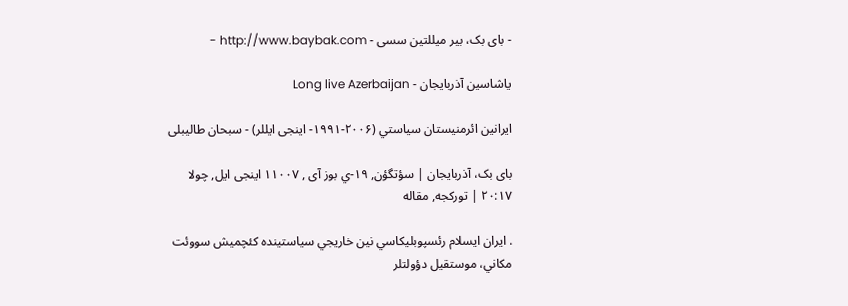- بای بک، بیر میللتین سسی - http://www.baybak.com -

یاشاسین آذربایجان - Long live Azerbaijan

ايرانين ائرمنيستان سياستي (۲۰۰۶-۱۹۹۱- اینجی ایللر) - سبحان طالیبلی

بای بک، آذربایجان | سؤتگؤن, ۱۹-ي بوز آی , ۱۱۰۰۷ اینجی ایل, چولا ۲۰:۱۷ | تورکجه, مقاله

. ايران ايسلام رئسپوبليکاسي نين خاريجي سياستينده کئچميش سووئت مکاني، موستقیل دؤولتلر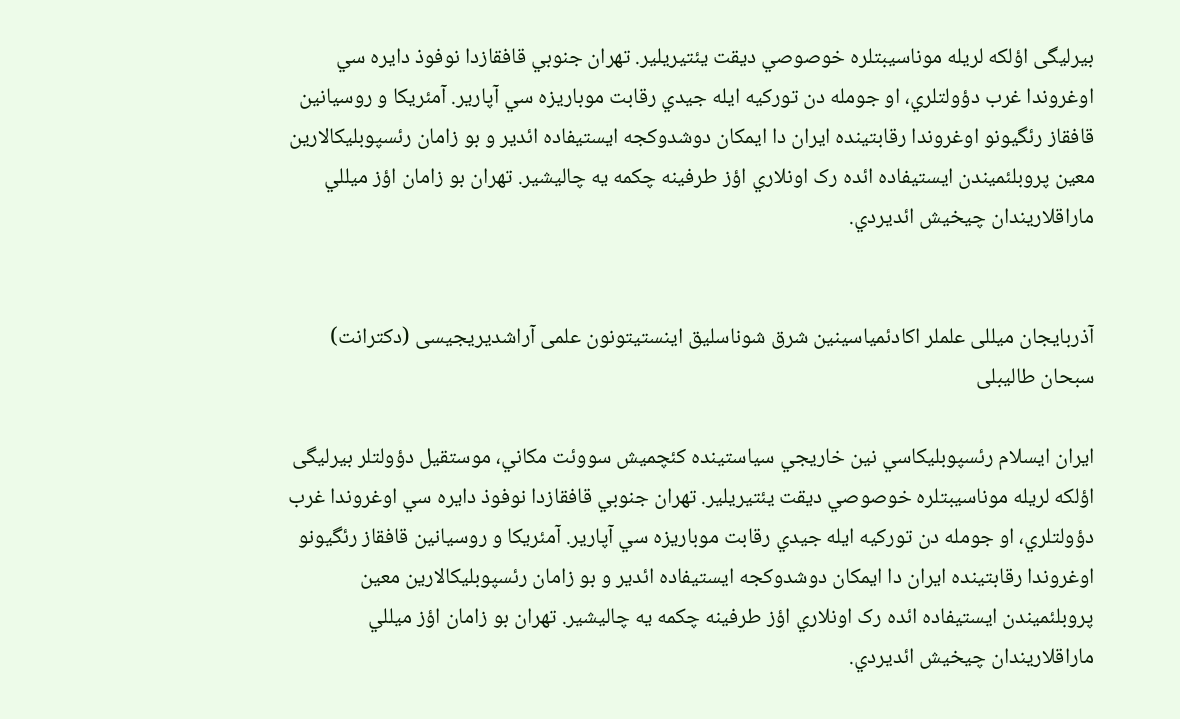بیرلیگی اؤلکه لريله موناسيبتلره خوصوصي ديقت يئتيريلير. تهران جنوبي قافقازدا نوفوذ دايره سي اوغروندا غرب دؤولتلري، او جومله دن تورکيه ايله جيدي رقابت موباريزه سي آپارير. آمئریکا و روسيانين قافقاز رئگيونو اوغروندا رقابتينده ايران دا ايمکان دوشدوکجه ايستيفاده ائدير و بو زامان رئسپوبليکالارين معين پروبلئميندن ايستيفاده ائده رک اونلاري اؤز طرفينه چکمه يه چاليشير. تهران بو زامان اؤز ميللي ماراقلاريندان چيخيش ائديردي.


آذربایجان میللی علملر اکادئمیاسینین شرق شوناسلیق اینستیتونون علمی آراشدیریجیسی (دکترانت) سبحان طالیبلی

ايران ايسلام رئسپوبليکاسي نين خاريجي سياستينده کئچميش سووئت مکاني، موستقیل دؤولتلر بیرلیگی اؤلکه لريله موناسيبتلره خوصوصي ديقت يئتيريلير. تهران جنوبي قافقازدا نوفوذ دايره سي اوغروندا غرب دؤولتلري، او جومله دن تورکيه ايله جيدي رقابت موباريزه سي آپارير. آمئریکا و روسيانين قافقاز رئگيونو اوغروندا رقابتينده ايران دا ايمکان دوشدوکجه ايستيفاده ائدير و بو زامان رئسپوبليکالارين معين پروبلئميندن ايستيفاده ائده رک اونلاري اؤز طرفينه چکمه يه چاليشير. تهران بو زامان اؤز ميللي ماراقلاريندان چيخيش ائديردي.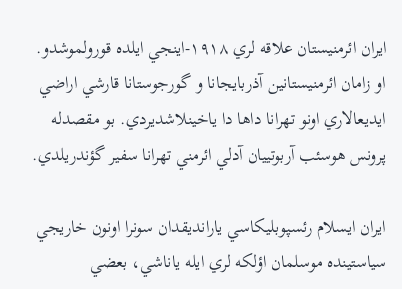ايران ائرمنيستان علاقه لري ۱۹۱۸-اینجي ايلده قورولموشدو. او زامان ائرمنيستانين آذربايجانا و گورجوستانا قارشي اراضي ايديعالاري اونو تهرانا داها دا ياخينلاشديردي. بو مقصدله پرونس هوسئب آربوتييان آدلي ائرمني تهرانا سفير گؤندريلدي.

ايران ايسلام رئسپوبليکاسي يارانديقدان سونرا اونون خاريجي سياستينده موسلمان اؤلکه لري ايله ياناشي، بعضي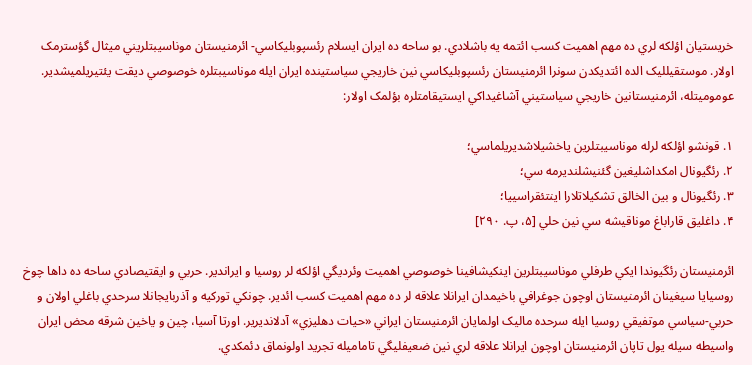خريستيان اؤلکه لري ده مهم اهميت کسب ائتمه يه باشلادي. بو ساحه ده ايران ايسلام رئسپوبليکاسي- ائرمنيستان موناسيبتلريني ميثال گؤسترمک اولار. موستقيلليک الده ائتديکدن سونرا ائرمنيستان رئسپوبليکاسي نين خاريجي سياستينده ايران ايله موناسيبتلره خوصوصي ديقت يئتيريلميشدير. عوموميتله، ائرمنيستانين خاريجي سياستيني آشاغيداکي ايستيقامتلره بؤلمک اولار:

۱. قونشو اؤلکه لرله موناسيبتلرين ياخشيلاشديريلماسي؛
۲. رئگيونال امکداشليغين گئنيشلنديرمه سي؛
۳. رئگيونال و بين الخالق تشکيلاتلارا اينتئقراسييا؛
۴. داغليق قاراباغ موناقيشه سي نين حلي [۵، پ. ۲۹۰]

ائرمنيستان رئگيوندا ايکي طرفلي موناسيبتلرين اينکيشافينا خوصوصي اهميت وئرديگي اؤلکه لر روسيا و ايراندير. حربي و ايقتيصادي ساحه ده داها چوخ روسيايا سيغينان ائرمنيستان اوچون جوغرافي باخيمدان ايرانلا علاقه لر ده مهم اهميت کسب ائدير. چونکي تورکيه و آذربايجانلا سرحدي باغلي اولان و حربي-سياسي موتفيقي روسيا ايله سرحده ماليک اولمايان ائرمنيستان ايراني «حيات دهليزي» آدلانديرير. اورتا آسيا، چين و ياخين شرقه محض ايران واسيطه سيله يول تاپان ائرمنيستان اوچون ايرانلا علاقه لري نين ضعيفليگي تاماميله تجريد اولونماق دئمکدي.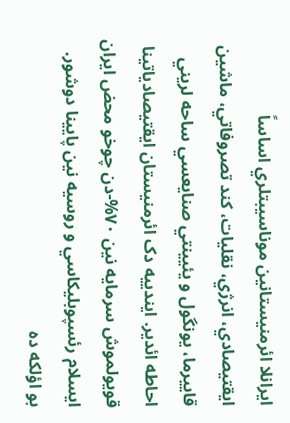ايرانلا ائرمنيستانين موناسيبتلري اساساً ايقتيصادي، انرژي، نقليات، کند تصروفاتي، ماشين قاييرما، يونگول و يئيينتي صنایعسي ساحه لريني احاطه ائدير. ايندييه دک ائرمنيستان ايقتيصادياتينا قويولموش سرمايه نين ۷۰%-دن چوخو محض ايران ايسلام رئسپوبليکاسي و روسیه نين پايينا دوشور. بو اؤلکه ده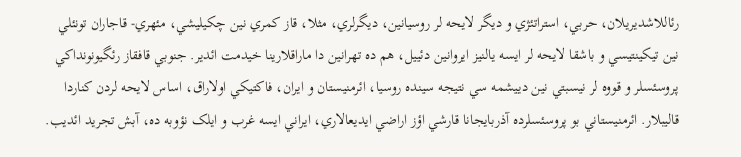رئاللاشديريلان، حربي، استراتئژي و ديگر لايحه لر روسيانين، ديگرلري، مثلا، قاز کمري نين چکيليشي، مئهري- قاجاران تونئلي نين تيکينتيسي و باشقا لايحه لر ايسه يالنيز ايروانين دئييل، هم ده تهرانين دا ماراقلارينا خيدمت ائدير. جنوبي قافقاز رئگيونونداکي پروسئسلر و قووه لر نيسبتي نين دييشمه سي نتيجه سينده روسيا، ائرمنيستان و ايران، فاکتيکي اولاراق، اساس لايحه لردن کناردا قاليبلار. ائرمنيستاني بو پروسئسلرده آذربايجانا قارشي اؤز اراضي ايديعالاري، ايراني ايسه غرب و ايلک نؤوبه ده، آبش تجريد ائديب.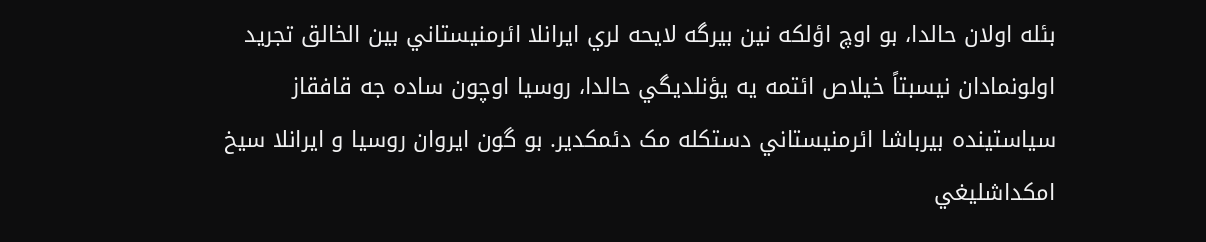بئله اولان حالدا، بو اوچ اؤلکه نين بيرگه لايحه لري ايرانلا ائرمنيستاني بين الخالق تجريد اولونمادان نيسبتاً خيلاص ائتمه يه يؤنلديگي حالدا، روسيا اوچون ساده جه قافقاز سياستينده بيرباشا ائرمنيستاني دستکله مک دئمکدير. بو گون ايروان روسيا و ايرانلا سيخ امکداشليغي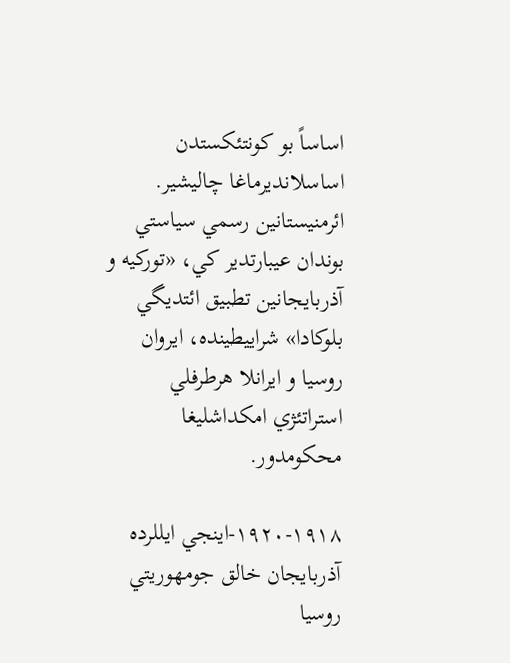اساساً بو کونتئکستدن اساسلانديرماغا چاليشير. ائرمنيستانين رسمي سياستي بوندان عيبارتدير کي، «تورکيه و آذربايجانين تطبیق ائتديگي بلوکادا» شراييطينده، ايروان روسيا و ايرانلا هرطرفلي استراتئژي امکداشليغا محکومدور.

۱۹۲۰-۱۹۱۸-اینجي ايللرده آذربايجان خالق جومهوريتي روسيا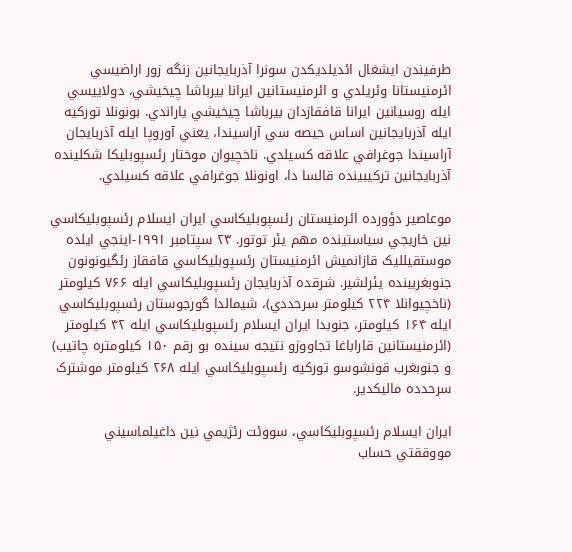طرفيندن ايشغال ائديلديکدن سونرا آذربايجانين زنگه زور اراضيسي ائرمنيستانا وئريلدي و ائرمنيستانين ايرانا بيرباشا چيخيشي، دولاييسي ايله روسيانين ايرانا قافقازدان بيرباشا چيخيشي ياراندي. بونونلا تورکيه ايله آذربايجانين اساس حيصه سي آراسيندا، يعني آوروپا ايله آذربايجان آراسيندا جوغرافي علاقه کسيلدي. ناخچيوان موختار رئسپوبليکا شکلينده آذربايجانين ترکيبينده قالسا دا، اونونلا جوغرافي علاقه کسيلدي.

موعاصير دؤورده ائرمنيستان رئسپوبليکاسي ايران ايسلام رئسپوبليکاسي نين خاريجي سياستينده مهم يئر توتور. ۲۳ سپتامبر ۱۹۹۱-اینجي ايلده موستقيلليک قازانميش ائرمنيستان رئسپوبليکاسي قافقاز رئگيونونون جنوبغربينده يئرلشير. شرقده آذربايجان رئسپوبليکاسي ايله ۷۶۶ کیلومتر (ناخچيوانلا ۲۲۴ کیلومتر سرحددي)، شيمالدا گورجوستان رئسپوبليکاسي ايله ۱۶۴ کیلومتر، جنوبدا ايران ايسلام رئسپوبليکاسي ايله ۴۲ کیلومتر (ائرمنيستانين قاراباغا تجاووزو نتيجه سينده بو رقم ۱۵۰ کیلومتره چاتيب) و جنوبغرب قونشوسو تورکيه رئسپوبليکاسي ايله ۲۶۸ کیلومتر موشترک سرحدده ماليکدير.

ايران ايسلام رئسپوبليکاسي، سووئت رئژيمي نين داغيلماسيني مووققتي حساب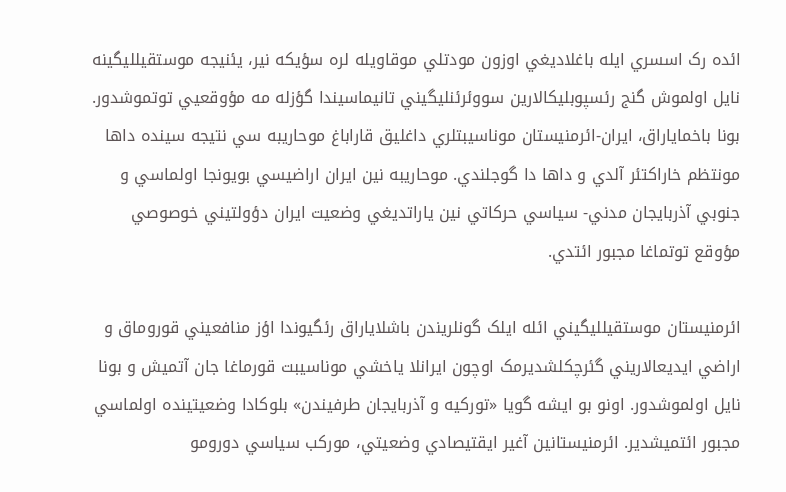ائده رک اسسري ايله باغلاديغي اوزون مودتلي موقاويله لره سؤيکه نير، يئنيجه موستقيلليگينه نايل اولموش گنج رئسپوبليکالارين سووئرئنليگيني تانيماسيندا گؤزله مه مؤوقعيي توتموشدور. بونا باخماياراق، ايران-ائرمنيستان موناسيبتلري داغليق قاراباغ موحاريبه سي نتيجه سينده داها مونتظم خاراکتئر آلدي و داها دا گوجلندي. موحاريبه نين ايران اراضيسي بويونجا اولماسي و جنوبي آذربايجان مدني- سياسي حرکاتي نين ياراتديغي وضعيت ايران دؤولتيني خوصوصي مؤوقع توتماغا مجبور ائتدي.

ائرمنيستان موستقيلليگيني ائله ايلک گونلريندن باشلاياراق رئگيوندا اؤز منافعيني قوروماق و اراضي ايديعالاريني گئرچکلشديرمک اوچون ايرانلا ياخشي موناسيبت قورماغا جان آتميش و بونا نايل اولموشدور. اونو بو ايشه گويا «تورکيه و آذربايجان طرفيندن» بلوکادا وضعيتينده اولماسي مجبور ائتميشدير. ائرمنيستانين آغير ايقتيصادي وضعيتي، مورکب سياسي دورومو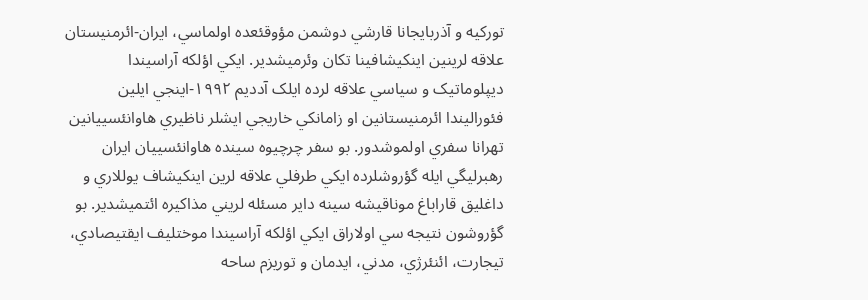تورکيه و آذربايجانا قارشي دوشمن مؤوقئعده اولماسي، ايران-ائرمنيستان علاقه لرينين اينکيشافينا تکان وئرميشدير. ايکي اؤلکه آراسيندا ديپلوماتيک و سياسي علاقه لرده ايلک آدديم ۱۹۹۲-اینجي ايلين فئوراليندا ائرمنيستانين او زامانکي خاريجي ايشلر ناظيري هاوانئسييانين تهرانا سفري اولموشدور. بو سفر چرچيوه سينده هاوانئسييان ايران رهبرليگي ايله گؤروشلرده ايکي طرفلي علاقه لرين اينکيشاف يوللاري و داغليق قاراباغ موناقيشه سينه داير مسئله لريني مذاکيره ائتميشدير. بو گؤروشون نتيجه سي اولاراق ايکي اؤلکه آراسيندا موختليف ايقتيصادي، تيجارت، ائنئرژي، مدني، ايدمان و توريزم ساحه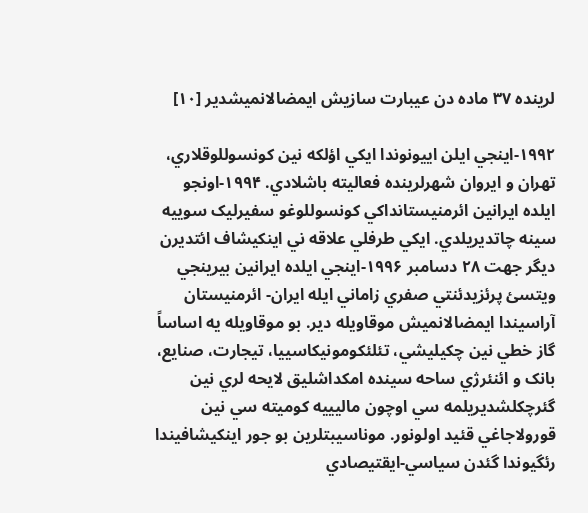لرينده ۳۷ ماده دن عيبارت سازيش ايمضالانميشدير [۱۰]

۱۹۹۲-اینجي ايلن اييونوندا ايکي اؤلکه نين کونسوللوقلاري، تهران و ايروان شهرلرينده فعاليته باشلادي. ۱۹۹۴-اونجو ايلده ايرانين ائرمنيستانداکي کونسوللوغو سفيرليک سوييه سينه چاتديريلدي. ايکي طرفلي علاقه ني اينکيشاف ائتديرن ديگر جهت ۲۸ دسامبر ۱۹۹۶-اینجي ايلده ايرانين بيرينجي ويتسئ پرئزيدئنتي صفري زاماني ايله ايران- ائرمنيستان آراسيندا ايمضالانميش موقاويله دير. بو موقاويله يه اساساً گاز خطي نين چکيليشي، تئلئکومونيکاسييا، تيجارت، صنایع، بانک و ائنئرژي ساحه سينده امکداشليق لايحه لري نين گئرچکلشديريلمه سي اوچون ماليييه کوميته سي نين قورولاجاغي قئيد اولونور. موناسيبتلرين بو جور اينکيشافيندا رئگيوندا گئدن سياسي-ايقتيصادي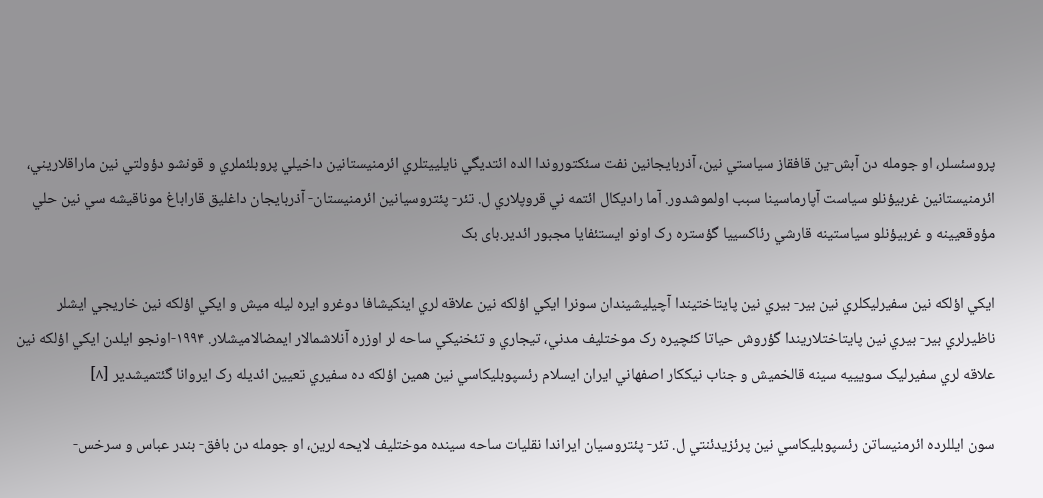پروسئسلر، او جومله دن آبش-ين قافقاز سياستي نين، آذربايجانين نفت سئکتوروندا الده ائتديگي نايلييتلري ائرمنيستانين داخيلي پروبلئملري و قونشو دؤولتي نين ماراقلاريني، ائرمنيستانين غربيؤنلو سياست آپارماسينا سبب اولموشدور. آما راديکال ائتمه ني قروپلاري ل. تئر- پئتروسيانين ائرمنيستان- آذربايجان داغليق قاراباغ موناقيشه سي نين حلي مؤوقعيينه و غربيؤنلو سياستينه قارشي رئاکسييا گؤستره رک اونو ايستئفايا مجبور ائدير.بای بک

ايکي اؤلکه نين سفيرليکلري نين بير- بيري نين پايتاختيندا آچيليشيندان سونرا ايکي اؤلکه نين علاقه لري اينکيشافا دوغرو ايره ليله ميش و ايکي اؤلکه نين خاريجي ايشلر ناظيرلري بير- بيري نين پايتاختلاريندا گؤروش حياتا کئچيره رک موختليف مدني، تيجاري و تئخنيکي ساحه لر اوزره آنلاشمالار ايمضالاميشلار. ۱۹۹۴-اونجو ايلدن ايکي اؤلکه نين علاقه لري سفيرليک سويييه سينه قالخميش و جناب نيککار اصفهاني ايران ايسلام رئسپوبليکاسي نين همين اؤلکه ده سفيري تعیين ائديله رک ايروانا گئتميشدير [۸]

سون ايللرده ائرمنيساتن رئسپوبليکاسي نين پرئزيدئنتي ل. تئر- پئتروسيان ايراندا نقليات ساحه سينده موختليف لايحه لرين، او جومله دن بافق- بندر عباس و سرخس-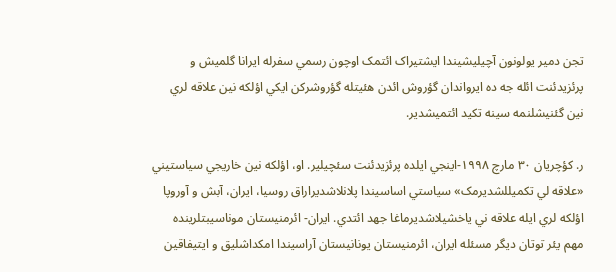تجن دمير يولونون آچيليشيندا ايشتيراک ائتمک اوچون رسمي سفرله ايرانا گلميش و پرئزيدئنت ائله جه ده ايرواندان گؤروش ائدن هئيتله گؤروشرکن ايکي اؤلکه نين علاقه لري نين گئنيشلنمه سينه تکيد ائتميشدير.

ر. کؤچريان ۳۰ مارچ ۱۹۹۸-اینجي ايلده پرئزيدئنت سئچيلير. او، اؤلکه نين خاريجي سياستيني «علاقه لي تکميللشديرمک» سياستي اساسيندا پلانلاشديراراق روسيا، ايران، آبش و آوروپا اؤلکه لري ايله علاقه ني ياخشيلاشديرماغا جهد ائتدي. ايران- ائرمنيستان موناسيبتلرينده مهم يئر توتان ديگر مسئله ايران، ائرمنيستان يونانيستان آراسيندا امکداشليق و ايتيفاقين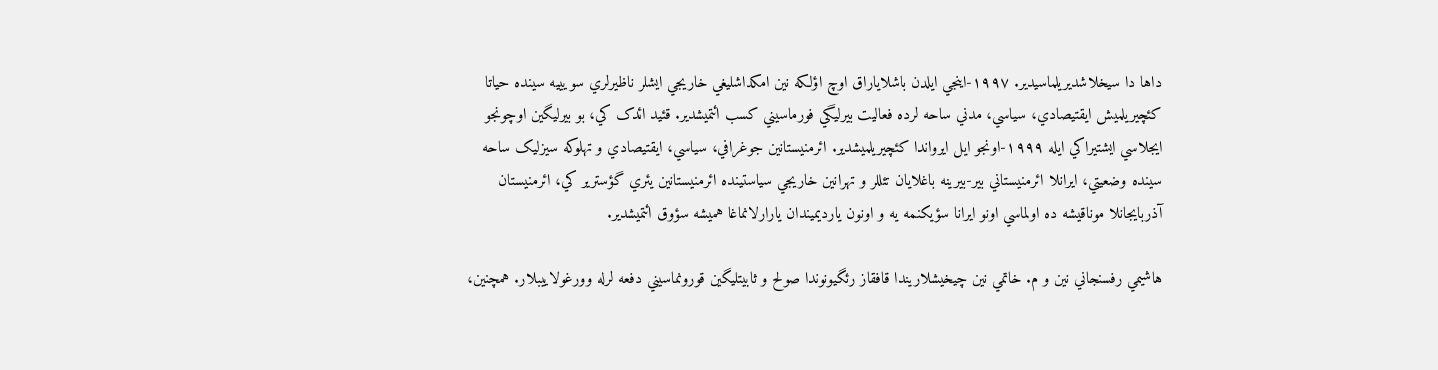داها دا سيخلاشديريلماسيدير. ۱۹۹۷-اینجي ايلدن باشلاياراق اوچ اؤلکه نين امکداشليغي خاريجي ايشلر ناظيرلري سويييه سينده حياتا کئچيريلميش ايقتيصادي، سياسي، مدني ساحه لرده فعاليت بيرليگي فورماسيني کسب ائتميشدير. قئيد ائدک کي، بو بيرليگين اوچونجو ايجلاسي ايشتيراکي ايله ۱۹۹۹-اونجو ايل ايرواندا کئچيريلميشدير. ائرمنيستانين جوغرافي، سياسي، ايقتيصادي و تهلوکه سيزليک ساحه سينده وضعيتي، ايرانلا ائرمنيستاني بير-بيرينه باغلايان تئللر و تهرانين خاريجي سياستينده ائرمنيستانين يئري گؤسترير کي، ائرمنيستان آذربايجانلا موناقيشه ده اولماسي اونو ايرانا سؤيکنمه يه و اونون يارديميندان يارارلانماغا هميشه سؤوق ائتميشدير.

هاشيمي رفسنجاني نين و م. خاتمي نين چيخيشلاريندا قافقاز رئگيونوندا صولح و ثابيتليگين قورونماسيني دفعه لرله وورغولاييبلار. همچنین،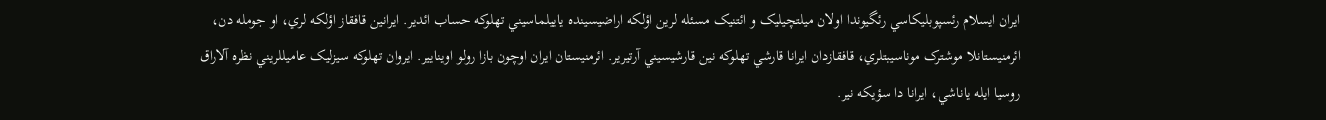ايران ايسلام رئسپوبليکاسي رئگيوندا اولان ميلتچيليک و ائتنيک مسئله لرين اؤلکه اراضيسينده ياييلماسيني تهلوکه حساب ائدير. ايرانين قافقاز اؤلکه لري، او جومله دن، ائرمنيستانلا موشترک موناسيبتلري، قافقازدان ايرانا قارشي تهلوکه نين قارشيسيني آرتيرير. ائرمنيستان ايران اوچون بازا رولو اوينايير. ايروان تهلوکه سيزليک عاميللريني نظره آلاراق روسيا ايله ياناشي، ايرانا دا سؤيکه نير.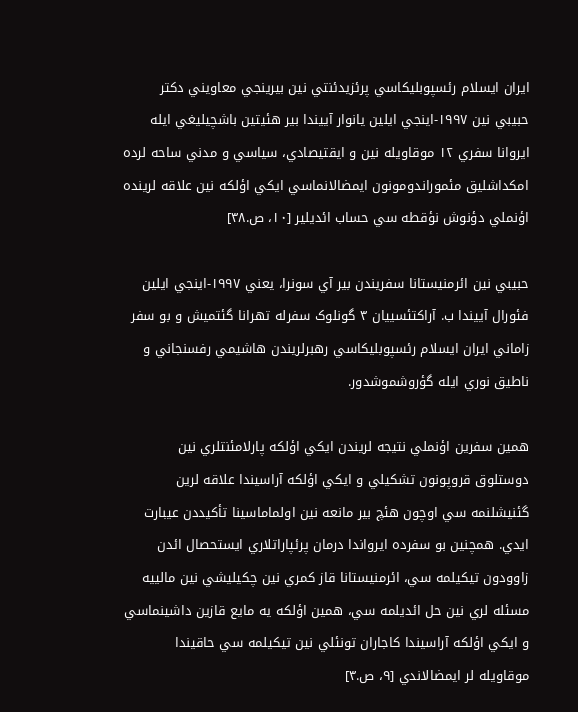ايران ايسلام رئسپوبليکاسي پرئزيدئنتي نين بيرينجي معاویني دکتر حبيبي نين ۱۹۹۷-اینجي ايلين يانوار آييندا بير هئيتين باشچيليغي ايله ايروانا سفري ۱۲ موقاويله نين و ايقتيصادي، سياسي و مدني ساحه لرده امکداشليق مئموراندومونون ايمضالانماسي ايکي اؤلکه نين علاقه لرينده اؤنملي دؤنوش نؤقطه سي حساب ائديلير [۱۰، ص.۳۸]

حبيبي نين ائرمنيستانا سفريندن بير آي سونرا، يعني ۱۹۹۷-اینجي ايلين فئورال آييندا ب. آراکتئسييان ۳ گونلوک سفرله تهرانا گئتميش و بو سفر زاماني ايران ايسلام رئسپوبليکاسي رهبرلريندن هاشيمي رفسنجاني و ناطيق نوري ايله گؤروشموشدور.

همين سفرين اؤنملي نتيجه لريندن ايکي اؤلکه پارلامئنتلري نين دوستلوق قروپونون تشکيلي و ايکي اؤلکه آراسيندا علاقه لرين گئنيشلنمه سي اوچون هئچ بير مانعه نين اولماماسينا تأکيددن عيبارت ايدي. همچنین بو سفرده ايرواندا درمان پرئپاراتلاري ايستحصال ائدن زاوودون تيکيلمه سي، ائرمنيستانا قاز کمري نين چکيليشي نين مالييه مسئله لري نين حل ائديلمه سي، همين اؤلکه يه مايع قازين داشينماسي و ايکي اؤلکه آراسيندا کاجاران تونئلي نين تيکيلمه سي حاقيندا موقاويله لر ايمضالاندي [۹، ص.۳]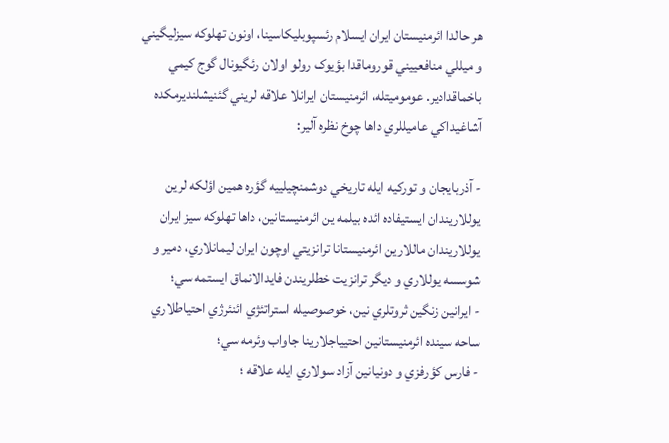هر حالدا ائرمنيستان ايران ايسلام رئسپوبليکاسينا، اونون تهلوکه سيزليگيني و ميللي منافعييني قوروماقدا بؤيوک رولو اولان رئگيونال گوج کيمي باخماقدادير. عوموميتله، ائرمنيستان ايرانلا علاقه لريني گئنيشلنديرمکده آشاغيداکي عاميللري داها چوخ نظره آلير:

- آذربايجان و تورکيه ايله تاريخي دوشمنچيلييه گؤره همين اؤلکه لرين يوللاريندان ايستيفاده ائده بيلمه ين ائرمنيستانين، داها تهلوکه سيز ايران يوللاريندان ماللارين ائرمنيستانا ترانزيتي اوچون ايران ليمانلاري، دمير و شوسسه يوللاري و ديگر ترانزيت خطلريندن فايدالانماق ايستمه سي؛
- ايرانين زنگين ثروتلري نين، خوصوصيله استراتئژي ائنئرژي احتياطلاري ساحه سينده ائرمنيستانين احتيياجلارينا جاواب وئرمه سي؛
- فارس کؤرفزي و دونيانين آزاد سولاري ايله علاقه ؛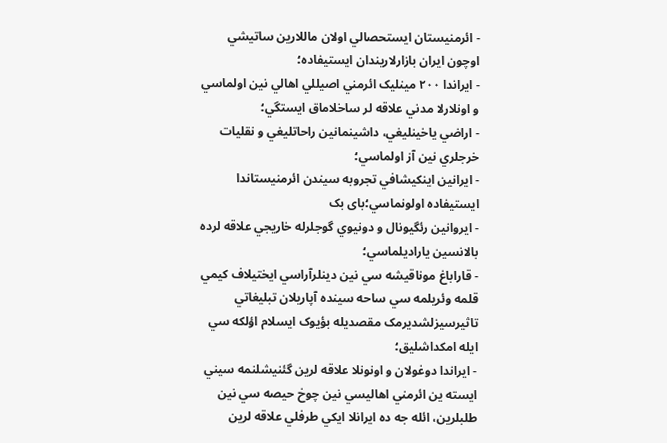- ائرمنيستان ايستحصالي اولان ماللارين ساتيشي اوچون ايران بازارلاريندان ايستيفاده؛
- ايراندا ۲۰۰ مينليک ائرمني اصيللي اهالي نين اولماسي و اونلارلا مدني علاقه لر ساخلاماق ايستگي؛
- اراضي ياخينليغي، داشينمانين راحاتليغي و نقليات خرجلري نين آز اولماسي؛
- ايرانين اينکيشافي تجروبه سيندن ائرمنيستاندا ايستيفاده اولونماسي؛بای بک
- ايروانين رئگيونال و دونيوي گوجلرله خاريجي علاقه لرده بالانسين ياراديلماسي؛
- قاراباغ موناقيشه سي نين دينلرآراسي ايختيلاف کيمي قلمه وئريلمه سي ساحه سينده آپاريلان تبليغاتي تاثيرسيزلشديرمک مقصديله بؤيوک ايسلام اؤلکه سي ايله امکداشليق؛
- ايراندا دوغولان و اونونلا علاقه لرين گئنيشلنمه سيني ايسته ين ائرمني اهاليسي نين چوخ حيصه سي نين طلبلرين، ائله جه ده ايرانلا ايکي طرفلي علاقه لرين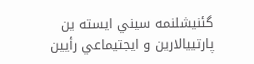گئنيشلنمه سيني ايسته ين پارتييالارين و ايجتيماعي رأيين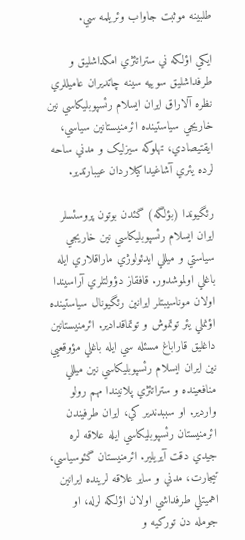طلبينه موثبت جاواب وئريلمه سي.

ايکي اؤلکه ني ستراتئژي امکداشليق و طرفداشليق سوييه سينه چاتديران عاميللري نظره آلاراق ايران ايسلام رئسپوبليکاسي نين خاريجي سياستينده ائرمنيستانين سياسي، ايقتيصادي، تهلوکه سيزليک و مدني ساحه لرده يئري آشاغيداکيلاردان عيبارتدير.

رئگيوندا (بؤلگه) گئدن بوتون پروسئسلر ايران ايسلام رئسپوبليکاسي نين خاريجي سياستي و ميللي ايدئولوژي ماراقلاري ايله باغلي اولموشدور. قافقاز دؤولتلري آراسيندا اولان موناسيبتلر ايرانين رئگيونال سياستينده اؤنملي يئر توتموش و توتماقدادير. ائرمنيستانين داغليق قاراباغ مسئله سي ايله باغلي مؤوقعيي نين ايران ايسلام رئسپوبليکاسي نين ميللي منافعينده و ستراتئژي پلانيندا مهم رولو واردير. او سببدندير کي، ايران طرفيندن ائرمنيستان رئسپوبليکاسي ايله علاقه لره جيدي دقت آيريلير. ائرمنيستان گئوسياسي، تيجارت، مدني و ساير علاقه لرينده ايرانين اهميتلي طرفداشي اولان اؤلکه لرله، او جومله دن تورکيه و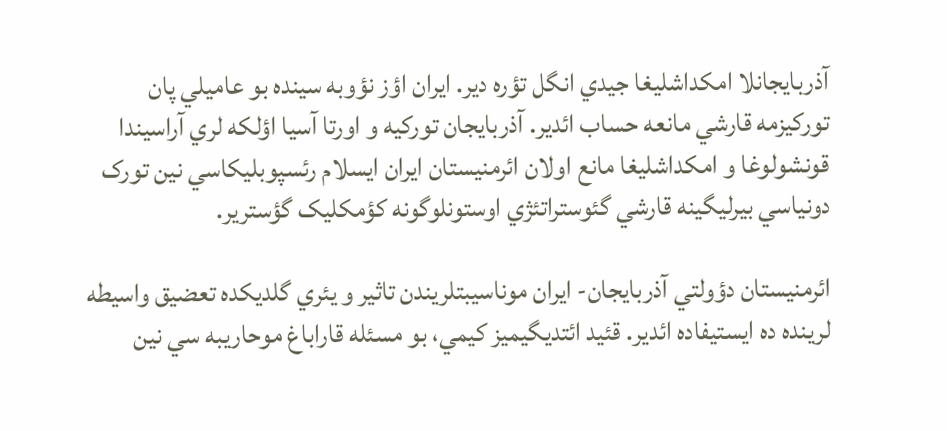آذربايجانلا امکداشليغا جيدي انگل تؤره دير. ايران اؤز نؤوبه سينده بو عاميلي پان تورکيزمه قارشي مانعه حساب ائدير. آذربايجان تورکيه و اورتا آسيا اؤلکه لري آراسيندا قونشولوغا و امکداشليغا مانع اولان ائرمنيستان ايران ايسلام رئسپوبليکاسي نين تورک دونياسي بيرليگينه قارشي گئوستراتئژي اوستونلوگونه کؤمکليک گؤسترير.

ائرمنيستان دؤولتي آذربايجان- ايران موناسيبتلريندن تاثير و يئري گلديکده تعضيق واسيطه لرينده ده ايستيفاده ائدير. قئيد ائتديگيميز کيمي، بو مسئله قاراباغ موحاريبه سي نين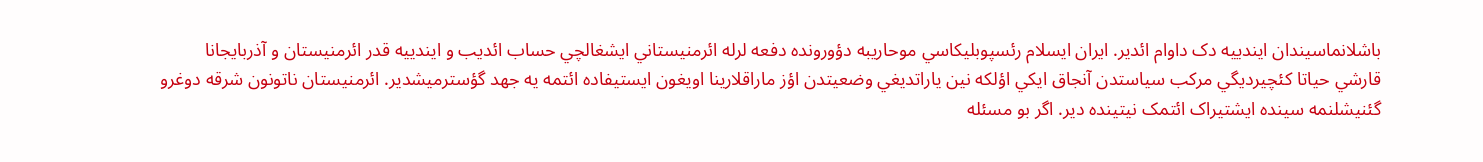باشلانماسيندان ايندييه دک داوام ائدير. ايران ايسلام رئسپوبليکاسي موحاريبه دؤورونده دفعه لرله ائرمنيستاني ايشغالچي حساب ائديب و ايندييه قدر ائرمنيستان و آذربايجانا قارشي حياتا کئچيرديگي مرکب سياستدن آنجاق ايکي اؤلکه نين ياراتديغي وضعيتدن اؤز ماراقلارينا اويغون ايستيفاده ائتمه يه جهد گؤسترميشدير. ائرمنيستان ناتونون شرقه دوغرو گئنيشلنمه سينده ايشتيراک ائتمک نيتينده دير. اگر بو مسئله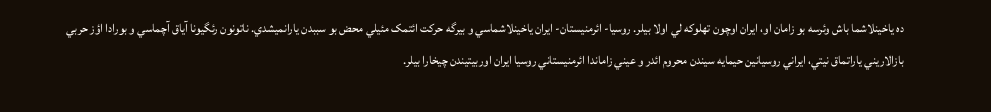ده ياخينلاشما باش وئرسه بو زامان او، ايران اوچون تهلوکه لي اولا بيلر. روسيا- ائرمنيستان- ايران ياخينلاشماسي و بيرگه حرکت ائتمک مئيلي محض بو سببدن يارانميشدي. ناتونون رئگيونا آياق آچماسي و بورادا اؤز حربي بازالاريني ياراتماق نيتي، ايراني روسيانين حيمايه سيندن محروم ائدر و عيني زاماندا ائرمنيستاني روسيا ايران اوربيتيندن چيخارا بيلر.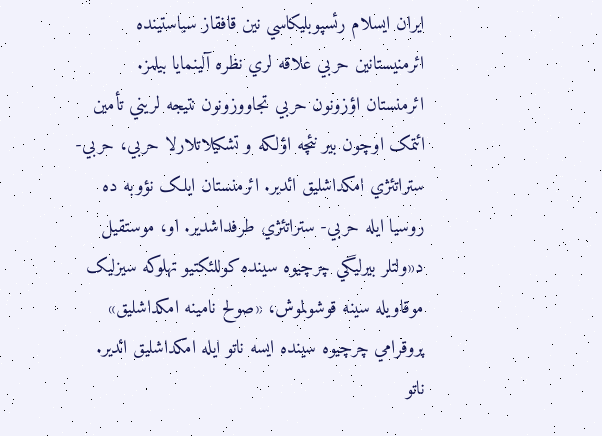ايران ايسلام رئسپوبليکاسي نين قافقاز سياستينده ائرمنيستانين حربي علاقه لري نظره آلينمايا بيلمز. ائرمنستان اؤزونون حربي تجاووزونون نتيجه لريني تأمين ائتمک اوچون بير نئچه اؤلکه و تشکيلاتلارلا حربي، حربي- ستراتئژي امکداشليق ائدير. ائرمنستان ايلک نؤوبه ده روسيا ايله حربي- ستراتئژي طرفداشدير. او، موستقيل د«ولتلر بيرليگي چرچيوه سينده کوللئکتيو تهلوکه سيزليک موقاويله سينه قوشولموش، «صولح نامينه امکداشليق» پروقرامي چرچيوه سينده ايسه ناتو ايله امکداشليق ائدير. ناتو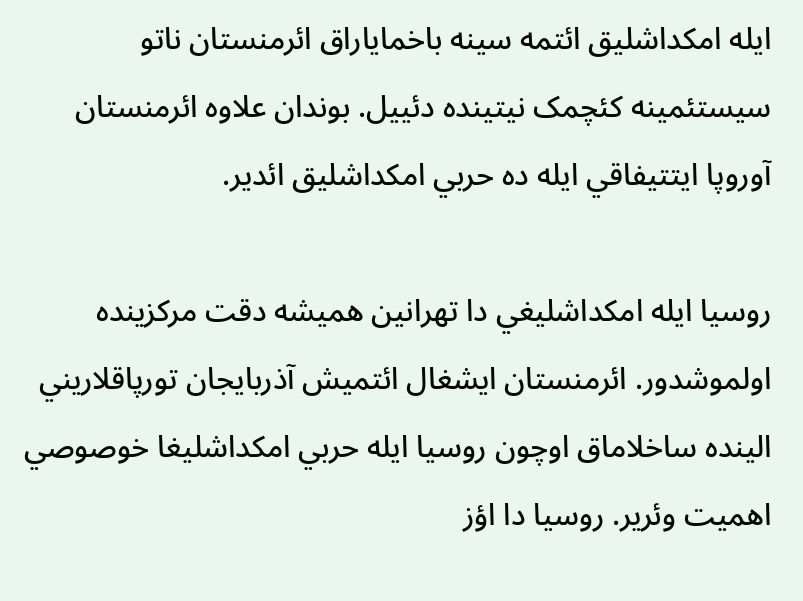ايله امکداشليق ائتمه سينه باخماياراق ائرمنستان ناتو سيستئمينه کئچمک نيتينده دئييل. بوندان علاوه ائرمنستان آوروپا ايتتيفاقي ايله ده حربي امکداشليق ائدير.

روسيا ايله امکداشليغي دا تهرانين هميشه دقت مرکزينده اولموشدور. ائرمنستان ايشغال ائتميش آذربايجان تورپاقلاريني الينده ساخلاماق اوچون روسيا ايله حربي امکداشليغا خوصوصي اهميت وئرير. روسيا دا اؤز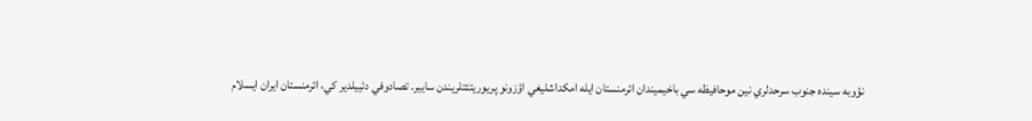نؤوبه سينده جنوب سرحدلري نين موحافيظه سي باخيميندان ائرمنستان ايله امکداشليغي اؤزونو پريوريتئتلريندن سايير. تصادوفي دئييلدير کي، ائرمنستان ايران ايسلام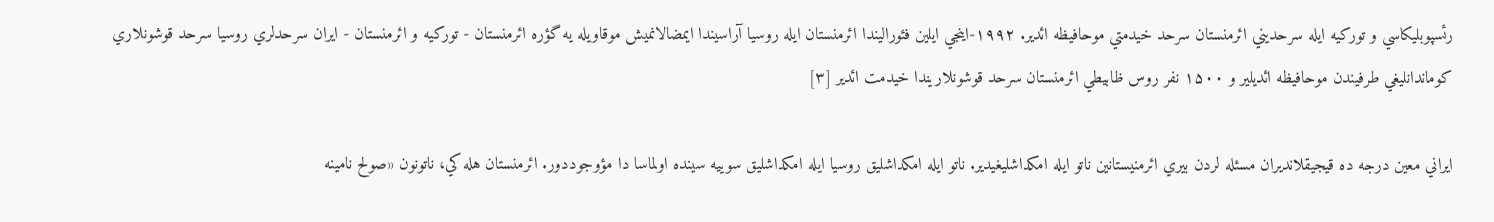رئسپوبليکاسي و توركيه ايله سرحديني ائرمنستان سرحد خيدمتي موحافيظه ائدير. ۱۹۹۲-اینجي ايلين فئوراليندا ائرمنستان ايله روسيا آراسيندا ايمضالانميش موقاويله يه گؤره ائرمنستان - توركيه و ائرمنستان - ايران سرحدلري روسيا سرحد قوشونلاري کوماندانليغي طرفيندن موحافيظه ائديلير و ۱۵۰۰ نفر روس ظابيطي ائرمنستان سرحد قوشونلاريندا خيدمت ائدير [۳]

ايراني معين درجه ده قيجيقلانديران مسئله لردن بيري ائرمنيستانين ناتو ايله امکداشليغيدير. ناتو ايله امکداشليق روسيا ايله امکداشليق سوييه سينده اولماسا دا مؤوجوددور. ائرمنستان هله کي، ناتونون «صولح نامينه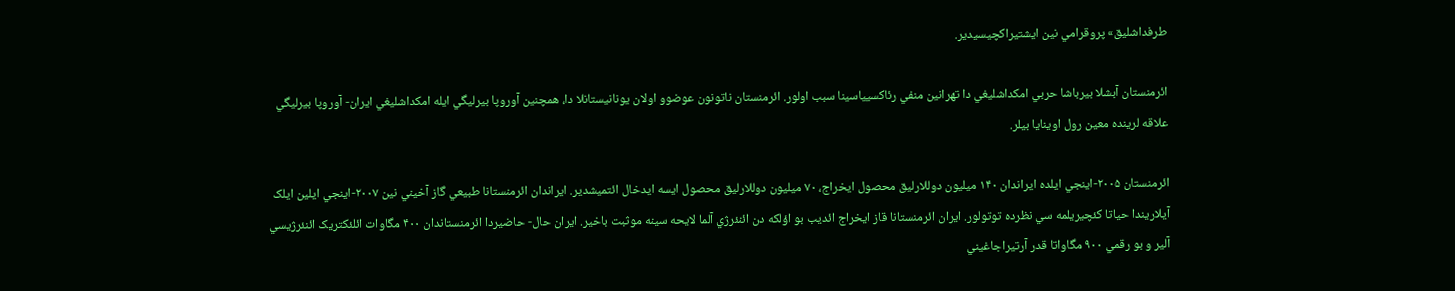طرفداشليق» پروقرامي نين ايشتيراکچيسيدير.

ائرمنستان آبشلا بيرباشا حربي امکداشليغي دا تهرانين منفي رئاکسيياسينا سبب اولور. ائرمنستان ناتونون عوضوو اولان يونانيستانلا دا، همچنین آوروپا بيرليگي ايله امکداشليغي ايران- آوروپا بيرليگي علاقه لرينده معين رول اوينايا بيلر.

ائرمنستان ۲۰۰۵-اینجي ايلده ايراندان ۱۴۰ ميليون دوللارليق محصول ايخراج، ۷۰ ميليون دوللارليق محصول ايسه ايدخال ائتميشدير. ايراندان ائرمنستانا طبيعي گاز آخيني نين ۲۰۰۷-اینجي ايلين ايلک آيلاريندا حياتا کئچيريلمه سي نظرده توتولور. ايران ائرمنستانا قاز ايخراج ائديب بو اؤلکه دن ائنئرژي آلما لايحه سينه موثبت باخير. ايران حال- حاضيردا ائرمنستاندان ۴۰۰ مگاوات ائلئکتريک ائنئرژيسي آلير و بو رقمي ۹۰۰ مگاواتا قدر آرتيراجاغيني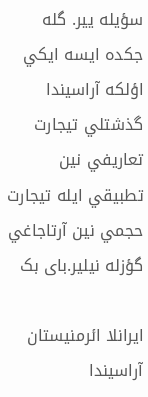سؤيله يير. گله جکده ايسه ايکي اؤلکه آراسيندا گذشتلي تيجارت تعاريفي نين تطبیقي ايله تيجارت حجمي نين آرتاجاغي گؤزله نيلير.بای بک

ايرانلا ائرمنيستان آراسيندا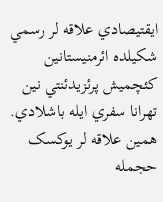ايقتيصادي علاقه لر رسمي شکيلده ائرمنيستانين کئچميش پرئزيدئنتي نين تهرانا سفري ايله باشلادي. همين علاقه لر يوکسک حجمله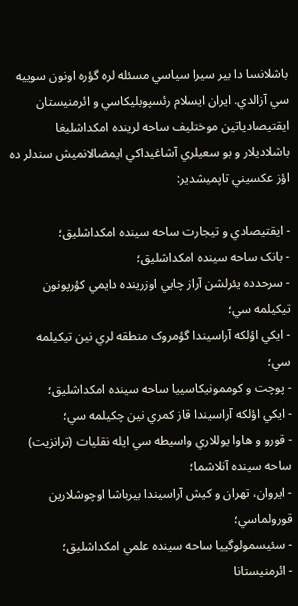باشلانسا دا بير سيرا سياسي مسئله لره گؤره اونون سوييه سي آزالدي. ايران ايسلام رئسپوبليکاسي و ائرمنيستان ايقتيصادياتين موختليف ساحه لرينده امکداشليغا باشلاديلار و بو سعيلري آشاغيداکي ايمضالانميش سندلر ده اؤز عکسيني تاپميشدير:

- ايقتيصادي و تيجارت ساحه سينده امکداشليق؛
- بانک ساحه سينده امکداشليق؛
- سرحدده يئرلشن آراز چايي اوزرينده دايمي کؤرپونون تيکيلمه سي؛
- ايکي اؤلکه آراسيندا گؤمروک منطقه لري نين تيکيلمه سي؛
- پوچت و کوممونيکاسييا ساحه سينده امکداشليق؛
- ايکي اؤلکه آراسيندا قاز کمري نين چکيلمه سي؛
- قورو و هاوا يوللاري واسيطه سي ايله نقليات (ترانزيت) ساحه سينده آنلاشما؛
- ايروان، تهران و کيش آراسيندا بيرباشا اوچوشلارين قورولماسي؛
- سئيسمولوگييا ساحه سينده علمي امکداشليق؛
- ائرمنيستانا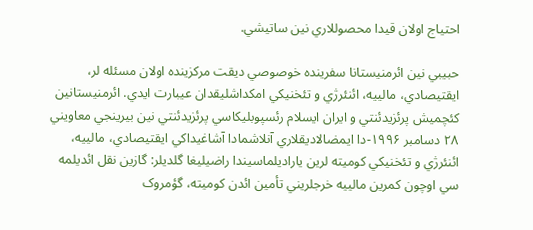احتياج اولان قيدا محصوللاري نين ساتيشي.

حبيبي نين ائرمنيستانا سفرينده خوصوصي ديقت مرکزينده اولان مسئله لر، ايقتيصادي، مالييه، ائنئرژي و تئخنيکي امکداشليقدان عيبارت ايدي. ائرمنيستانين کئچميش پرئزيدئنتي و ايران ايسلام رئسپوبليکاسي پرئزيدئنتي نين بيرينجي معاویني ۲۸ دسامبر ۱۹۹۶-دا ايمضالاديقلاري آنلاشمادا آشاغيداکي ايقتيصادي، مالييه، ائنئرژي و تئخنيکي کوميته لرين ياراديلماسيندا راضيليغا گلديلر: گازين نقل ائديلمه سي اوچون کمرين مالييه خرجلريني تأمين ائدن کوميته، گؤمروک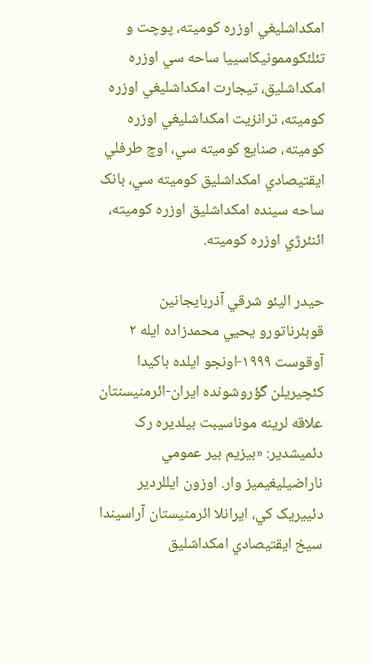امکداشليغي اوزره کوميته، پوچت و تئلئکوممونيکاسييا ساحه سي اوزره امکداشليق، تيجارت امکداشليغي اوزره کوميته، ترانزيت امکداشليغي اوزره کوميته، صنایع کوميته سي، اوچ طرفلي ايقتيصادي امکداشليق کوميته سي، بانک ساحه سينده امکداشليق اوزره کوميته، ائنئرژي اوزره کوميته.

حيدر اليئو شرقي آذربايجانين قوبئرناتورو يحيي محمدزاده ايله ۲ آوقوست ۱۹۹۹-اونجو ايلده باکيدا کئچيريلن گؤروشونده ايران-ائرمنيسنتان علاقه لرينه موناسيبت بيلديره رک دئميشدير: «بيزيم بير عمومي ناراضيليغيميز وار. اوزون ايللردير دئييريک کي، ايرانلا ائرمنيستان آراسيندا سيخ ايقتيصادي امکداشليق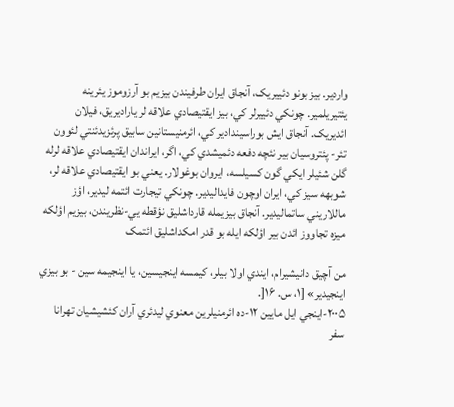واردير. بيز بونو دئييريک، آنجاق ايران طرفيندن بيزيم بو آرزوموز يئرينه يئتيريلمير. چونکي دئييرلر کي، بيز ايقتيصادي علاقه لر ياراديريق، فيلان ائديريک. آنجاق ايش بوراسيندادير کي، ائرمنيستانين سابيق پرئزيدئنتي لئوون تئر- پئتروسيان بير نئچه دفعه دئميشدي کي، اگر، ايراندان ايقتيصادي علاقه لرله گلن شئيلر ايکي گون کسيلسه، ايروان بوغولار. يعني بو ايقتيصادي علاقه لر، شوبهه سيز کي، ايران اوچون فايداليدير. چونکي تيجارت ائتمه ليدير، اؤز ماللاريني ساتماليدير. آنجاق بيزيمله قارداشليق نؤقطه يي-نظريندن، بيزيم اؤلکه ميزه تجاووز ائدن بير اؤلکه ايله بو قدر امکداشليق ائتمک

من آچيق دانيشيرام، ايندي اولا بيلر، کيمسه اينجيسين، يا اينجيمه سين - بو بيزي اينجيدير» [۱، س. ۱۶[.
۲۰۰۵-اینجي ايل مايين ۱۲-ده ائرمنيلرين معنوي ليدئري آران کئشيشيان تهرانا سفر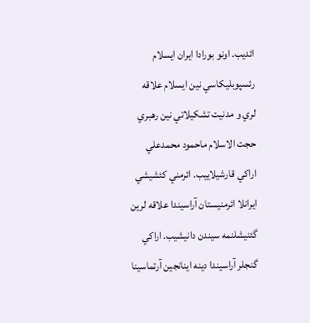ائديب. اونو بورادا ايران ايسلام رئسپوبليکاسي نين ايسلام علاقه لري و مدنيت تشکيلاتي نين رهبري حجت الاسلام ماحمود محمدعلي اراکي قارشيلاييب. ائرمني کئشيشي ايرانلا ائرمنيستان آراسيندا علاقه لرين گئنيشلنمه سيندن دانيشيب. اراکي گنجلر آراسيندا دينه اينانجين آرتماسينا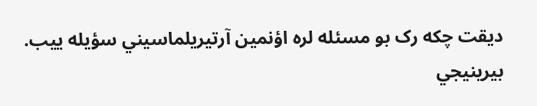ديقت چکه رک بو مسئله لره اؤنمين آرتيريلماسيني سؤيله ييب. بيرينيجي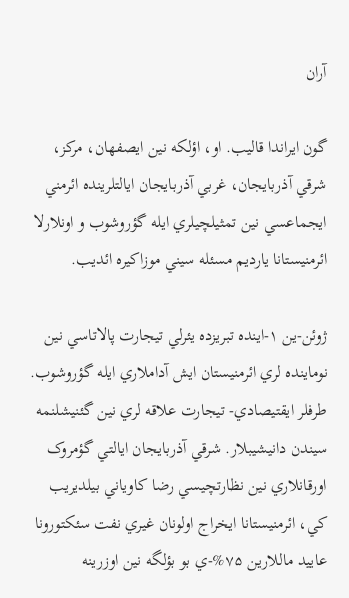آران

گون ايراندا قاليب. او، اؤلکه نين ايصفهان، مرکز، شرقي آذربايجان، غربي آذربايجان ايالتلرينده ائرمني ايجماعسي نين تمثيلچيلري ايله گؤروشوب و اونلارلا ائرمنيستانا يارديم مسئله سيني موزاکيره ائديب.

ژوئن-ين ۱-اينده تبريزده يئرلي تيجارت پالاتاسي نين نوماينده لري ائرمنيستان ايش آداملاري ايله گؤروشوب. طرفلر ايقتيصادي- تيجارت علاقه لري نين گئنيشلنمه سيندن دانيشيبلار. شرقي آذربايجان ايالتي گؤمروک اورقانلاري نين نظارتچيسي رضا کاوياني بيلديريب کي، ائرمنيستانا ايخراج اولونان غيري نفت سئکتورونا عاييد ماللارين ۷۵%-ي بو بؤلگه نين اوزرينه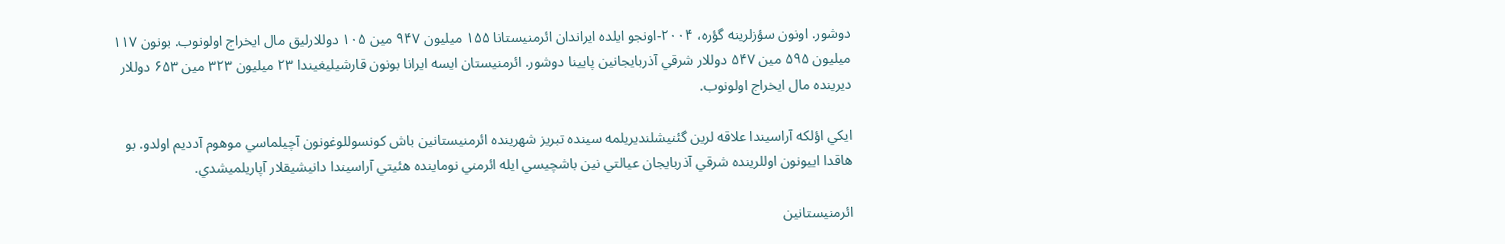دوشور. اونون سؤزلرينه گؤره، ۲۰۰۴-اونجو ايلده ايراندان ائرمنيستانا ۱۵۵ ميليون ۹۴۷ مين ۱۰۵ دوللارليق مال ايخراج اولونوب. بونون ۱۱۷ ميليون ۵۹۵ مين ۵۴۷ دوللار شرقي آذربايجانين پايينا دوشور. ائرمنيستان ايسه ايرانا بونون قارشيليغيندا ۲۳ ميليون ۳۲۳ مين ۶۵۳ دوللار ديرينده مال ايخراج اولونوب.

ايکي اؤلکه آراسيندا علاقه لرين گئنيشلنديريلمه سينده تبريز شهرينده ائرمنيستانين باش کونسوللوغونون آچيلماسي موهوم آدديم اولدو. بو هاقدا اييونون اوللرينده شرقي آذربايجان عيالتي نين باشچيسي ايله ائرمني نوماينده هئيتي آراسيندا دانيشيقلار آپاريلميشدي.

ائرمنيستانين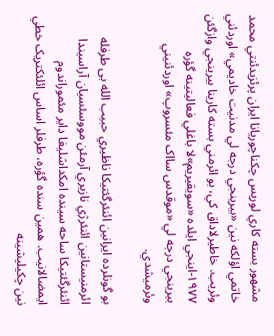مشهور بسته کاري لوريس چکناچوريانا ايران پرئزيدئنتي محمد خاتمي اؤلکه نين «بيرينجي درجه لي مدنيت خاديمي» اوردئني وئريب. خاطيرلاداق کي، بو ائرمني بسته کارينا بيرينجي وازگئن ۱۹۷۷-اینجي ايلده «سويقيريم»لا باغلي فعاليتينه گؤره بيرينجي درجه لي «موقدس سااک مئسروپ» اوردئنيني وئرميشدي.

بو گونلرده ايرانين ائنئرگئتيکا ناظيري حبيب الله بی طرفله ائرمنيستانين ائنئرژي نازيري آرمئن مووسئسيان آراسيندا ائنئرگئتيکا ساحه سينده امکداشليغا داير مئموراندوم ايمضالانيب. همين سنده گؤره، طرفلر اساس ائلئکتريک خطي نين چکيليشينه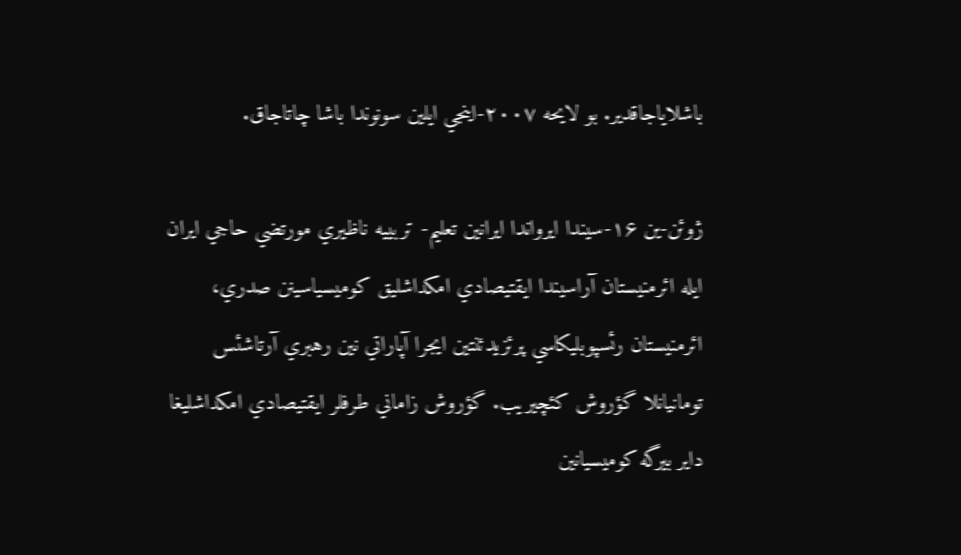باشلاياجاقدير. بو لايحه ۲۰۰۷-اینجي ايلين سونوندا باشا چاتاجاق.

ژوئن-ين ۱۶-سيندا ايرواندا ايرانين تعليم- تربييه ناظيري مورتضي حاجي ايران ايله ائرمنيستان آراسيندا ايقتيصادي امکداشليق کوميسياسينن صدري، ائرمنيستان رئسپوبليکاسي پرئزيدئنتين ايجرا آپاراتي نين رهبري آرتاشئس تومانيانلا گؤروش کئچيريب. گؤروش زاماني طرفلر ايقتيصادي امکداشليغا داير بيرگه کوميسيانين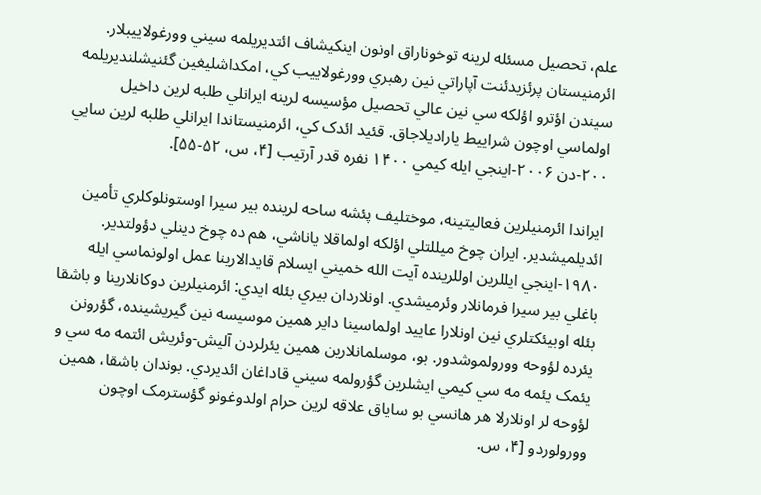علم، تحصيل مسئله لرينه توخوناراق اونون اينکيشاف ائتديريلمه سيني وورغولاييبلار. ائرمنيستان پرئزيدئنت آپاراتي نين رهبري وورغولاييب کي، امکداشليغين گئنيشلنديريلمه سيندن اؤترو اؤلکه سي نين عالي تحصيل مؤسيسه لرينه ايرانلي طلبه لرين داخيل اولماسي اوچون شراييط ياراديلاجاق. قئيد ائدک کي، ائرمنيستاندا ايرانلي طلبه لرين سايي ۲۰۰-دن ۲۰۰۶-اینجي ايله کيمي ۱۴۰۰ نفره قدر آرتيب [۴، س، ۵۲-۵۵].

ايراندا ائرمنيلرين فعاليتينه، موختليف پئشه ساحه لرينده بير سيرا اوستونلوکلري تأمين ائديلميشدير. ايران چوخ ميللتلي اؤلکه اولماقلا ياناشي، هم ده چوخ دينلي دؤولتدير. ۱۹۸۰-اینجي ايللرين اوللرينده آيت الله خميني ايسلام قايدالارينا عمل اولونماسي ايله باغلي بير سيرا فرمانلار وئرميشدي. اونلاردان بيري بئله ايدي: ائرمنيلرين دوکانلارينا و باشقا بئله اوبيئکتلري نين اونلارا عاييد اولماسينا داير همين موسيسه نين گيريشينده، گؤرونن يئرده لؤوحه وورولموشدور. بو، موسلمانلارين همين يئرلردن آليش-وئريش ائتمه مه سي و يئمک يئمه مه سي کيمي ايشلرين گؤرولمه سيني قاداغان ائديردي. بوندان باشقا، همين لؤوحه لر اونلارلا هر هانسي بو ساياق علاقه لرين حرام اولدوغونو گؤسترمک اوچون وورولوردو [۴، س.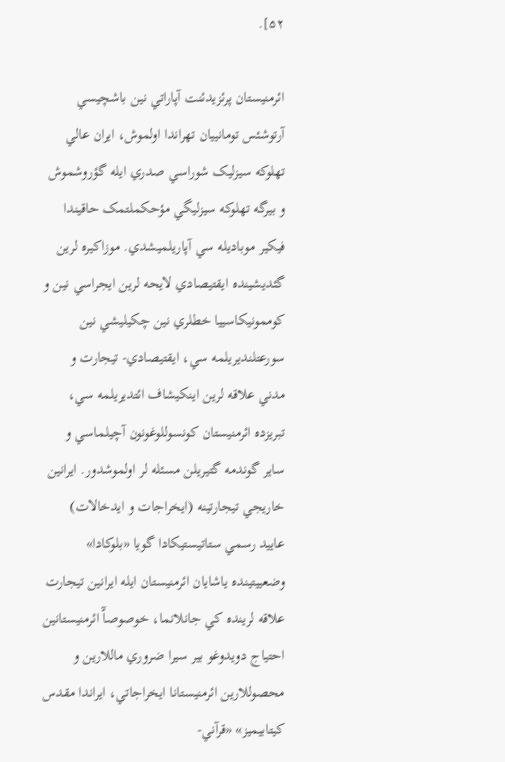۵۲].

ائرمنيستان پرئزيدئنت آپاراتي نين باشچيسي آرتوشئس تومانييان تهراندا اولموش، ايران عالي تهلوکه سيزليک شوراسي صدري ايله گؤروشموش و بيرگه تهلوکه سيزليگي مؤحکملتمک حاقيندا فيکير موباديله سي آپاريلميشدي. موزاکيره لرين گئديشينده ايقتيصادي لايحه لرين ايجراسي نين و کوممونيکاسييا خطلري نين چکيليشي نين سورعتلنديريلمه سي، ايقتيصادي- تيجارت و مدني علاقه لرين اينکيشاف ائتديريلمه سي، تبريزده ائرمنيستان کونسوللوغونون آچيلماسي و ساير گوندمه گتيريلن مسئله لر اولموشدور. ايرانين خاريجي تيجارتينه (ايخراجات و ايدخالات) عاييد رسمي ستاتيستيکادا گويا «بلوکادا» وضعييتينده ياشايان ائرمنيستان ايله ايرانين تيجارت علاقه لرينده کي جانلانما، خوصوصآً ائرمنيستانين احتياج دويدوغو بير سيرا ضروري ماللارين و محصوللارين ائرمنيستانا ايخراجاتي، ايراندا مقدس کيتابيميز» «قرآني-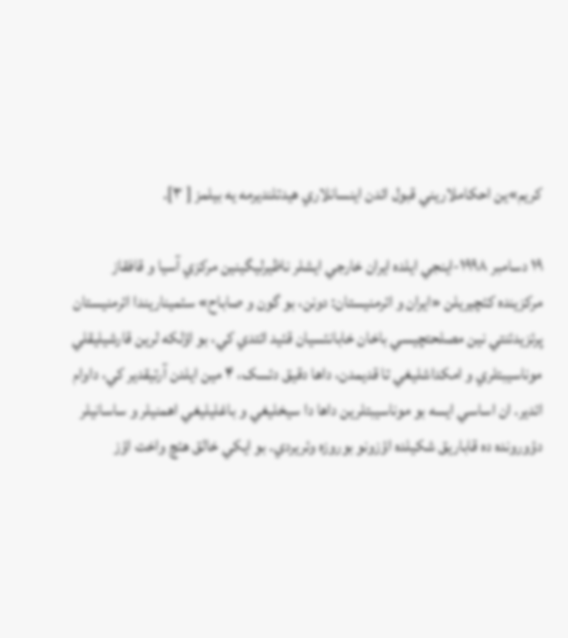کريم»ين احکاملاريني قبول ائدن اينسانلاري هيدتلنديرمه يه بيلمز [ ۳].

۱۹ دسامبر ۱۹۹۸-اینجي ايلده ايران خارجي ايشلر ناظيرليگينين مرکزي آسيا و قافقاز مرکزينده کئچيريلن «ايران و ائرمنيستان: دونن، بو گون و صاباح» سئميناريندا ائرمنيستان پرئزيدئنتي نين مصلحتچيسي باخان خابانئسيان قئيد ائتدي کي، بو اؤلکه لرين قارشيليقلي موناسيبتلري و امکداشليغي تا قديمدن، داها دقيق دئسک، ۴ مين ايلدن آرتيقدير کي، داوام ائدير. ان اساسي ايسه بو موناسيبتلرين داها دا سيخليغي و باغليليغي اهمنيلر و ساسانيلر دؤورونده ده قاباريق شکيلده اؤزونو بوروزه وئريردي. بو ايکي خالق هئچ واخت اؤز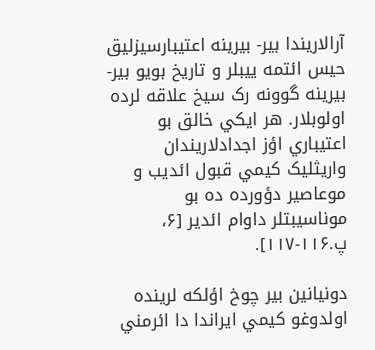آرالاريندا بير- بيرينه اعتيبارسيزليق حيس ائتمه ييبلر و تاريخ بويو بير- بيرينه گوونه رک سيخ علاقه لرده اولوبلار. هر ايکي خالق بو اعتيباري اؤز اجدادلاريندان واريثليک کيمي قبول ائديب و موعاصير دؤورده ده بو موناسيبتلر داوام ائدير [۶، پ.۱۱۶-۱۱۷].

دونيانين بير چوخ اؤلکه لرينده اولدوغو کيمي ايراندا دا ائرمني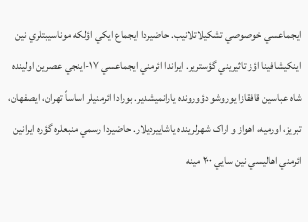ايجماعسي خوصوصي تشکيلاتلانيب. حاضيردا ايجماع ايکي اؤلکه موناسيبتلري نين اينکيشافينا اؤز تاثيريني گؤسترير. ايراندا ائرمني ايجماعسي ۱۷-اینجي عصرين اولينده شاه عباسين قافقازا يوروشو دؤورونده يارانميشدير. بورادا ائرمنيلر اساساً تهران، ايصفهان، تبريز، اورميه، اهواز و اراک شهرلرينده ياشاييرديلار. حاضيردا رسمي منبعلره گؤره ايرانين ائرمني اهاليسي نين سايي ۲۰۰ مينه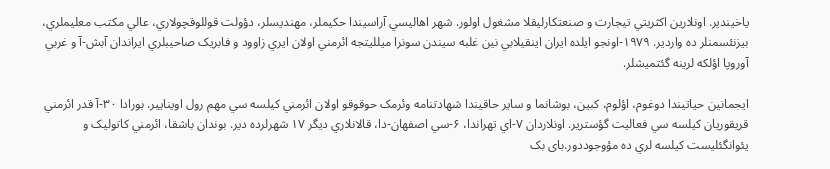ياخيندير. اونلارين اکثريتي تيجارت و صنعتکارليقلا مشغول اولور. شهر اهاليسي آراسيندا حکيملر، مهنديسلر، دؤولت قوللوقچولاري، عالي مکتب معليملري، بيزنئسمنلر ده واردير. ۱۹۷۹-اونجو ايلده ايران اينقيلابي نين غلبه سيندن سونرا ميلليتجه ائرمني اولان ايري زاوود و فابريک صاحیبلري ايراندان آبش-آ و غربي آوروپا اؤلکه لرينه گئتميشلر.

ايجمانين حياتيندا دوغوم، اؤلوم، کبين، بوشانما و ساير حاقيندا شهادتنامه وئرمک حوقوقو اولان ائرمني کيلسه سي مهم رول اوينايير. بورادا ۳۰-آ قدر ائرمني قريقوريان کيلسه سي فعاليت گؤسترير. اونلاردان ۷-اي تهراندا، ۶-سي اصفهان-دا، قالانلاري ديگر ۱۷ شهرلرده دير. بوندان باشقا، ائرمني کاتوليک و يئوانگئليست کيلسه لري ده مؤوجوددور.بای بک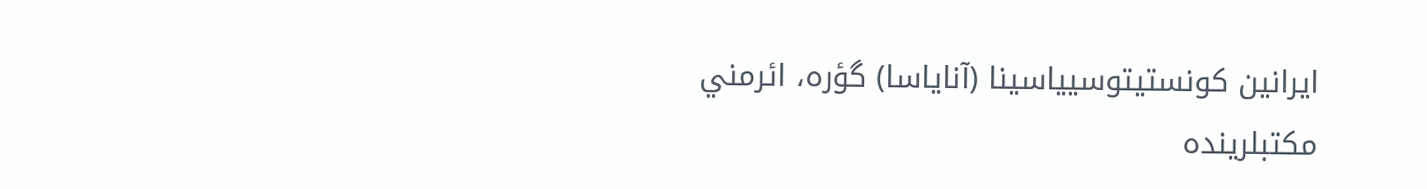ايرانين کونستيتوسيياسينا (آناياسا) گؤره، ائرمني مکتبلرينده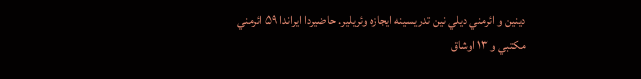دينين و ائرمني ديلي نين تدريسينه ايجازه وئريلير. حاضيردا ايراندا ۵۹ ائرمني مکتبي و ۱۳ اوشاق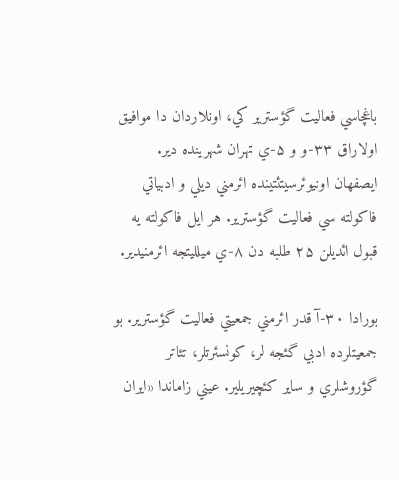باغچاسي فعاليت گؤسترير کي، اونلاردان دا موافيق اولاراق ۳۳-و و ۵-ي تهران شهرينده دير. ايصفهان اونيوئرسيتئتينده ائرمني ديلي و ادبياتي فاکولته سي فعاليت گؤسترير. هر ايل فاکولته يه قبول ائديلن ۲۵ طلبه دن ۸-ي ميلليتجه ائرمنيدير.

بورادا ۳۰-آ قدر ائرمني جمعيتي فعاليت گؤسترير. بو جمعيتلرده ادبي گئجه لر، کونسئرتلر، تئاتر گؤروشلري و ساير کئچيريلير. عيني زاماندا «ايران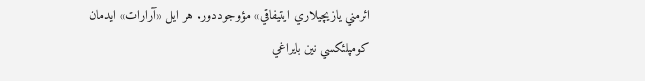ائرمني يازيچيلاري ايتيفاقي» مؤوجوددور. هر ايل «آرارات» ايدمان کومپلئکسي نين بايراغي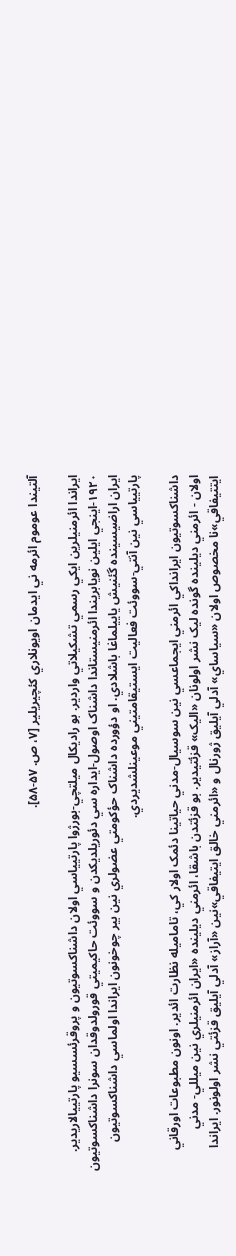آلتيندا عوموم ائرمه ني ايدمان اويونلاري کئچيريلير [۷، ص. ۵۷-۵۸].

ايراندا ائرمنيلرين ايکي رسمي تشکيلاتي واردير. بو راديکال ميلتچي-بورژوا پارتيياسي اولان داشناکسوتيون و پروقرئسسيو پارتييالاريدير. ۱۹۲۰-اینجي ايلين نويابريندا ائرمنيستاندا داشناک اوصول-ايداره سي دئوريلديکدن و سووئت حاکيميتي قورولدوقدان سونرا داشناکسوتيون ايران اراضيسينده گئنيش ياييلماغا باشلادي. او دؤورده داشناک حؤکومتي عضولري نين بير چوخونون ايراندا اولماسي داشناکسوتيون پارتيياسي نين آنتي-سووئت فعاليت ايستيقامتيني موعينلشديردي.

داشناکسوتيون ايرانداکي ائرمني ايجماعسي نين سوسيال-مدني حياتينا دئمک اولار کي، تاماميله نظارت ائدير. اونون مطبوعات اورقاني اولان - ائرمني ديلينده گونده ليک نشر اولونان «اليک» قزئتيدير. بو قزئتدن باشقا، ائرمني ديلينده «ايران ائرمنيلري نين ميللي- مدني ايتتيفاقي»نا مخصوص اولان «سياساي» آدلي آيليق ژورنال و «ائرمني خالق ايتيفاقي»نين «آراز» آدلي آيليق قزئتي نشر اولونور. ايراندا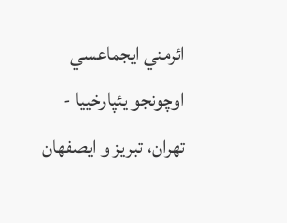ائرمني ايجماعسي اوچونجو يئپارخييا - تهران، تبريز و ايصفهان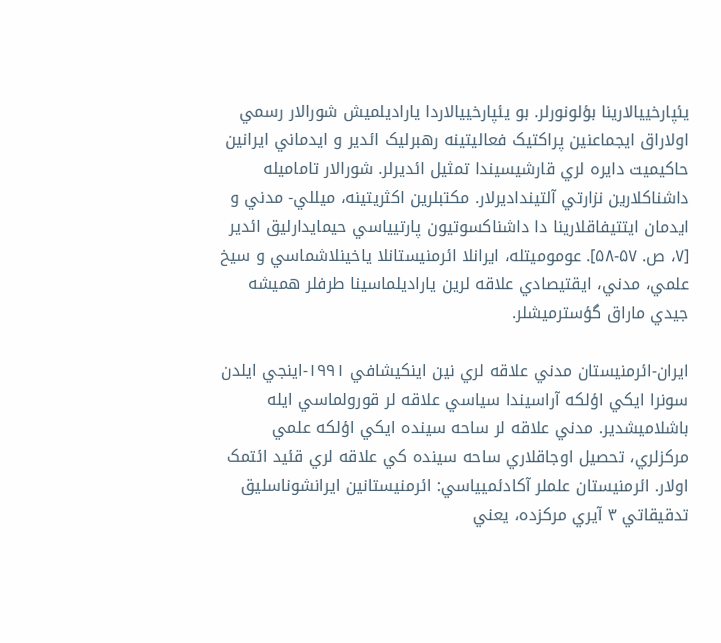يئپارخييالارينا بؤلونورلر. بو يئپارخييالاردا ياراديلميش شورالار رسمي اولاراق ايجماعنين پراکتيک فعاليتينه رهبرليک ائدير و ايدماني ايرانين حاکيميت دايره لري قارشيسيندا تمثيل ائديرلر. شورالار تاماميله داشناکلارين نزارتي آلتينداديرلار. مکتبلرين اکثريتينه، ميللي- مدني و ايدمان ايتتيفاقلارينا دا داشناکسوتيون پارتيياسي حيمايدارليق ائدير [۷، ص. ۵۷-۵۸]. عوموميتله، ايرانلا ائرمنيستانلا ياخينلاشماسي و سيخ علمي، مدني، ايقتيصادي علاقه لرين ياراديلماسينا طرفلر هميشه جيدي ماراق گؤسترميشلر.

ايران-ائرمنيستان مدني علاقه لري نين اينکيشافي ۱۹۹۱-اینجي ايلدن سونرا ايکي اؤلکه آراسيندا سياسي علاقه لر قورولماسي ايله باشلاميشدير. مدني علاقه لر ساحه سينده ايکي اؤلکه علمي مرکزلري، تحصيل اوجاقلاري ساحه سينده کي علاقه لري قئيد ائتمک اولار. ائرمنيستان علملر آکادئميياسي: ائرمنيستانين ايرانشوناسليق تدقيقاتي ۳ آيري مرکزده، يعني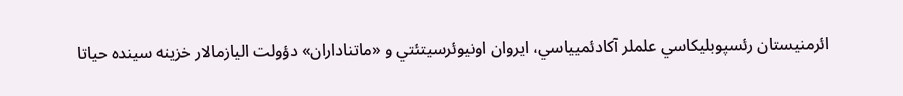ائرمنيستان رئسپوبليکاسي علملر آکادئميياسي، ايروان اونيوئرسيتئتي و «ماتناداران» دؤولت اليازمالار خزينه سينده حياتا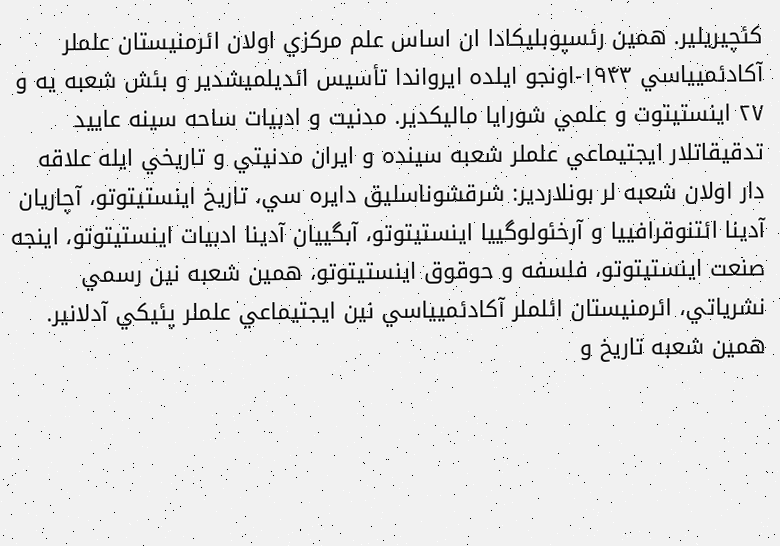کئچيريلير. همين رئسپوبليکادا ان اساس علم مرکزي اولان ائرمنيستان علملر آکادئميياسي ۱۹۴۳-اونجو ايلده ايرواندا تأسيس ائديلميشدير و بئش شعبه يه و ۲۷ اينستيتوت و علمي شورايا ماليکدير. مدنيت و ادبيات ساحه سينه عاييد تدقيقاتلار ايجتيماعي علملر شعبه سينده و ايران مدنيتي و تاريخي ايله علاقه دار اولان شعبه لر بونلاردير: شرقشوناسليق دايره سي، تاريخ اينستيتوتو، آچاريان آدينا ائتنوقرافييا و آرخئولوگييا اينستيتوتو، آبگييان آدينا ادبيات اينستيتوتو، اينجه صنعت اينستيتوتو، فلسفه و حوقوق اينستيتوتو، همين شعبه نين رسمي نشرياتي، ائرمنيستان ائلملر آکادئميياسي نين ايجتيماعي علملر پئيکي آدلانير. همين شعبه تاريخ و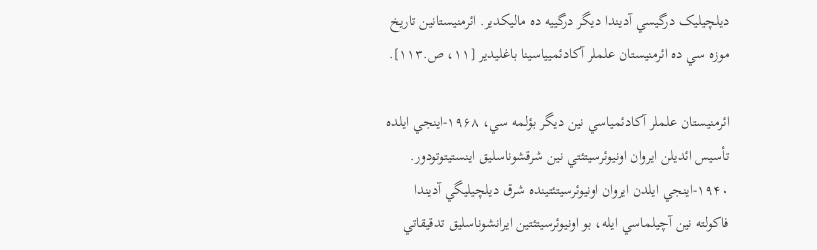ديلچيليک درگيسي آديندا ديگر درگييه ده ماليکدير. ائرمنيستانين تاريخ موزه سي ده ائرمنيستان علملر آکادئميياسينا باغليدير [۱۱، ص.۱۱۳].

ائرمنيستان علملر آکادئمياسي نين ديگر بؤلمه سي، ۱۹۶۸-اینجي ايلده تأسيس ائديلن ايروان اونيوئرسيتئتي نين شرقشوناسليق اينستيتوتودور. ۱۹۴۰-اینجي ايلدن ايروان اونيوئرسيتئتينده شرق ديلچيليگي آديندا فاکولته نين آچيلماسي ايله، بو اونيوئرسيتئتين ايرانشوناسليق تدقيقاتي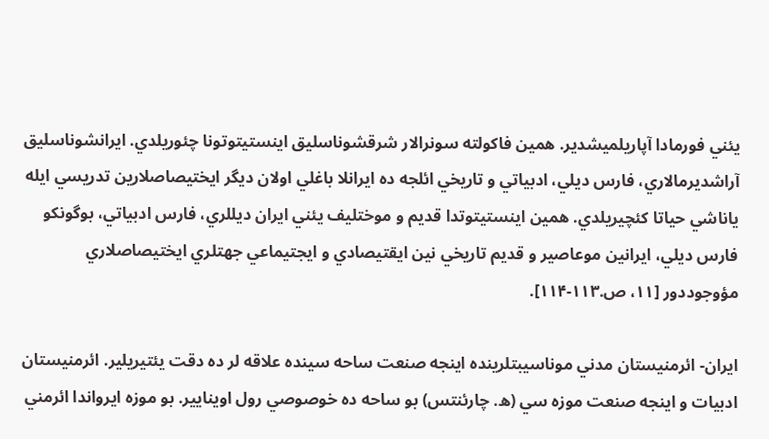يئني فورمادا آپاريلميشدير. همين فاکولته سونرالار شرقشوناسليق اينستيتوتونا چئوريلدي. ايرانشوناسليق آراشديرمالاري، فارس ديلي، ادبياتي و تاريخي ائلجه ده ايرانلا باغلي اولان ديگر ايختيصاصلارين تدريسي ايله ياناشي حياتا کئچيريلدي. همين اينستيتوتدا قديم و موختليف يئني ايران ديللري، فارس ادبياتي، بوگونکو فارس ديلي، ايرانين موعاصير و قديم تاريخي نين ايقتيصادي و ايجتيماعي جهتلري ايختيصاصلاري مؤوجوددور [۱۱، ص.۱۱۳-۱۱۴].

ايران- ائرمنيستان مدني موناسيبتلرينده اينجه صنعت ساحه سينده علاقه لر ده دقت يئتيريلير. ائرمنيستان ادبيات و اينجه صنعت موزه سي (ه. چارئنتس) بو ساحه ده خوصوصي رول اوينايير. بو موزه ايرواندا ائرمني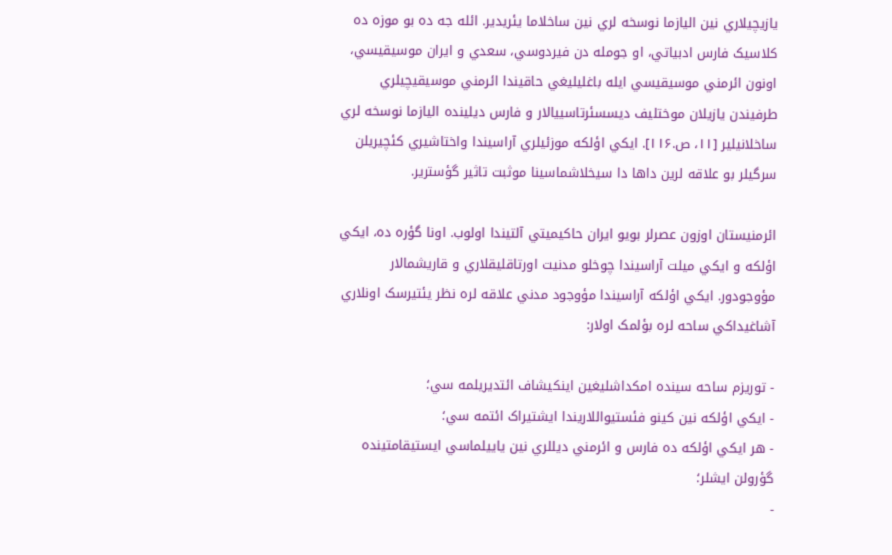يازيچيلاري نين اليازما نوسخه لري نين ساخلاما يئريدير. ائله جه ده بو موزه ده کلاسيک فارس ادبياتي، او جومله دن فيردوسي، سعدي و ايران موسيقيسي، اونون ائرمني موسيقيسي ايله باغليليغي حاقيندا ائرمني موسيقيچيلري طرفيندن يازيلان موختليف ديسسئرتاسييالار و فارس ديلينده اليازما نوسخه لري ساخلانيلير [۱۱، ص.۱۱۶]. ايکي اؤلکه موزئيلري آراسيندا واختاشيري کئچيريلن سرگيلر بو علاقه لرين داها دا سيخلاشماسينا موثبت تاثير گؤسترير.

ائرمنيستان اوزون عصرلر بويو ايران حاکيميتي آلتيندا اولوب. اونا گؤره ده، ايکي اؤلکه و ايکي ميلت آراسيندا چوخلو مدنيت اورتاقليقلاري و قاريشمالار مؤوجودور. ايکي اؤلکه آراسيندا مؤوجود مدني علاقه لره نظر يئتيرسک اونلاري آشاغيداکي ساحه لره بؤلمک اولار:

- توريزم ساحه سينده امکداشليغين اينکيشاف ائتديريلمه سي؛
- ايکي اؤلکه نين کينو فئستيواللاريندا ايشتيراک ائتمه سي؛
- هر ايکي اؤلکه ده فارس و ائرمني ديللري نين ياييلماسي ايستيقامتينده گؤرولن ايشلر؛
-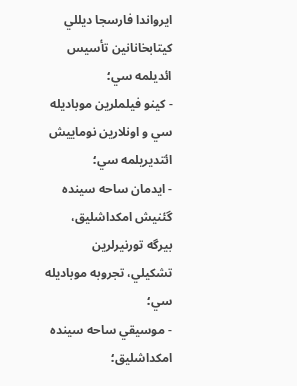ايرواندا فارسجا ديللي کيتابخانانين تأسيس ائديلمه سي؛
- کينو فيلملرين موباديله سي و اونلارين نوماييش ائتديريلمه سي؛
- ايدمان ساحه سينده گئنيش امکداشليق، بيرگه تورنيرلرين تشکيلي، تجروبه موباديله سي؛
- موسيقي ساحه سينده امکداشليق؛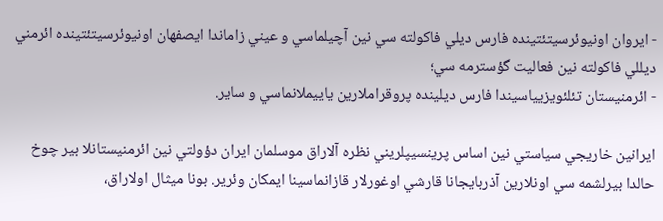- ايروان اونيوئرسيتئتينده فارس ديلي فاکولته سي نين آچيلماسي و عيني زاماندا ايصفهان اونيوئرسيتئتينده ائرمني ديللي فاکولته نين فعاليت گؤسترمه سي؛
- ائرمنيستان تئلئويزيياسيندا فارس ديلينده پروقراملارين ياييملانماسي و ساير.

ايرانين خاريجي سياستي نين اساس پرينسيپلريني نظره آلاراق موسلمان ايران دؤولتي نين ائرمنيستانلا بير چوخ حالدا بيرلشمه سي اونلارين آذربايجانا قارشي اوغورلار قازانماسينا ايمکان وئرير. بونا ميثال اولاراق،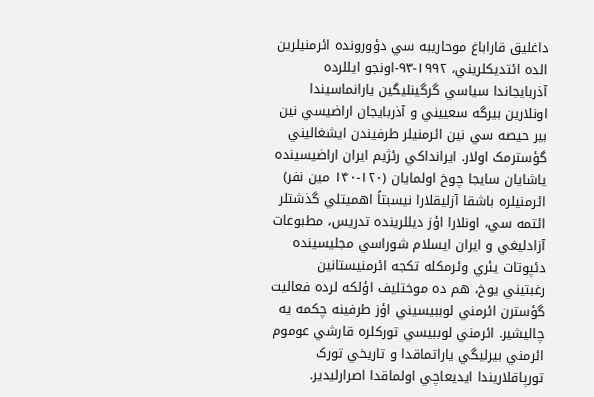داغليق قاراباغ موحاريبه سي دؤورونده ائرمنيلرين الده ائتديکلريني، ۱۹۹۲-۹۳-اونجو ايللرده آذربايجاندا سياسي گرگينليگين يارانماسيندا اونلارين بيرگه سعييني و آذربايجان اراضيسي نين بير حيصه سي نين ائرمنيلر طرفيندن ايشغاليني گؤسترمک اولار. ايرانداکي رئژيم ايران اراضيسينده ياشايان سايجا چوخ اولمايان (۱۲۰-۱۴۰ مين نفر) ائرمنيلره باشقا آزليقلارا نيسبتاً اهميتلي گذشتلر ائتمه سي، اونلارا اؤز ديللرينده تدريس، مطبوعات آزادليغي و ايران ايسلام شوراسي مجليسينده دئپوتات يئري وئرمکله تکجه ائرمنيستانين رغبتيني يوخ، هم ده موختليف اؤلکه لرده فعاليت گؤسترن ائرمني لوببيسيني اؤز طرفينه چکمه يه چاليشير. ائرمني لوببيسي تورکلره قارشي عوموم ائرمني بيرليگي ياراتماقدا و تاريخي تورک تورپاقلاريندا ايديعاچي اولماقدا اصرارليدير.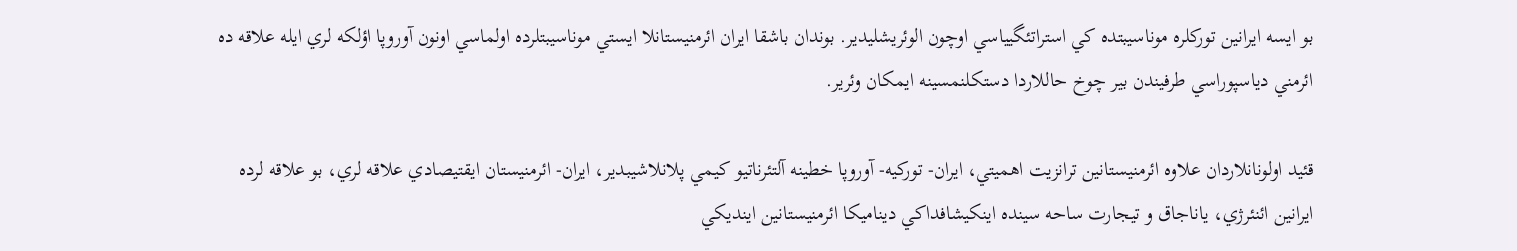بو ايسه ايرانين تورکلره موناسيبتده کي استراتئگيياسي اوچون الوئريشليدير. بوندان باشقا ايران ائرمنيستانلا ايستي موناسيبتلرده اولماسي اونون آوروپا اؤلکه لري ايله علاقه ده ائرمني دياسپوراسي طرفيندن بير چوخ حاللاردا دستکلنمسينه ايمکان وئرير.

قئيد اولونانلاردان علاوه ائرمنيستانين ترانزيت اهميتي، ايران- تورکيه- آوروپا خطينه آلتئرناتيو کيمي پلانلاشيبدير، ايران- ائرمنيستان ايقتيصادي علاقه لري، بو علاقه لرده ايرانين ائنئرژي، ياناجاق و تيجارت ساحه سينده اينکيشافداکي ديناميکا ائرمنيستانين اينديکي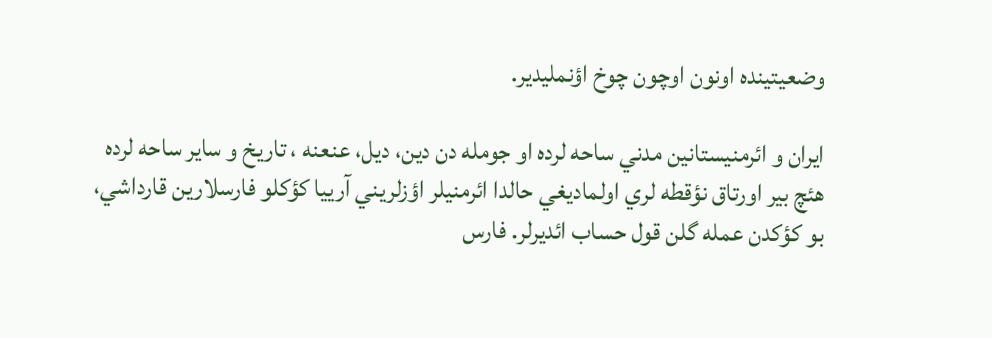وضعيتينده اونون اوچون چوخ اؤنمليدير.

ايران و ائرمنيستانين مدني ساحه لرده او جومله دن دين، ديل، عنعنه ، تاريخ و ساير ساحه لرده هئچ بير اورتاق نؤقطه لري اولماديغي حالدا ائرمنيلر اؤزلريني آرييا کؤکلو فارسلارين قارداشي، بو کؤکدن عمله گلن قول حساب ائديرلر. فارس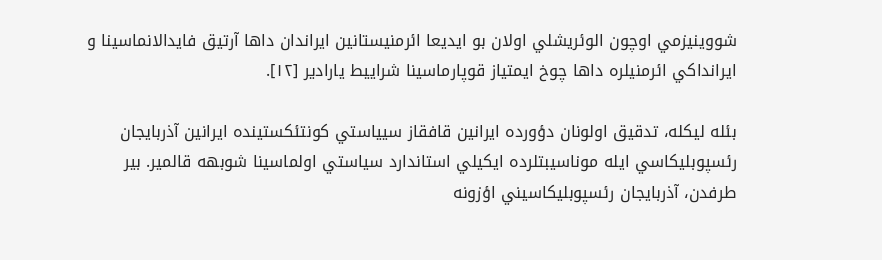شووينيزمي اوچون الوئريشلي اولان بو ايديعا ائرمنيستانين ايراندان داها آرتيق فايدالانماسينا و ايرانداکي ائرمنيلره داها چوخ ايمتياز قوپارماسينا شراييط يارادير [۱۲].

بئله ليکله، تدقيق اولونان دؤورده ايرانين قافقاز سيياستي کونتئکستينده ايرانين آذربايجان رئسپوبليکاسي ايله موناسيبتلرده ايکيلي استاندارد سياستي اولماسينا شوبهه قالمير. بير طرفدن، آذربايجان رئسپوبليکاسيني اؤزونه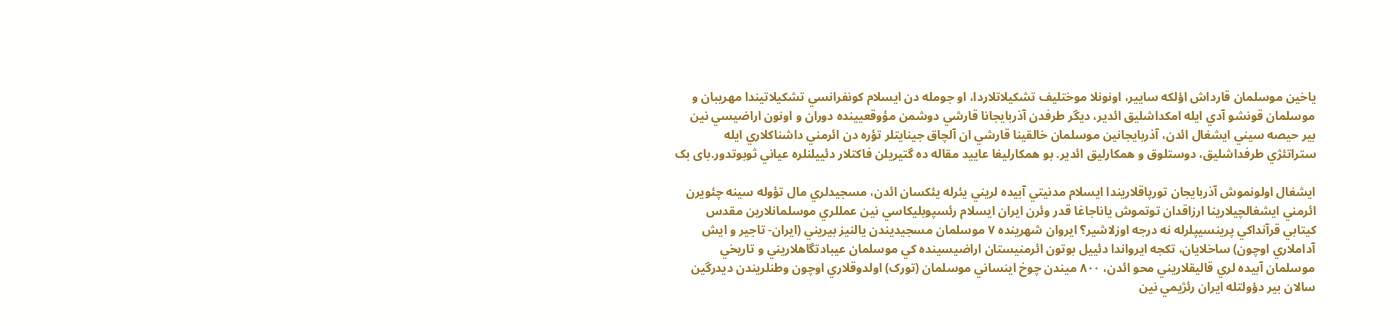ياخين موسلمان قارداش اؤلکه سايير، اونونلا موختليف تشکيلاتلاردا، او جومله دن ايسلام کونفرانسي تشکيلاتيندا مهريبان و موسلمان قونشو آدي ايله امکداشليق ائدير، ديگر طرفدن آذربايجانا قارشي دوشمن مؤوقعيينده دوران و اونون اراضيسي نين بير حيصه سيني ايشغال ائدن، آذربايجانين موسلمان خالقينا قارشي ان آلچاق جينايتلر تؤره دن ائرمني داشناکلاري ايله ستراتئژي طرفداشليق، دوستلوق و همکارليق ائدير. بو همکارليغا عاييد مقاله ده گتيريلن فاکتلار دئييلنلره عياني ثوبوتدور.بای بک

ايشغال اولونموش آذربايجان تورپاقلاريندا ايسلام مدنيتي آبيده لريني يئرله يئکسان ائدن، مسجيدلري مال تؤوله سينه چئويرن ائرمني ايشغالچيلارينا ارزاقدان توتموش ياناجاغا قدر وئرن ايران ايسلام رئسپوبليکاسي نين عمللري موسلمانلارين مقدس کيتابي قرآنداکي پرينسيپلرله نه درجه اوزلاشير؟ ايروان شهرينده ۷ موسلمان مسجيديندن يالنيز بيريني (ايران- تاجير و ايش آداملاري اوچون) ساخلايان، تکجه ايرواندا دئييل بوتون ائرمنيستان اراضيسينده کي موسلمان عيبادتگاهلاريني و تاريخي موسلمان آبيده لري قاليقلاريني محو ائدن، ۸۰۰ ميندن چوخ اينساني موسلمان (تورک) اولدوقلاري اوچون وطنلريندن ديدرگين سالان بير دؤولتله ايران رئژيمي نين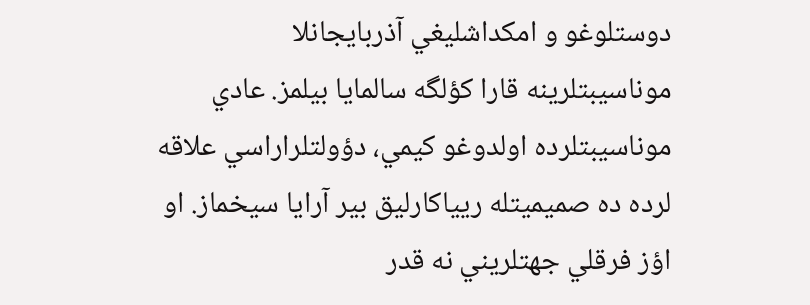دوستلوغو و امکداشليغي آذربايجانلا موناسيبتلرينه قارا کؤلگه سالمايا بيلمز. عادي موناسيبتلرده اولدوغو کيمي، دؤولتلراراسي علاقه لرده ده صميميتله ريياکارليق بير آرايا سيخماز. او اؤز فرقلي جهتلريني نه قدر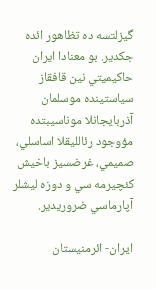گيزلتسه ده تظاهور ائده جکدير. بو معنادا ايران حاکيميتي نين قافقاز سياستينده موسلمان آذربايجانلا موناسيبتده مؤوجود رئالليقلا اساسلي، صميمي، غرضسيز باخيش کئچيرمه سي و دوزه ليشلر آپارماسي ضروريدير.

ايران- ائرمنيستان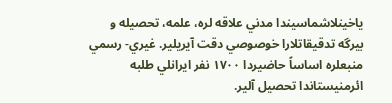ياخينلاشماسيندا مدني علاقه لره، علمه، تحصيله و بيرگه تدقيقاتلارا خوصوصي دقت آيريلير. غيري- رسمي منبعلره اساساً حاضيردا ۱۷۰۰ نفر ايرانلي طلبه ائرمنيستاندا تحصيل آلير.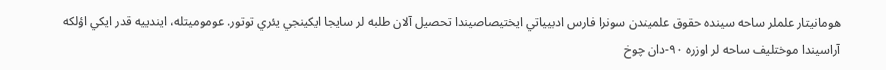هومانيتار علملر ساحه سينده حقوق علميندن سونرا فارس ادبيياتي ايختيصاصيندا تحصيل آلان طلبه لر سايجا ايکينجي يئري توتور. عوموميتله، ايندييه قدر ايکي اؤلکه آراسيندا موختليف ساحه لر اوزره ۹۰-دان چوخ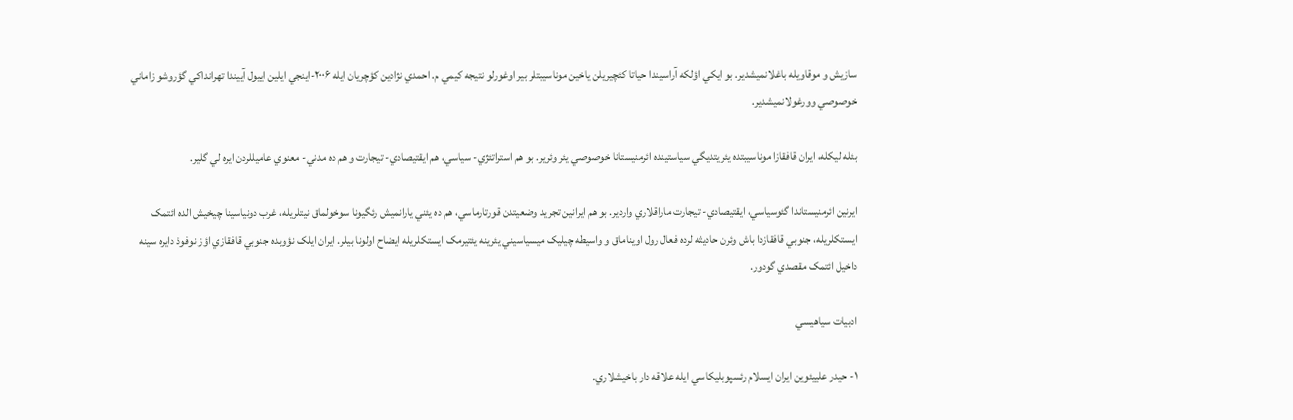سازيش و موقاويله باغلانميشدير. بو ايکي اؤلکه آراسيندا حياتا کئچيريلن ياخين موناسيبتلر بير اوغورلو نتيجه کيمي م. احمدي نژادين کؤچريان ايله ۲۰۰۶-اینجي ايلين اييول آييندا تهرانداکي گؤروشو زاماني خوصوصي وورغولانميشدير.

بئله ليکله، ايران قافقازا موناسيبتده يئريتديگي سياستينده ائرمنيستانا خوصوصي يئر وئرير. بو هم استراتئژي- سياسي، هم ايقتيصادي- تيجارت و هم ده مدني- معنوي عاميللردن ايره لي گلير.

ايرنين ائرمنيستاندا گئوسياسي، ايقتيصادي- تيجارت ماراقلاري واردير. بو هم ايرانين تجريد وضعيتدن قورتارماسي، هم ده يئني يارانميش رئگيونا سوخولماق نيتلريله، غرب دونياسينا چيخيش الده ائتمک ايستکلريله، جنوبي قافقازدا باش وئرن حاديثه لرده فعال رول اويناماق و واسيطه چيليک ميسياسيني يئرينه يئتيرمک ايستکلريله ايضاح اولونا بيلر. ايران ايلک نؤوبده جنوبي قافقازي اؤز نوفوذ دايره سينه داخيل ائتمک مقصدي گودور.

ادبيات سياهيسي

۱- حيدر علييئوين ايران ايسلام رئسپوبليکاسي ايله علاقه دار باخيشلاري.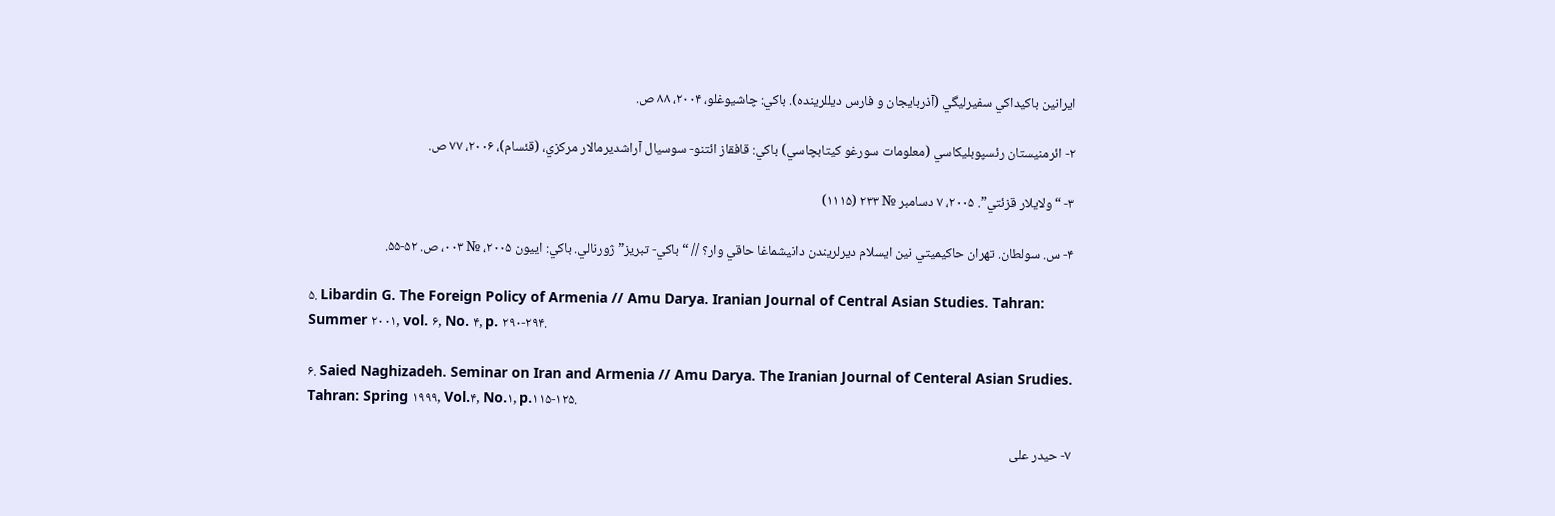ايرانين باکيداکي سفيرليگي (آذربايجان و فارس ديللرينده). باکي: چاشيوغلو، ۲۰۰۴، ۸۸ ص.

۲- ائرمنيستان رئسپوبليکاسي (معلومات سورغو کيتابچاسي) باکي: قافقاز ائتنو- سوسيال آراشديرمالار مرکزي، (قئسام)، ۲۰۰۶، ۷۷ ص.

۳- “ولايلار قزئتي”. ۲۰۰۵، ۷ دسامبر № ۲۳۳ (۱۱۱۵)

۴- س. سولطان. تهران حاکيميتي نين ايسلام ديرلريندن دانيشماغا حاقي وار؟ // “باکي- تبريز” ژورنالي. باکي: اييون ۲۰۰۵، № ۰۰۳، ص. ۵۲-۵۵.

۵. Libardin G. The Foreign Policy of Armenia // Amu Darya. Iranian Journal of Central Asian Studies. Tahran: Summer ۲۰۰۱, vol. ۶, No. ۴, p. ۲۹۰-۲۹۴.

۶. Saied Naghizadeh. Seminar on Iran and Armenia // Amu Darya. The Iranian Journal of Centeral Asian Srudies. Tahran: Spring ۱۹۹۹, Vol.۴, No.۱, p.۱۱۵-۱۲۵.

۷- حیدر علی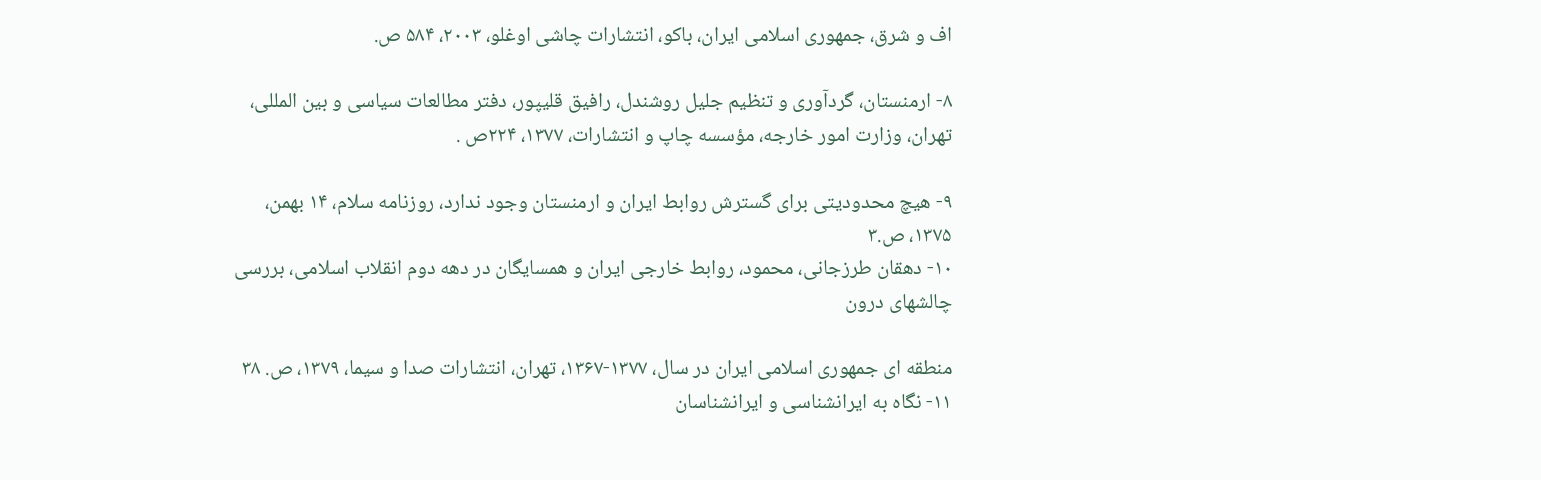اف و شرق، جمهوری اسلامی ایران، باکو، انتشارات چاشی اوغلو، ۲۰۰۳، ۵۸۴ ص.

۸- ارمنستان، گردآوری و تنظیم جلیل روشندل، رافیق قلیپور، دفتر مطالعات سیاسی و بین المللی، تهران، وزارت امور خارجه، مؤسسه چاپ و انتشارات، ۱۳۷۷، ۲۲۴ص .

۹- هیچ محدودیتی برای گسترش روابط ایران و ارمنستان وجود ندارد، روزنامه سلام، ۱۴ بهمن، ۱۳۷۵، ص.۳
۱۰- دهقان طرزجانی، محمود، روابط خارجی ایران و همسایگان در دهه دوم انقلاب اسلامی، بررسی چالشهای درون

منطقه ای جمهوری اسلامی ایران در سال، ۱۳۷۷-۱۳۶۷، تهران، انتشارات صدا و سیما، ۱۳۷۹، ص. ۳۸
۱۱- نگاه به ایرانشناسی و ایرانشناسان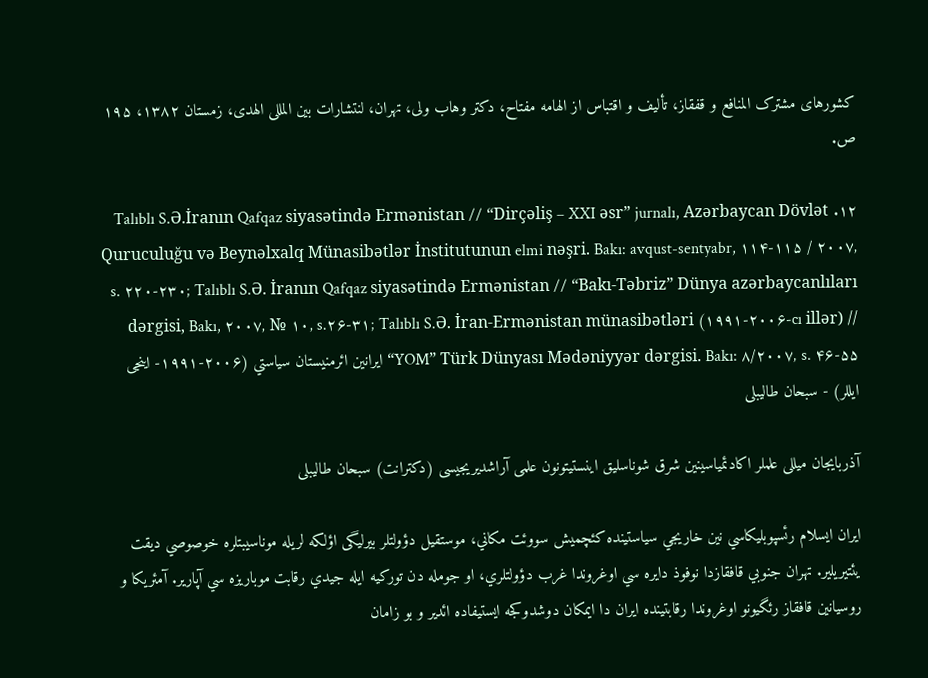کشورهای مشترک المنافع و قفقاز، تألیف و اقتباس از الهامه مفتاح، دکتر وهاب ولی، تهران، لنتشارات بین المللی الهدی، زمستان ۱۳۸۲، ۱۹۵ ص.

۱۲. Talıblı S.Ə.İranın Qafqaz siyasətində Ermənistan // “Dirçəliş – XXI əsr” jurnalı, Azərbaycan Dövlət Quruculuğu və Beynəlxalq Münasibətlər İnstitutunun elmi nəşri. Bakı: avqust-sentyabr, ۱۱۴-۱۱۵ / ۲۰۰۷, s. ۲۲۰-۲۳۰; Talıblı S.Ə. İranın Qafqaz siyasətində Ermənistan // “Bakı-Təbriz” Dünya azərbaycanlıları dərgisi, Bakı, ۲۰۰۷, № ۱۰, s.۲۶-۳۱; Talıblı S.Ə. İran-Ermənistan münasibətləri (۱۹۹۱-۲۰۰۶-cı illər) // “YOM” Türk Dünyası Mədəniyyər dərgisi. Bakı: ۸/۲۰۰۷, s. ۴۶-۵۵ ايرانين ائرمنيستان سياستي (۲۰۰۶-۱۹۹۱- اینجی ایللر) - سبحان طالیبلی

آذربایجان میللی علملر اکادئمیاسینین شرق شوناسلیق اینستیتونون علمی آراشدیریجیسی (دکترانت) سبحان طالیبلی

ايران ايسلام رئسپوبليکاسي نين خاريجي سياستينده کئچميش سووئت مکاني، موستقیل دؤولتلر بیرلیگی اؤلکه لريله موناسيبتلره خوصوصي ديقت يئتيريلير. تهران جنوبي قافقازدا نوفوذ دايره سي اوغروندا غرب دؤولتلري، او جومله دن تورکيه ايله جيدي رقابت موباريزه سي آپارير. آمئریکا و روسيانين قافقاز رئگيونو اوغروندا رقابتينده ايران دا ايمکان دوشدوکجه ايستيفاده ائدير و بو زامان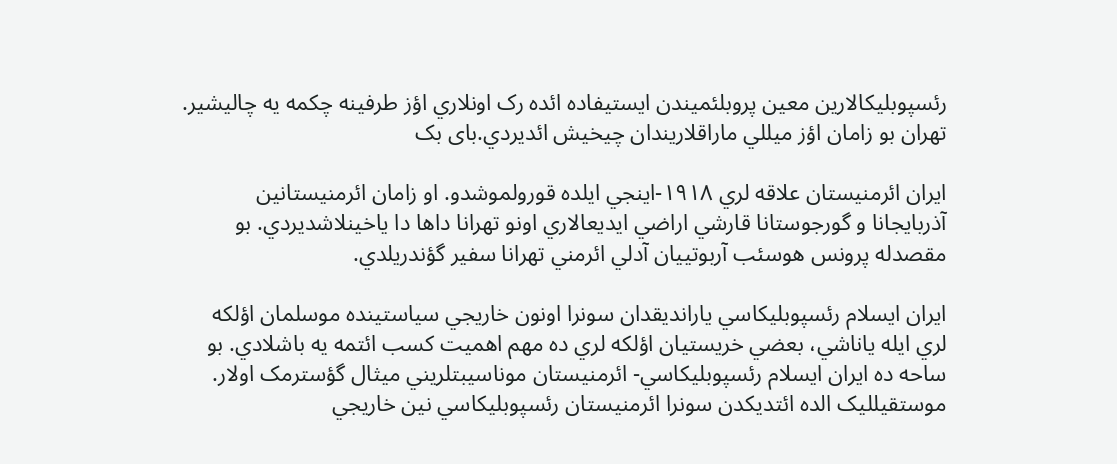رئسپوبليکالارين معين پروبلئميندن ايستيفاده ائده رک اونلاري اؤز طرفينه چکمه يه چاليشير. تهران بو زامان اؤز ميللي ماراقلاريندان چيخيش ائديردي.بای بک

ايران ائرمنيستان علاقه لري ۱۹۱۸-اینجي ايلده قورولموشدو. او زامان ائرمنيستانين آذربايجانا و گورجوستانا قارشي اراضي ايديعالاري اونو تهرانا داها دا ياخينلاشديردي. بو مقصدله پرونس هوسئب آربوتييان آدلي ائرمني تهرانا سفير گؤندريلدي.

ايران ايسلام رئسپوبليکاسي يارانديقدان سونرا اونون خاريجي سياستينده موسلمان اؤلکه لري ايله ياناشي، بعضي خريستيان اؤلکه لري ده مهم اهميت کسب ائتمه يه باشلادي. بو ساحه ده ايران ايسلام رئسپوبليکاسي- ائرمنيستان موناسيبتلريني ميثال گؤسترمک اولار. موستقيلليک الده ائتديکدن سونرا ائرمنيستان رئسپوبليکاسي نين خاريجي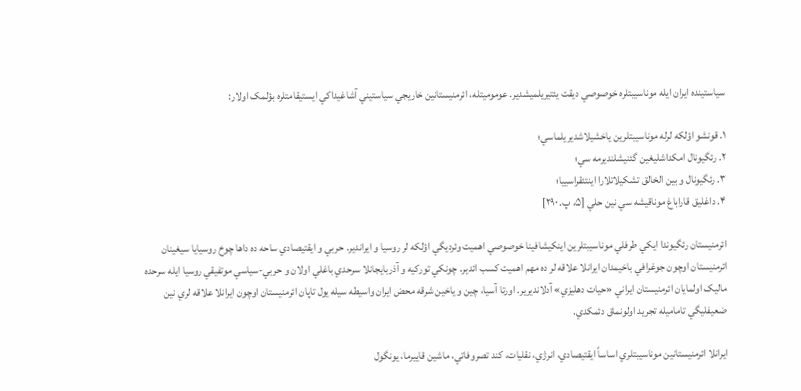سياستينده ايران ايله موناسيبتلره خوصوصي ديقت يئتيريلميشدير. عوموميتله، ائرمنيستانين خاريجي سياستيني آشاغيداکي ايستيقامتلره بؤلمک اولار:

۱. قونشو اؤلکه لرله موناسيبتلرين ياخشيلاشديريلماسي؛
۲. رئگيونال امکداشليغين گئنيشلنديرمه سي؛
۳. رئگيونال و بين الخالق تشکيلاتلارا اينتئقراسييا؛
۴. داغليق قاراباغ موناقيشه سي نين حلي [۵، پ. ۲۹۰]

ائرمنيستان رئگيوندا ايکي طرفلي موناسيبتلرين اينکيشافينا خوصوصي اهميت وئرديگي اؤلکه لر روسيا و ايراندير. حربي و ايقتيصادي ساحه ده داها چوخ روسيايا سيغينان ائرمنيستان اوچون جوغرافي باخيمدان ايرانلا علاقه لر ده مهم اهميت کسب ائدير. چونکي تورکيه و آذربايجانلا سرحدي باغلي اولان و حربي-سياسي موتفيقي روسيا ايله سرحده ماليک اولمايان ائرمنيستان ايراني «حيات دهليزي» آدلانديرير. اورتا آسيا، چين و ياخين شرقه محض ايران واسيطه سيله يول تاپان ائرمنيستان اوچون ايرانلا علاقه لري نين ضعيفليگي تاماميله تجريد اولونماق دئمکدي.

ايرانلا ائرمنيستانين موناسيبتلري اساساً ايقتيصادي، انرژي، نقليات، کند تصروفاتي، ماشين قاييرما، يونگول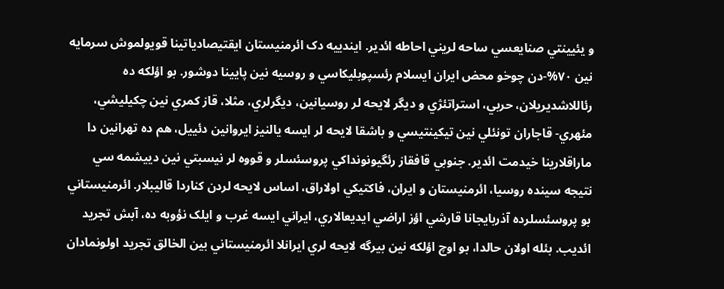و يئيينتي صنایعسي ساحه لريني احاطه ائدير. ايندييه دک ائرمنيستان ايقتيصادياتينا قويولموش سرمايه نين ۷۰%-دن چوخو محض ايران ايسلام رئسپوبليکاسي و روسیه نين پايينا دوشور. بو اؤلکه ده رئاللاشديريلان، حربي، استراتئژي و ديگر لايحه لر روسيانين، ديگرلري، مثلا، قاز کمري نين چکيليشي، مئهري- قاجاران تونئلي نين تيکينتيسي و باشقا لايحه لر ايسه يالنيز ايروانين دئييل، هم ده تهرانين دا ماراقلارينا خيدمت ائدير. جنوبي قافقاز رئگيونونداکي پروسئسلر و قووه لر نيسبتي نين دييشمه سي نتيجه سينده روسيا، ائرمنيستان و ايران، فاکتيکي اولاراق، اساس لايحه لردن کناردا قاليبلار. ائرمنيستاني بو پروسئسلرده آذربايجانا قارشي اؤز اراضي ايديعالاري، ايراني ايسه غرب و ايلک نؤوبه ده، آبش تجريد ائديب. بئله اولان حالدا، بو اوچ اؤلکه نين بيرگه لايحه لري ايرانلا ائرمنيستاني بين الخالق تجريد اولونمادان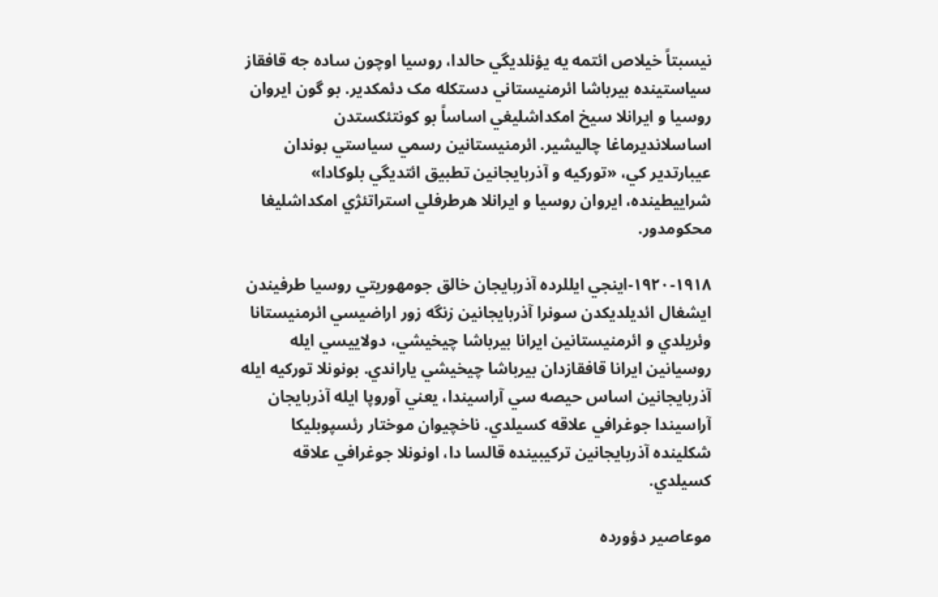نيسبتاً خيلاص ائتمه يه يؤنلديگي حالدا، روسيا اوچون ساده جه قافقاز سياستينده بيرباشا ائرمنيستاني دستکله مک دئمکدير. بو گون ايروان روسيا و ايرانلا سيخ امکداشليغي اساساً بو کونتئکستدن اساسلانديرماغا چاليشير. ائرمنيستانين رسمي سياستي بوندان عيبارتدير کي، «تورکيه و آذربايجانين تطبیق ائتديگي بلوکادا» شراييطينده، ايروان روسيا و ايرانلا هرطرفلي استراتئژي امکداشليغا محکومدور.

۱۹۲۰-۱۹۱۸-اینجي ايللرده آذربايجان خالق جومهوريتي روسيا طرفيندن ايشغال ائديلديکدن سونرا آذربايجانين زنگه زور اراضيسي ائرمنيستانا وئريلدي و ائرمنيستانين ايرانا بيرباشا چيخيشي، دولاييسي ايله روسيانين ايرانا قافقازدان بيرباشا چيخيشي ياراندي. بونونلا تورکيه ايله آذربايجانين اساس حيصه سي آراسيندا، يعني آوروپا ايله آذربايجان آراسيندا جوغرافي علاقه کسيلدي. ناخچيوان موختار رئسپوبليکا شکلينده آذربايجانين ترکيبينده قالسا دا، اونونلا جوغرافي علاقه کسيلدي.

موعاصير دؤورده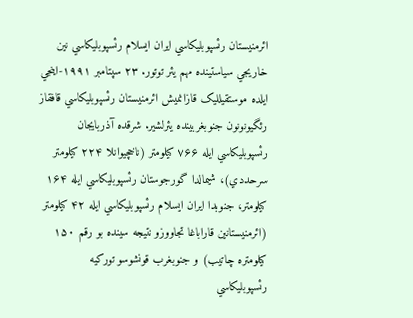ائرمنيستان رئسپوبليکاسي ايران ايسلام رئسپوبليکاسي نين خاريجي سياستينده مهم يئر توتور. ۲۳ سپتامبر ۱۹۹۱-اینجي ايلده موستقيلليک قازانميش ائرمنيستان رئسپوبليکاسي قافقاز رئگيونونون جنوبغربينده يئرلشير. شرقده آذربايجان رئسپوبليکاسي ايله ۷۶۶ کیلومتر (ناخچيوانلا ۲۲۴ کیلومتر سرحددي)، شيمالدا گورجوستان رئسپوبليکاسي ايله ۱۶۴ کیلومتر، جنوبدا ايران ايسلام رئسپوبليکاسي ايله ۴۲ کیلومتر (ائرمنيستانين قاراباغا تجاووزو نتيجه سينده بو رقم ۱۵۰ کیلومتره چاتيب) و جنوبغرب قونشوسو تورکيه رئسپوبليکاسي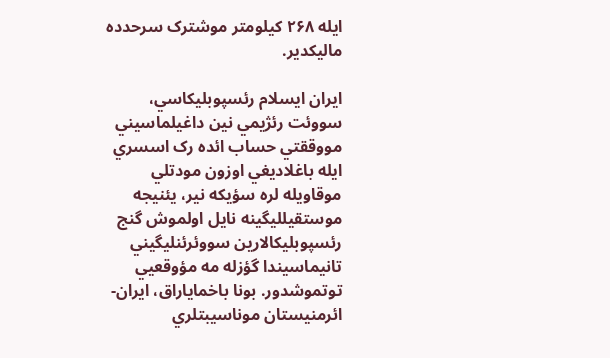ايله ۲۶۸ کیلومتر موشترک سرحدده ماليکدير.

ايران ايسلام رئسپوبليکاسي، سووئت رئژيمي نين داغيلماسيني مووققتي حساب ائده رک اسسري ايله باغلاديغي اوزون مودتلي موقاويله لره سؤيکه نير، يئنيجه موستقيلليگينه نايل اولموش گنج رئسپوبليکالارين سووئرئنليگيني تانيماسيندا گؤزله مه مؤوقعيي توتموشدور. بونا باخماياراق، ايران-ائرمنيستان موناسيبتلري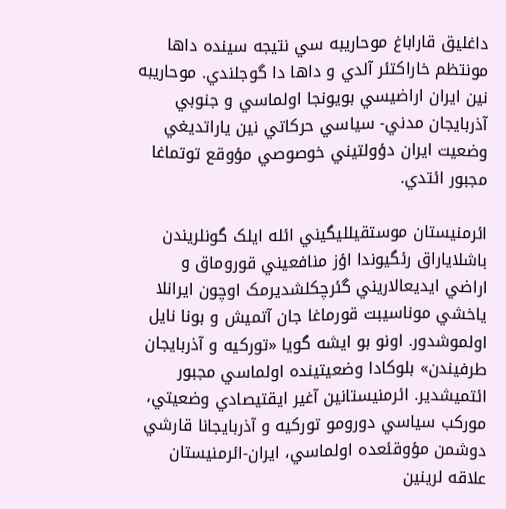داغليق قاراباغ موحاريبه سي نتيجه سينده داها مونتظم خاراکتئر آلدي و داها دا گوجلندي. موحاريبه نين ايران اراضيسي بويونجا اولماسي و جنوبي آذربايجان مدني- سياسي حرکاتي نين ياراتديغي وضعيت ايران دؤولتيني خوصوصي مؤوقع توتماغا مجبور ائتدي.

ائرمنيستان موستقيلليگيني ائله ايلک گونلريندن باشلاياراق رئگيوندا اؤز منافعيني قوروماق و اراضي ايديعالاريني گئرچکلشديرمک اوچون ايرانلا ياخشي موناسيبت قورماغا جان آتميش و بونا نايل اولموشدور. اونو بو ايشه گويا «تورکيه و آذربايجان طرفيندن» بلوکادا وضعيتينده اولماسي مجبور ائتميشدير. ائرمنيستانين آغير ايقتيصادي وضعيتي، مورکب سياسي دورومو تورکيه و آذربايجانا قارشي دوشمن مؤوقئعده اولماسي، ايران-ائرمنيستان علاقه لرينين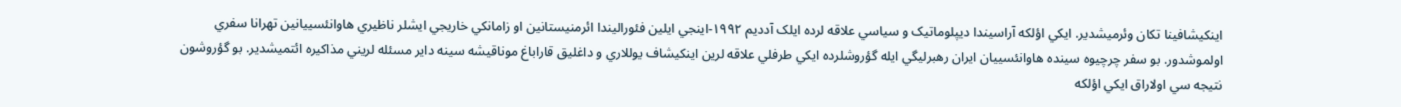اينکيشافينا تکان وئرميشدير. ايکي اؤلکه آراسيندا ديپلوماتيک و سياسي علاقه لرده ايلک آدديم ۱۹۹۲-اینجي ايلين فئوراليندا ائرمنيستانين او زامانکي خاريجي ايشلر ناظيري هاوانئسييانين تهرانا سفري اولموشدور. بو سفر چرچيوه سينده هاوانئسييان ايران رهبرليگي ايله گؤروشلرده ايکي طرفلي علاقه لرين اينکيشاف يوللاري و داغليق قاراباغ موناقيشه سينه داير مسئله لريني مذاکيره ائتميشدير. بو گؤروشون نتيجه سي اولاراق ايکي اؤلکه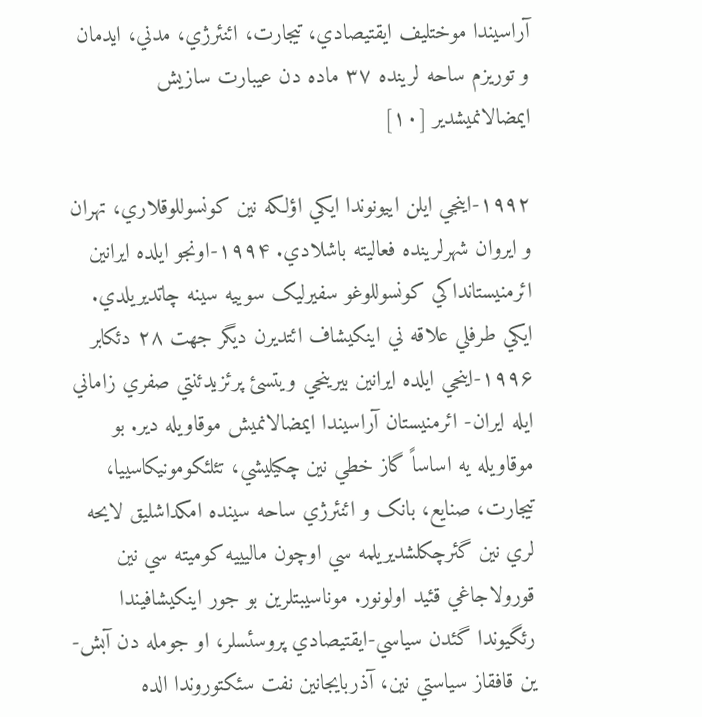آراسيندا موختليف ايقتيصادي، تيجارت، ائنئرژي، مدني، ايدمان و توريزم ساحه لرينده ۳۷ ماده دن عيبارت سازيش ايمضالانميشدير [۱۰]

۱۹۹۲-اینجي ايلن اييونوندا ايکي اؤلکه نين کونسوللوقلاري، تهران و ايروان شهرلرينده فعاليته باشلادي. ۱۹۹۴-اونجو ايلده ايرانين ائرمنيستانداکي کونسوللوغو سفيرليک سوييه سينه چاتديريلدي. ايکي طرفلي علاقه ني اينکيشاف ائتديرن ديگر جهت ۲۸ دئکابر ۱۹۹۶-اینجي ايلده ايرانين بيرينجي ويتسئ پرئزيدئنتي صفري زاماني ايله ايران- ائرمنيستان آراسيندا ايمضالانميش موقاويله دير. بو موقاويله يه اساساً گاز خطي نين چکيليشي، تئلئکومونيکاسييا، تيجارت، صنایع، بانک و ائنئرژي ساحه سينده امکداشليق لايحه لري نين گئرچکلشديريلمه سي اوچون ماليييه کوميته سي نين قورولاجاغي قئيد اولونور. موناسيبتلرين بو جور اينکيشافيندا رئگيوندا گئدن سياسي-ايقتيصادي پروسئسلر، او جومله دن آبش-ين قافقاز سياستي نين، آذربايجانين نفت سئکتوروندا الده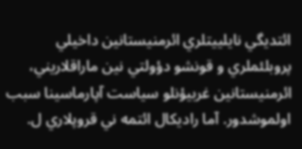ائتديگي نايلييتلري ائرمنيستانين داخيلي پروبلئملري و قونشو دؤولتي نين ماراقلاريني، ائرمنيستانين غربيؤنلو سياست آپارماسينا سبب اولموشدور. آما راديکال ائتمه ني قروپلاري ل.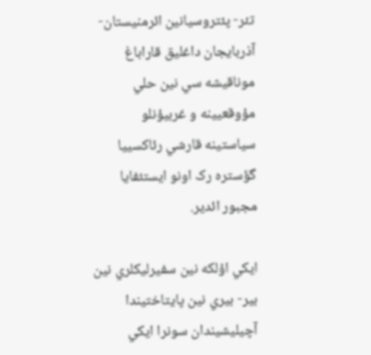تئر- پئتروسيانين ائرمنيستان- آذربايجان داغليق قاراباغ موناقيشه سي نين حلي مؤوقعيينه و غربيؤنلو سياستينه قارشي رئاکسييا گؤستره رک اونو ايستئفايا مجبور ائدير.

ايکي اؤلکه نين سفيرليکلري نين بير- بيري نين پايتاختيندا آچيليشيندان سونرا ايکي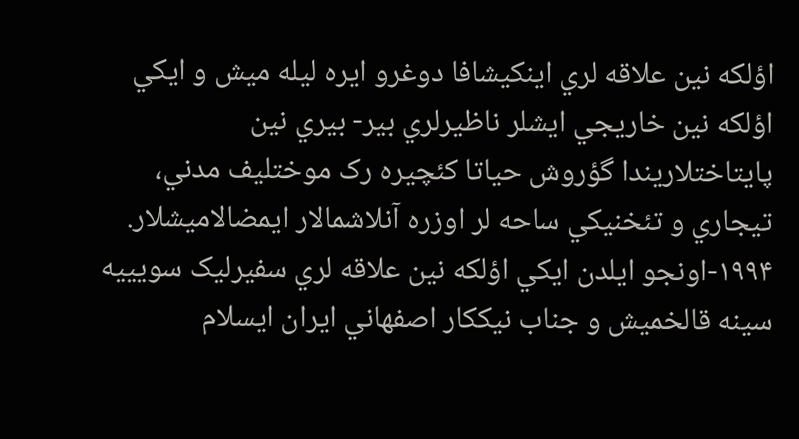اؤلکه نين علاقه لري اينکيشافا دوغرو ايره ليله ميش و ايکي اؤلکه نين خاريجي ايشلر ناظيرلري بير- بيري نين پايتاختلاريندا گؤروش حياتا کئچيره رک موختليف مدني، تيجاري و تئخنيکي ساحه لر اوزره آنلاشمالار ايمضالاميشلار. ۱۹۹۴-اونجو ايلدن ايکي اؤلکه نين علاقه لري سفيرليک سويييه سينه قالخميش و جناب نيککار اصفهاني ايران ايسلام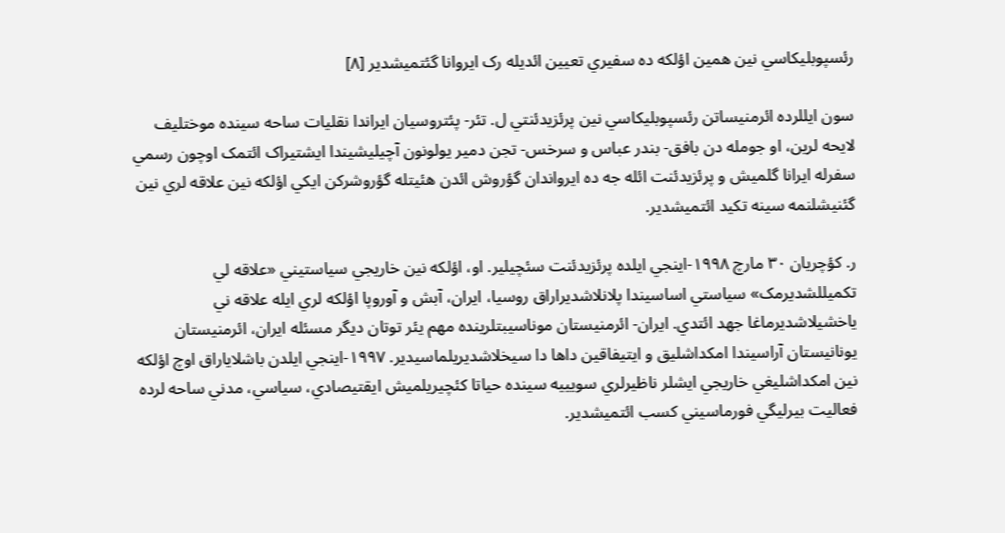رئسپوبليکاسي نين همين اؤلکه ده سفيري تعیين ائديله رک ايروانا گئتميشدير [۸]

سون ايللرده ائرمنيساتن رئسپوبليکاسي نين پرئزيدئنتي ل. تئر- پئتروسيان ايراندا نقليات ساحه سينده موختليف لايحه لرين، او جومله دن بافق- بندر عباس و سرخس- تجن دمير يولونون آچيليشيندا ايشتيراک ائتمک اوچون رسمي سفرله ايرانا گلميش و پرئزيدئنت ائله جه ده ايرواندان گؤروش ائدن هئيتله گؤروشرکن ايکي اؤلکه نين علاقه لري نين گئنيشلنمه سينه تکيد ائتميشدير.

ر. کؤچريان ۳۰ مارچ ۱۹۹۸-اینجي ايلده پرئزيدئنت سئچيلير. او، اؤلکه نين خاريجي سياستيني «علاقه لي تکميللشديرمک» سياستي اساسيندا پلانلاشديراراق روسيا، ايران، آبش و آوروپا اؤلکه لري ايله علاقه ني ياخشيلاشديرماغا جهد ائتدي. ايران- ائرمنيستان موناسيبتلرينده مهم يئر توتان ديگر مسئله ايران، ائرمنيستان يونانيستان آراسيندا امکداشليق و ايتيفاقين داها دا سيخلاشديريلماسيدير. ۱۹۹۷-اینجي ايلدن باشلاياراق اوچ اؤلکه نين امکداشليغي خاريجي ايشلر ناظيرلري سويييه سينده حياتا کئچيريلميش ايقتيصادي، سياسي، مدني ساحه لرده فعاليت بيرليگي فورماسيني کسب ائتميشدير.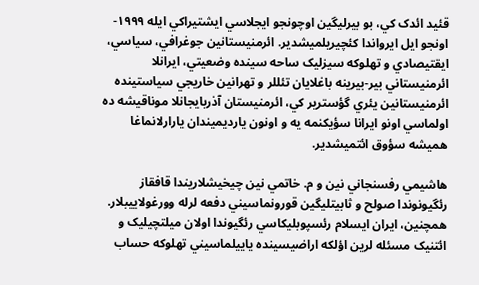قئيد ائدک کي، بو بيرليگين اوچونجو ايجلاسي ايشتيراکي ايله ۱۹۹۹-اونجو ايل ايرواندا کئچيريلميشدير. ائرمنيستانين جوغرافي، سياسي، ايقتيصادي و تهلوکه سيزليک ساحه سينده وضعيتي، ايرانلا ائرمنيستاني بير-بيرينه باغلايان تئللر و تهرانين خاريجي سياستينده ائرمنيستانين يئري گؤسترير کي، ائرمنيستان آذربايجانلا موناقيشه ده اولماسي اونو ايرانا سؤيکنمه يه و اونون يارديميندان يارارلانماغا هميشه سؤوق ائتميشدير.

هاشيمي رفسنجاني نين و م. خاتمي نين چيخيشلاريندا قافقاز رئگيونوندا صولح و ثابيتليگين قورونماسيني دفعه لرله وورغولاييبلار. همچنین، ايران ايسلام رئسپوبليکاسي رئگيوندا اولان ميلتچيليک و ائتنيک مسئله لرين اؤلکه اراضيسينده ياييلماسيني تهلوکه حساب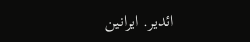ائدير. ايرانين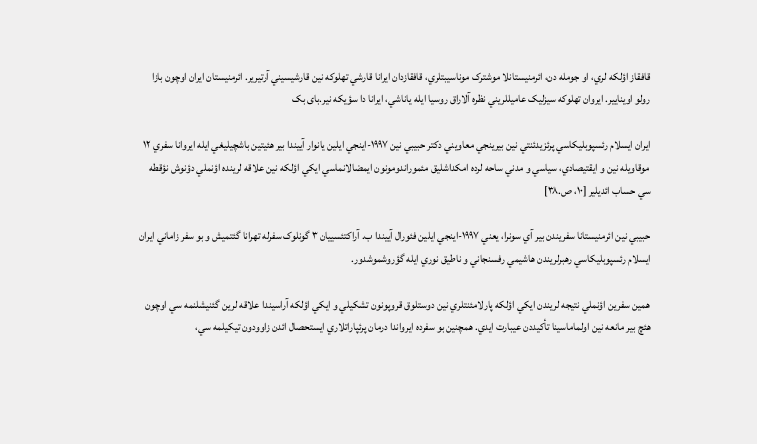قافقاز اؤلکه لري، او جومله دن، ائرمنيستانلا موشترک موناسيبتلري، قافقازدان ايرانا قارشي تهلوکه نين قارشيسيني آرتيرير. ائرمنيستان ايران اوچون بازا رولو اوينايير. ايروان تهلوکه سيزليک عاميللريني نظره آلاراق روسيا ايله ياناشي، ايرانا دا سؤيکه نير.بای بک

ايران ايسلام رئسپوبليکاسي پرئزيدئنتي نين بيرينجي معاویني دکتر حبيبي نين ۱۹۹۷-اینجي ايلين يانوار آييندا بير هئيتين باشچيليغي ايله ايروانا سفري ۱۲ موقاويله نين و ايقتيصادي، سياسي و مدني ساحه لرده امکداشليق مئموراندومونون ايمضالانماسي ايکي اؤلکه نين علاقه لرينده اؤنملي دؤنوش نؤقطه سي حساب ائديلير [۱۰، ص.۳۸]

حبيبي نين ائرمنيستانا سفريندن بير آي سونرا، يعني ۱۹۹۷-اینجي ايلين فئورال آييندا ب. آراکتئسييان ۳ گونلوک سفرله تهرانا گئتميش و بو سفر زاماني ايران ايسلام رئسپوبليکاسي رهبرلريندن هاشيمي رفسنجاني و ناطيق نوري ايله گؤروشموشدور.

همين سفرين اؤنملي نتيجه لريندن ايکي اؤلکه پارلامئنتلري نين دوستلوق قروپونون تشکيلي و ايکي اؤلکه آراسيندا علاقه لرين گئنيشلنمه سي اوچون هئچ بير مانعه نين اولماماسينا تأکيددن عيبارت ايدي. همچنین بو سفرده ايرواندا درمان پرئپاراتلاري ايستحصال ائدن زاوودون تيکيلمه سي،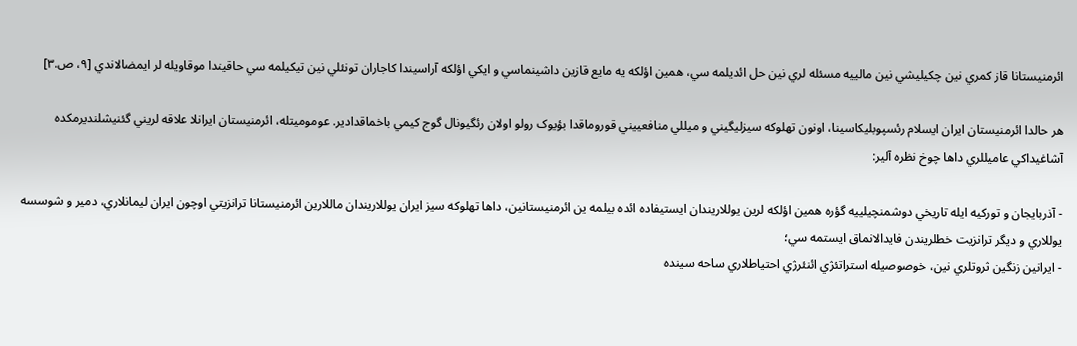ائرمنيستانا قاز کمري نين چکيليشي نين مالييه مسئله لري نين حل ائديلمه سي، همين اؤلکه يه مايع قازين داشينماسي و ايکي اؤلکه آراسيندا کاجاران تونئلي نين تيکيلمه سي حاقيندا موقاويله لر ايمضالاندي [۹، ص.۳]

هر حالدا ائرمنيستان ايران ايسلام رئسپوبليکاسينا، اونون تهلوکه سيزليگيني و ميللي منافعييني قوروماقدا بؤيوک رولو اولان رئگيونال گوج کيمي باخماقدادير. عوموميتله، ائرمنيستان ايرانلا علاقه لريني گئنيشلنديرمکده آشاغيداکي عاميللري داها چوخ نظره آلير:

- آذربايجان و تورکيه ايله تاريخي دوشمنچيلييه گؤره همين اؤلکه لرين يوللاريندان ايستيفاده ائده بيلمه ين ائرمنيستانين، داها تهلوکه سيز ايران يوللاريندان ماللارين ائرمنيستانا ترانزيتي اوچون ايران ليمانلاري، دمير و شوسسه يوللاري و ديگر ترانزيت خطلريندن فايدالانماق ايستمه سي؛
- ايرانين زنگين ثروتلري نين، خوصوصيله استراتئژي ائنئرژي احتياطلاري ساحه سينده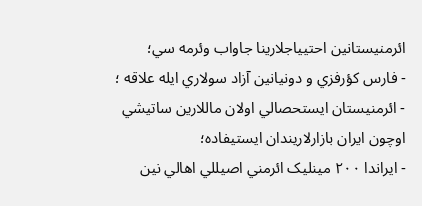ائرمنيستانين احتيياجلارينا جاواب وئرمه سي؛
- فارس کؤرفزي و دونيانين آزاد سولاري ايله علاقه ؛
- ائرمنيستان ايستحصالي اولان ماللارين ساتيشي اوچون ايران بازارلاريندان ايستيفاده؛
- ايراندا ۲۰۰ مينليک ائرمني اصيللي اهالي نين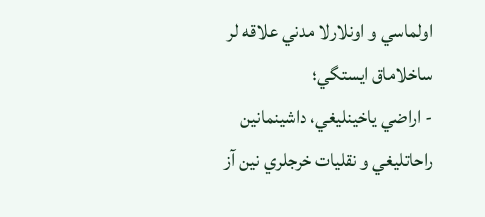اولماسي و اونلارلا مدني علاقه لر ساخلاماق ايستگي؛
- اراضي ياخينليغي، داشينمانين راحاتليغي و نقليات خرجلري نين آز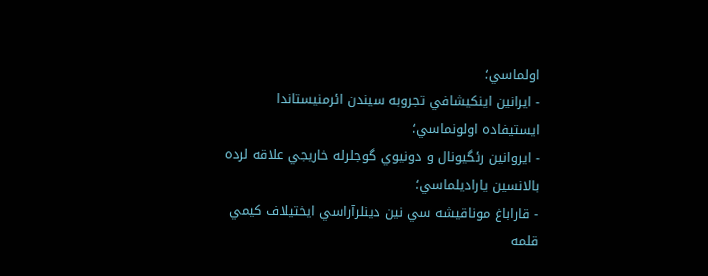اولماسي؛
- ايرانين اينکيشافي تجروبه سيندن ائرمنيستاندا ايستيفاده اولونماسي؛
- ايروانين رئگيونال و دونيوي گوجلرله خاريجي علاقه لرده بالانسين ياراديلماسي؛
- قاراباغ موناقيشه سي نين دينلرآراسي ايختيلاف کيمي قلمه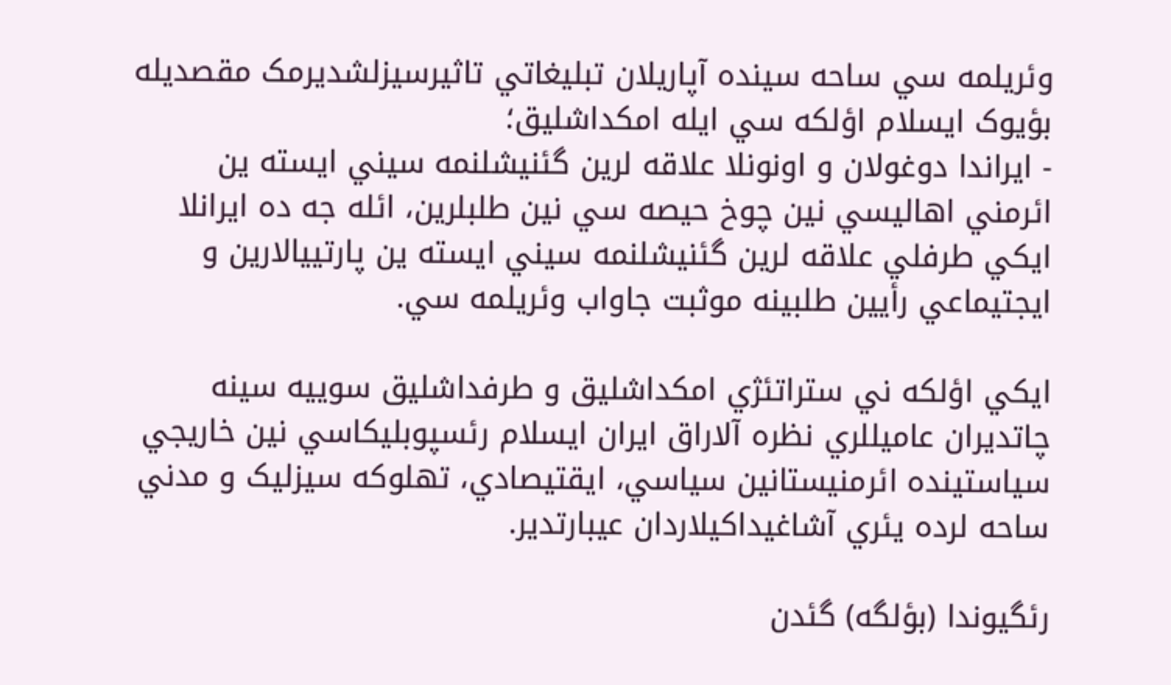وئريلمه سي ساحه سينده آپاريلان تبليغاتي تاثيرسيزلشديرمک مقصديله بؤيوک ايسلام اؤلکه سي ايله امکداشليق؛
- ايراندا دوغولان و اونونلا علاقه لرين گئنيشلنمه سيني ايسته ين ائرمني اهاليسي نين چوخ حيصه سي نين طلبلرين، ائله جه ده ايرانلا ايکي طرفلي علاقه لرين گئنيشلنمه سيني ايسته ين پارتييالارين و ايجتيماعي رأيين طلبينه موثبت جاواب وئريلمه سي.

ايکي اؤلکه ني ستراتئژي امکداشليق و طرفداشليق سوييه سينه چاتديران عاميللري نظره آلاراق ايران ايسلام رئسپوبليکاسي نين خاريجي سياستينده ائرمنيستانين سياسي، ايقتيصادي، تهلوکه سيزليک و مدني ساحه لرده يئري آشاغيداکيلاردان عيبارتدير.

رئگيوندا (بؤلگه) گئدن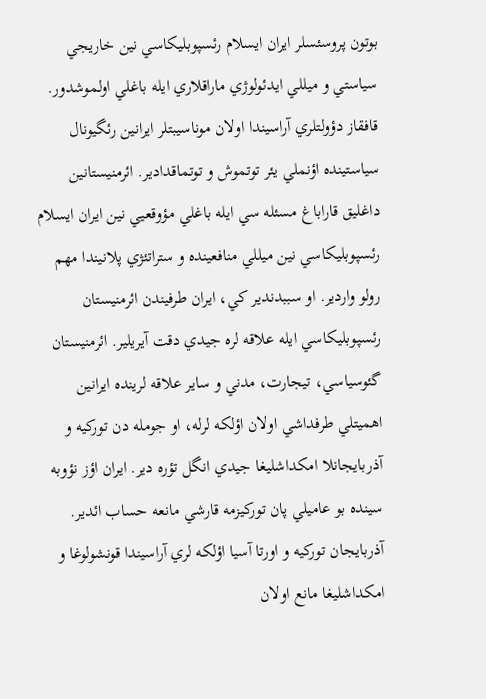بوتون پروسئسلر ايران ايسلام رئسپوبليکاسي نين خاريجي سياستي و ميللي ايدئولوژي ماراقلاري ايله باغلي اولموشدور. قافقاز دؤولتلري آراسيندا اولان موناسيبتلر ايرانين رئگيونال سياستينده اؤنملي يئر توتموش و توتماقدادير. ائرمنيستانين داغليق قاراباغ مسئله سي ايله باغلي مؤوقعيي نين ايران ايسلام رئسپوبليکاسي نين ميللي منافعينده و ستراتئژي پلانيندا مهم رولو واردير. او سببدندير کي، ايران طرفيندن ائرمنيستان رئسپوبليکاسي ايله علاقه لره جيدي دقت آيريلير. ائرمنيستان گئوسياسي، تيجارت، مدني و ساير علاقه لرينده ايرانين اهميتلي طرفداشي اولان اؤلکه لرله، او جومله دن تورکيه و آذربايجانلا امکداشليغا جيدي انگل تؤره دير. ايران اؤز نؤوبه سينده بو عاميلي پان تورکيزمه قارشي مانعه حساب ائدير. آذربايجان تورکيه و اورتا آسيا اؤلکه لري آراسيندا قونشولوغا و امکداشليغا مانع اولان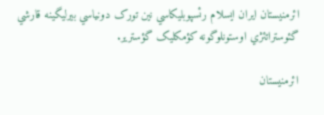ائرمنيستان ايران ايسلام رئسپوبليکاسي نين تورک دونياسي بيرليگينه قارشي گئوستراتئژي اوستونلوگونه کؤمکليک گؤسترير.

ائرمنيستان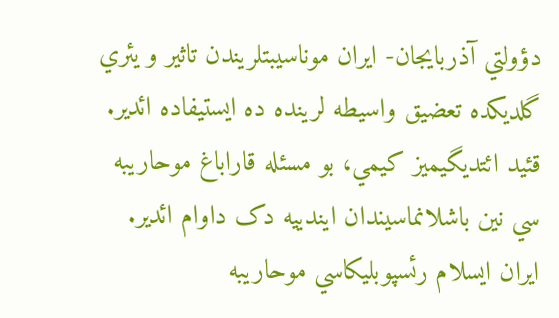دؤولتي آذربايجان- ايران موناسيبتلريندن تاثير و يئري گلديکده تعضيق واسيطه لرينده ده ايستيفاده ائدير. قئيد ائتديگيميز کيمي، بو مسئله قاراباغ موحاريبه سي نين باشلانماسيندان ايندييه دک داوام ائدير. ايران ايسلام رئسپوبليکاسي موحاريبه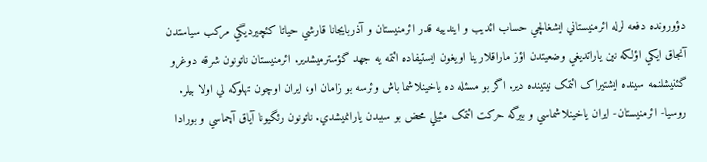دؤورونده دفعه لرله ائرمنيستاني ايشغالچي حساب ائديب و ايندييه قدر ائرمنيستان و آذربايجانا قارشي حياتا کئچيرديگي مرکب سياستدن آنجاق ايکي اؤلکه نين ياراتديغي وضعيتدن اؤز ماراقلارينا اويغون ايستيفاده ائتمه يه جهد گؤسترميشدير. ائرمنيستان ناتونون شرقه دوغرو گئنيشلنمه سينده ايشتيراک ائتمک نيتينده دير. اگر بو مسئله ده ياخينلاشما باش وئرسه بو زامان او، ايران اوچون تهلوکه لي اولا بيلر. روسيا- ائرمنيستان- ايران ياخينلاشماسي و بيرگه حرکت ائتمک مئيلي محض بو سببدن يارانميشدي. ناتونون رئگيونا آياق آچماسي و بورادا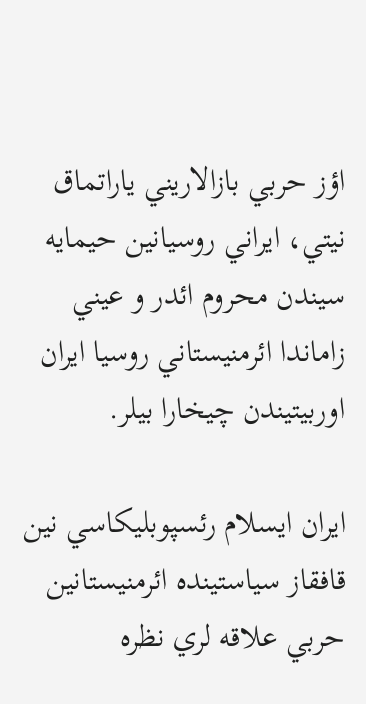اؤز حربي بازالاريني ياراتماق نيتي، ايراني روسيانين حيمايه سيندن محروم ائدر و عيني زاماندا ائرمنيستاني روسيا ايران اوربيتيندن چيخارا بيلر.

ايران ايسلام رئسپوبليکاسي نين قافقاز سياستينده ائرمنيستانين حربي علاقه لري نظره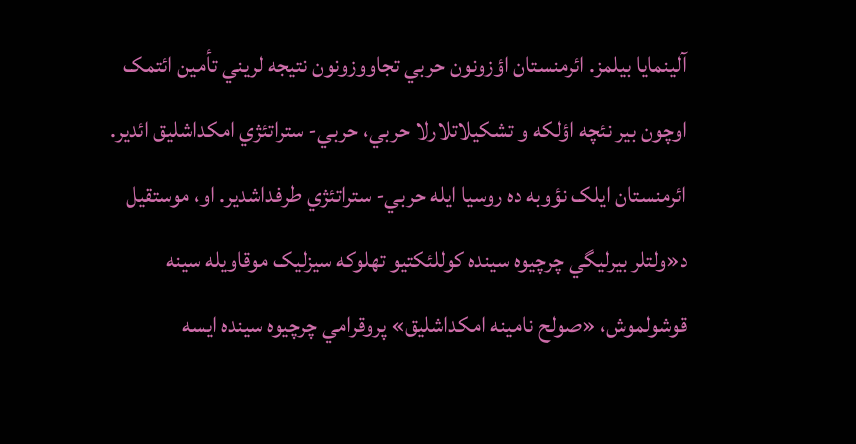آلينمايا بيلمز. ائرمنستان اؤزونون حربي تجاووزونون نتيجه لريني تأمين ائتمک اوچون بير نئچه اؤلکه و تشکيلاتلارلا حربي، حربي- ستراتئژي امکداشليق ائدير. ائرمنستان ايلک نؤوبه ده روسيا ايله حربي- ستراتئژي طرفداشدير. او، موستقيل د«ولتلر بيرليگي چرچيوه سينده کوللئکتيو تهلوکه سيزليک موقاويله سينه قوشولموش، «صولح نامينه امکداشليق» پروقرامي چرچيوه سينده ايسه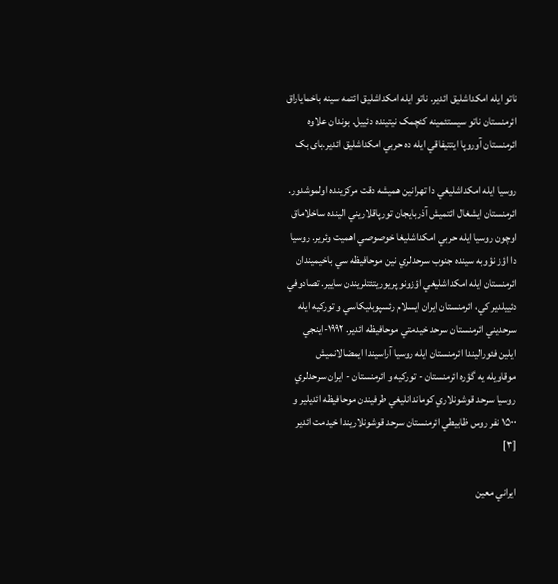ناتو ايله امکداشليق ائدير. ناتو ايله امکداشليق ائتمه سينه باخماياراق ائرمنستان ناتو سيستئمينه کئچمک نيتينده دئييل. بوندان علاوه ائرمنستان آوروپا ايتتيفاقي ايله ده حربي امکداشليق ائدير.بای بک

روسيا ايله امکداشليغي دا تهرانين هميشه دقت مرکزينده اولموشدور. ائرمنستان ايشغال ائتميش آذربايجان تورپاقلاريني الينده ساخلاماق اوچون روسيا ايله حربي امکداشليغا خوصوصي اهميت وئرير. روسيا دا اؤز نؤوبه سينده جنوب سرحدلري نين موحافيظه سي باخيميندان ائرمنستان ايله امکداشليغي اؤزونو پريوريتئتلريندن سايير. تصادوفي دئييلدير کي، ائرمنستان ايران ايسلام رئسپوبليکاسي و توركيه ايله سرحديني ائرمنستان سرحد خيدمتي موحافيظه ائدير. ۱۹۹۲-اینجي ايلين فئوراليندا ائرمنستان ايله روسيا آراسيندا ايمضالانميش موقاويله يه گؤره ائرمنستان - توركيه و ائرمنستان - ايران سرحدلري روسيا سرحد قوشونلاري کوماندانليغي طرفيندن موحافيظه ائديلير و ۱۵۰۰ نفر روس ظابيطي ائرمنستان سرحد قوشونلاريندا خيدمت ائدير [۳]

ايراني معين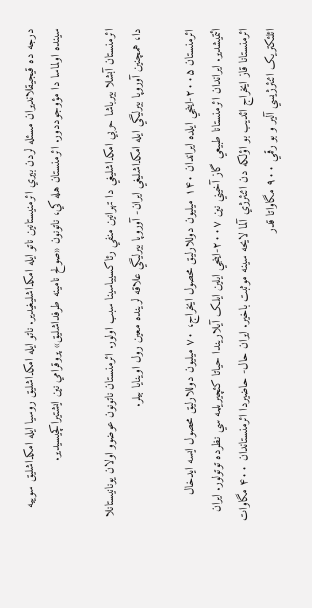درجه ده قيجيقلانديران مسئله لردن بيري ائرمنيستانين ناتو ايله امکداشليغيدير. ناتو ايله امکداشليق روسيا ايله امکداشليق سوييه سينده اولماسا دا مؤوجوددور. ائرمنستان هله کي، ناتونون «صولح نامينه طرفداشليق» پروقرامي نين ايشتيراکچيسيدير.

ائرمنستان آبشلا بيرباشا حربي امکداشليغي دا تهرانين منفي رئاکسيياسينا سبب اولور. ائرمنستان ناتونون عوضوو اولان يونانيستانلا دا، همچنین آوروپا بيرليگي ايله امکداشليغي ايران- آوروپا بيرليگي علاقه لرينده معين رول اوينايا بيلر.

ائرمنستان ۲۰۰۵-اینجي ايلده ايراندان ۱۴۰ ميليون دوللارليق محصول ايخراج، ۷۰ ميليون دوللارليق محصول ايسه ايدخال ائتميشدير. ايراندان ائرمنستانا طبيعي گاز آخيني نين ۲۰۰۷-اینجي ايلين ايلک آيلاريندا حياتا کئچيريلمه سي نظرده توتولور. ايران ائرمنستانا قاز ايخراج ائديب بو اؤلکه دن ائنئرژي آلما لايحه سينه موثبت باخير. ايران حال- حاضيردا ائرمنستاندان ۴۰۰ مگاوات ائلئکتريک ائنئرژيسي آلير و بو رقمي ۹۰۰ مگاواتا قدر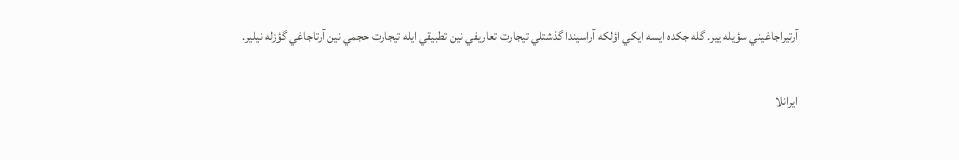آرتيراجاغيني سؤيله يير. گله جکده ايسه ايکي اؤلکه آراسيندا گذشتلي تيجارت تعاريفي نين تطبیقي ايله تيجارت حجمي نين آرتاجاغي گؤزله نيلير.

ايرانلا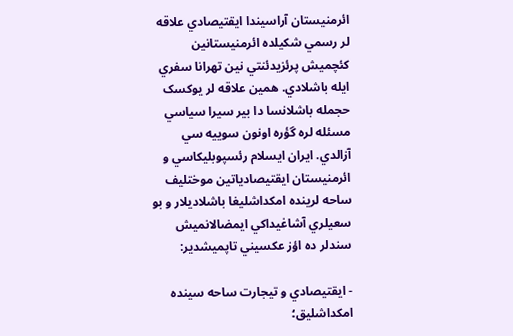ائرمنيستان آراسيندا ايقتيصادي علاقه لر رسمي شکيلده ائرمنيستانين کئچميش پرئزيدئنتي نين تهرانا سفري ايله باشلادي. همين علاقه لر يوکسک حجمله باشلانسا دا بير سيرا سياسي مسئله لره گؤره اونون سوييه سي آزالدي. ايران ايسلام رئسپوبليکاسي و ائرمنيستان ايقتيصادياتين موختليف ساحه لرينده امکداشليغا باشلاديلار و بو سعيلري آشاغيداکي ايمضالانميش سندلر ده اؤز عکسيني تاپميشدير:

- ايقتيصادي و تيجارت ساحه سينده امکداشليق؛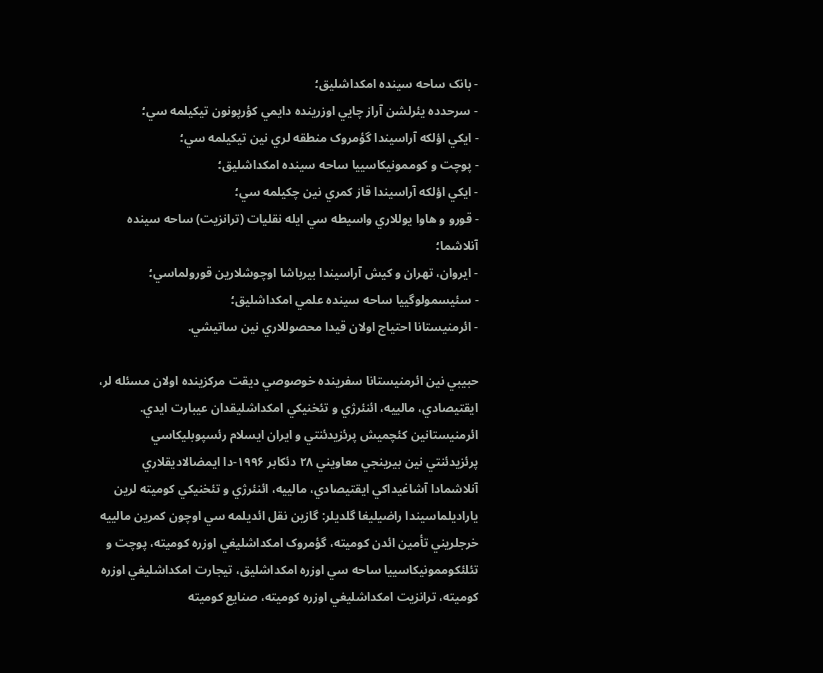- بانک ساحه سينده امکداشليق؛
- سرحدده يئرلشن آراز چايي اوزرينده دايمي کؤرپونون تيکيلمه سي؛
- ايکي اؤلکه آراسيندا گؤمروک منطقه لري نين تيکيلمه سي؛
- پوچت و کوممونيکاسييا ساحه سينده امکداشليق؛
- ايکي اؤلکه آراسيندا قاز کمري نين چکيلمه سي؛
- قورو و هاوا يوللاري واسيطه سي ايله نقليات (ترانزيت) ساحه سينده آنلاشما؛
- ايروان، تهران و کيش آراسيندا بيرباشا اوچوشلارين قورولماسي؛
- سئيسمولوگييا ساحه سينده علمي امکداشليق؛
- ائرمنيستانا احتياج اولان قيدا محصوللاري نين ساتيشي.

حبيبي نين ائرمنيستانا سفرينده خوصوصي ديقت مرکزينده اولان مسئله لر، ايقتيصادي، مالييه، ائنئرژي و تئخنيکي امکداشليقدان عيبارت ايدي. ائرمنيستانين کئچميش پرئزيدئنتي و ايران ايسلام رئسپوبليکاسي پرئزيدئنتي نين بيرينجي معاویني ۲۸ دئکابر ۱۹۹۶-دا ايمضالاديقلاري آنلاشمادا آشاغيداکي ايقتيصادي، مالييه، ائنئرژي و تئخنيکي کوميته لرين ياراديلماسيندا راضيليغا گلديلر: گازين نقل ائديلمه سي اوچون کمرين مالييه خرجلريني تأمين ائدن کوميته، گؤمروک امکداشليغي اوزره کوميته، پوچت و تئلئکوممونيکاسييا ساحه سي اوزره امکداشليق، تيجارت امکداشليغي اوزره کوميته، ترانزيت امکداشليغي اوزره کوميته، صنایع کوميته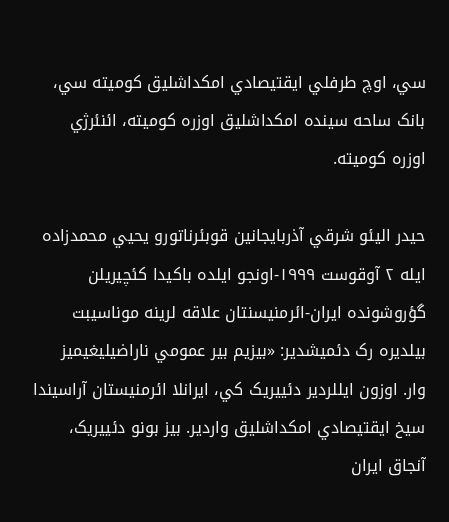سي، اوچ طرفلي ايقتيصادي امکداشليق کوميته سي، بانک ساحه سينده امکداشليق اوزره کوميته، ائنئرژي اوزره کوميته.

حيدر اليئو شرقي آذربايجانين قوبئرناتورو يحيي محمدزاده ايله ۲ آوقوست ۱۹۹۹-اونجو ايلده باکيدا کئچيريلن گؤروشونده ايران-ائرمنيسنتان علاقه لرينه موناسيبت بيلديره رک دئميشدير: «بيزيم بير عمومي ناراضيليغيميز وار. اوزون ايللردير دئييريک کي، ايرانلا ائرمنيستان آراسيندا سيخ ايقتيصادي امکداشليق واردير. بيز بونو دئييريک، آنجاق ايران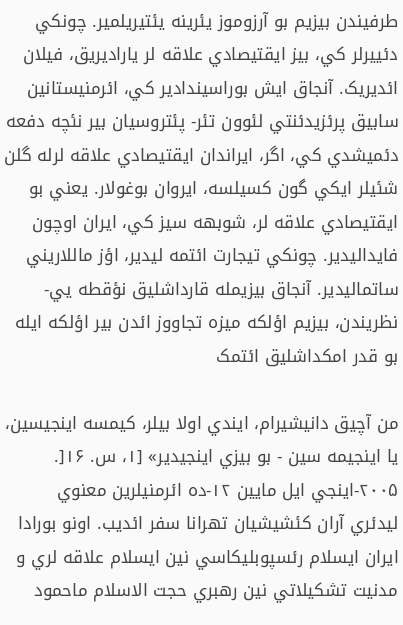طرفيندن بيزيم بو آرزوموز يئرينه يئتيريلمير. چونکي دئييرلر کي، بيز ايقتيصادي علاقه لر ياراديريق، فيلان ائديريک. آنجاق ايش بوراسيندادير کي، ائرمنيستانين سابيق پرئزيدئنتي لئوون تئر- پئتروسيان بير نئچه دفعه دئميشدي کي، اگر، ايراندان ايقتيصادي علاقه لرله گلن شئيلر ايکي گون کسيلسه، ايروان بوغولار. يعني بو ايقتيصادي علاقه لر، شوبهه سيز کي، ايران اوچون فايداليدير. چونکي تيجارت ائتمه ليدير، اؤز ماللاريني ساتماليدير. آنجاق بيزيمله قارداشليق نؤقطه يي-نظريندن، بيزيم اؤلکه ميزه تجاووز ائدن بير اؤلکه ايله بو قدر امکداشليق ائتمک

من آچيق دانيشيرام، ايندي اولا بيلر، کيمسه اينجيسين، يا اينجيمه سين - بو بيزي اينجيدير» [۱، س. ۱۶[.
۲۰۰۵-اینجي ايل مايين ۱۲-ده ائرمنيلرين معنوي ليدئري آران کئشيشيان تهرانا سفر ائديب. اونو بورادا ايران ايسلام رئسپوبليکاسي نين ايسلام علاقه لري و مدنيت تشکيلاتي نين رهبري حجت الاسلام ماحمود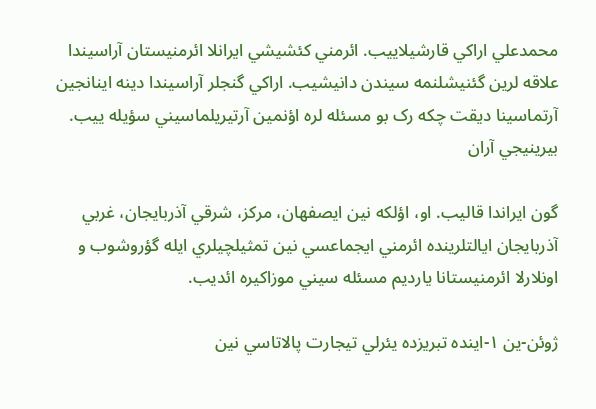محمدعلي اراکي قارشيلاييب. ائرمني کئشيشي ايرانلا ائرمنيستان آراسيندا علاقه لرين گئنيشلنمه سيندن دانيشيب. اراکي گنجلر آراسيندا دينه اينانجين آرتماسينا ديقت چکه رک بو مسئله لره اؤنمين آرتيريلماسيني سؤيله ييب. بيرينيجي آران

گون ايراندا قاليب. او، اؤلکه نين ايصفهان، مرکز، شرقي آذربايجان، غربي آذربايجان ايالتلرينده ائرمني ايجماعسي نين تمثيلچيلري ايله گؤروشوب و اونلارلا ائرمنيستانا يارديم مسئله سيني موزاکيره ائديب.

ژوئن-ين ۱-اينده تبريزده يئرلي تيجارت پالاتاسي نين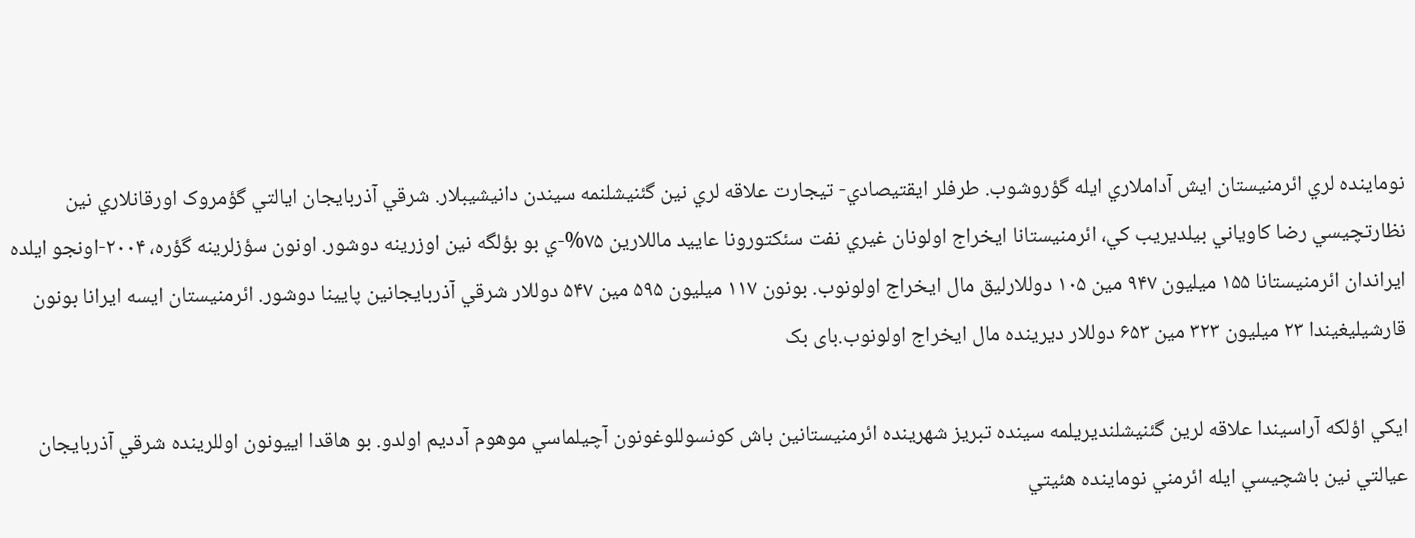نوماينده لري ائرمنيستان ايش آداملاري ايله گؤروشوب. طرفلر ايقتيصادي- تيجارت علاقه لري نين گئنيشلنمه سيندن دانيشيبلار. شرقي آذربايجان ايالتي گؤمروک اورقانلاري نين نظارتچيسي رضا کاوياني بيلديريب کي، ائرمنيستانا ايخراج اولونان غيري نفت سئکتورونا عاييد ماللارين ۷۵%-ي بو بؤلگه نين اوزرينه دوشور. اونون سؤزلرينه گؤره، ۲۰۰۴-اونجو ايلده ايراندان ائرمنيستانا ۱۵۵ ميليون ۹۴۷ مين ۱۰۵ دوللارليق مال ايخراج اولونوب. بونون ۱۱۷ ميليون ۵۹۵ مين ۵۴۷ دوللار شرقي آذربايجانين پايينا دوشور. ائرمنيستان ايسه ايرانا بونون قارشيليغيندا ۲۳ ميليون ۳۲۳ مين ۶۵۳ دوللار ديرينده مال ايخراج اولونوب.بای بک

ايکي اؤلکه آراسيندا علاقه لرين گئنيشلنديريلمه سينده تبريز شهرينده ائرمنيستانين باش کونسوللوغونون آچيلماسي موهوم آدديم اولدو. بو هاقدا اييونون اوللرينده شرقي آذربايجان عيالتي نين باشچيسي ايله ائرمني نوماينده هئيتي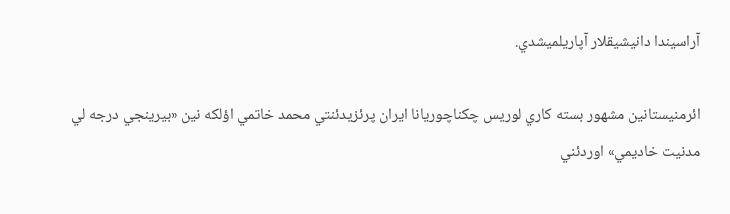آراسيندا دانيشيقلار آپاريلميشدي.

ائرمنيستانين مشهور بسته کاري لوريس چکناچوريانا ايران پرئزيدئنتي محمد خاتمي اؤلکه نين «بيرينجي درجه لي مدنيت خاديمي» اوردئني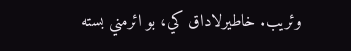وئريب. خاطيرلاداق کي، بو ائرمني بسته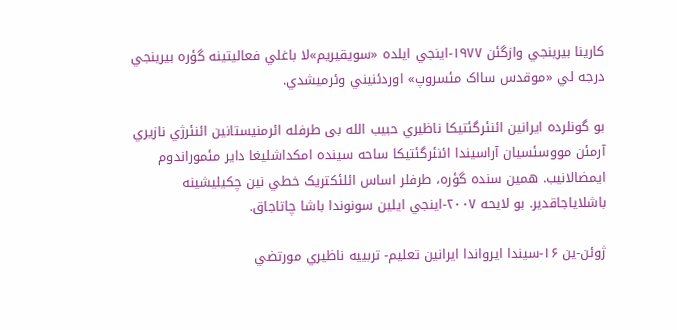کارينا بيرينجي وازگئن ۱۹۷۷-اینجي ايلده «سويقيريم»لا باغلي فعاليتينه گؤره بيرينجي درجه لي «موقدس سااک مئسروپ» اوردئنيني وئرميشدي.

بو گونلرده ايرانين ائنئرگئتيکا ناظيري حبيب الله بی طرفله ائرمنيستانين ائنئرژي نازيري آرمئن مووسئسيان آراسيندا ائنئرگئتيکا ساحه سينده امکداشليغا داير مئموراندوم ايمضالانيب. همين سنده گؤره، طرفلر اساس ائلئکتريک خطي نين چکيليشينه باشلاياجاقدير. بو لايحه ۲۰۰۷-اینجي ايلين سونوندا باشا چاتاجاق.

ژوئن-ين ۱۶-سيندا ايرواندا ايرانين تعليم- تربييه ناظيري مورتضي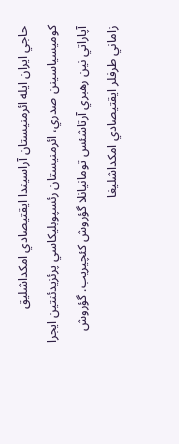حاجي ايران ايله ائرمنيستان آراسيندا ايقتيصادي امکداشليق کوميسياسينن صدري، ائرمنيستان رئسپوبليکاسي پرئزيدئنتين ايجرا آپاراتي نين رهبري آرتاشئس تومانيانلا گؤروش کئچيريب. گؤروش زاماني طرفلر ايقتيصادي امکداشليغا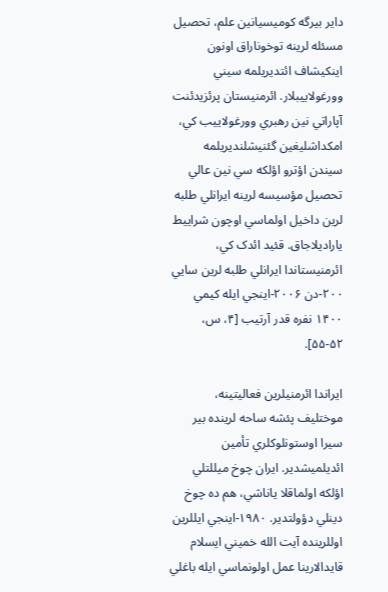داير بيرگه کوميسيانين علم، تحصيل مسئله لرينه توخوناراق اونون اينکيشاف ائتديريلمه سيني وورغولاييبلار. ائرمنيستان پرئزيدئنت آپاراتي نين رهبري وورغولاييب کي، امکداشليغين گئنيشلنديريلمه سيندن اؤترو اؤلکه سي نين عالي تحصيل مؤسيسه لرينه ايرانلي طلبه لرين داخيل اولماسي اوچون شراييط ياراديلاجاق. قئيد ائدک کي، ائرمنيستاندا ايرانلي طلبه لرين سايي ۲۰۰-دن ۲۰۰۶-اینجي ايله کيمي ۱۴۰۰ نفره قدر آرتيب [۴، س، ۵۲-۵۵].

ايراندا ائرمنيلرين فعاليتينه، موختليف پئشه ساحه لرينده بير سيرا اوستونلوکلري تأمين ائديلميشدير. ايران چوخ ميللتلي اؤلکه اولماقلا ياناشي، هم ده چوخ دينلي دؤولتدير. ۱۹۸۰-اینجي ايللرين اوللرينده آيت الله خميني ايسلام قايدالارينا عمل اولونماسي ايله باغلي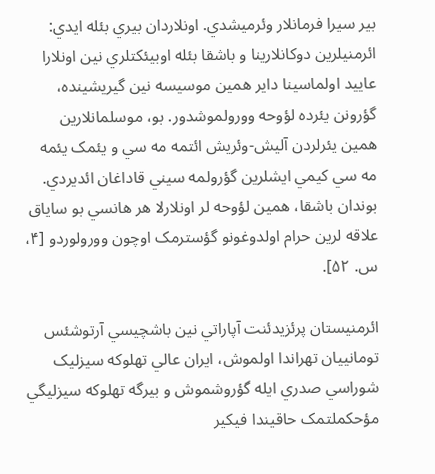بير سيرا فرمانلار وئرميشدي. اونلاردان بيري بئله ايدي: ائرمنيلرين دوکانلارينا و باشقا بئله اوبيئکتلري نين اونلارا عاييد اولماسينا داير همين موسيسه نين گيريشينده، گؤرونن يئرده لؤوحه وورولموشدور. بو، موسلمانلارين همين يئرلردن آليش-وئريش ائتمه مه سي و يئمک يئمه مه سي کيمي ايشلرين گؤرولمه سيني قاداغان ائديردي. بوندان باشقا، همين لؤوحه لر اونلارلا هر هانسي بو ساياق علاقه لرين حرام اولدوغونو گؤسترمک اوچون وورولوردو [۴، س. ۵۲].

ائرمنيستان پرئزيدئنت آپاراتي نين باشچيسي آرتوشئس تومانييان تهراندا اولموش، ايران عالي تهلوکه سيزليک شوراسي صدري ايله گؤروشموش و بيرگه تهلوکه سيزليگي مؤحکملتمک حاقيندا فيکير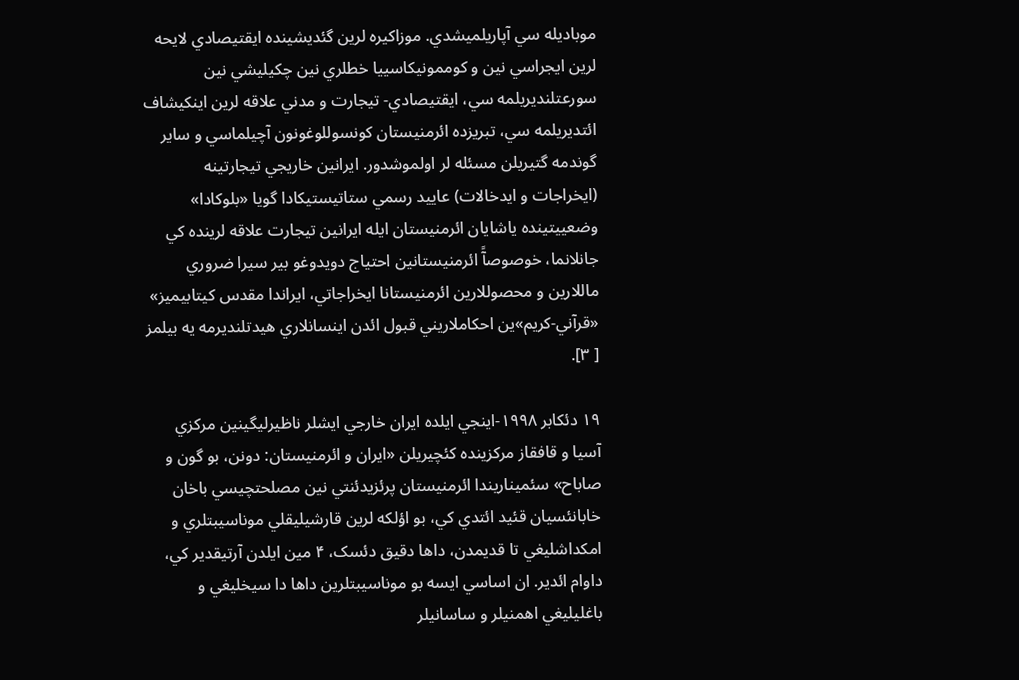موباديله سي آپاريلميشدي. موزاکيره لرين گئديشينده ايقتيصادي لايحه لرين ايجراسي نين و کوممونيکاسييا خطلري نين چکيليشي نين سورعتلنديريلمه سي، ايقتيصادي- تيجارت و مدني علاقه لرين اينکيشاف ائتديريلمه سي، تبريزده ائرمنيستان کونسوللوغونون آچيلماسي و ساير گوندمه گتيريلن مسئله لر اولموشدور. ايرانين خاريجي تيجارتينه (ايخراجات و ايدخالات) عاييد رسمي ستاتيستيکادا گويا «بلوکادا» وضعييتينده ياشايان ائرمنيستان ايله ايرانين تيجارت علاقه لرينده کي جانلانما، خوصوصآً ائرمنيستانين احتياج دويدوغو بير سيرا ضروري ماللارين و محصوللارين ائرمنيستانا ايخراجاتي، ايراندا مقدس کيتابيميز» «قرآني-کريم»ين احکاملاريني قبول ائدن اينسانلاري هيدتلنديرمه يه بيلمز [ ۳].

۱۹ دئکابر ۱۹۹۸-اینجي ايلده ايران خارجي ايشلر ناظيرليگينين مرکزي آسيا و قافقاز مرکزينده کئچيريلن «ايران و ائرمنيستان: دونن، بو گون و صاباح» سئميناريندا ائرمنيستان پرئزيدئنتي نين مصلحتچيسي باخان خابانئسيان قئيد ائتدي کي، بو اؤلکه لرين قارشيليقلي موناسيبتلري و امکداشليغي تا قديمدن، داها دقيق دئسک، ۴ مين ايلدن آرتيقدير کي، داوام ائدير. ان اساسي ايسه بو موناسيبتلرين داها دا سيخليغي و باغليليغي اهمنيلر و ساسانيلر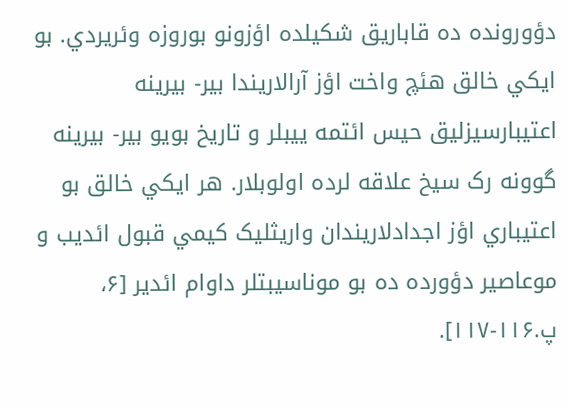دؤورونده ده قاباريق شکيلده اؤزونو بوروزه وئريردي. بو ايکي خالق هئچ واخت اؤز آرالاريندا بير- بيرينه اعتيبارسيزليق حيس ائتمه ييبلر و تاريخ بويو بير- بيرينه گوونه رک سيخ علاقه لرده اولوبلار. هر ايکي خالق بو اعتيباري اؤز اجدادلاريندان واريثليک کيمي قبول ائديب و موعاصير دؤورده ده بو موناسيبتلر داوام ائدير [۶، پ.۱۱۶-۱۱۷].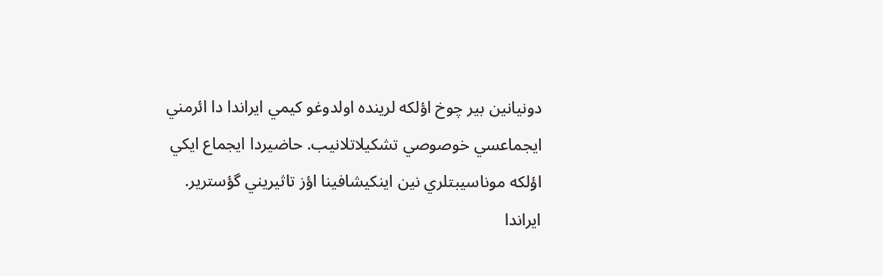دونيانين بير چوخ اؤلکه لرينده اولدوغو کيمي ايراندا دا ائرمني ايجماعسي خوصوصي تشکيلاتلانيب. حاضيردا ايجماع ايکي اؤلکه موناسيبتلري نين اينکيشافينا اؤز تاثيريني گؤسترير. ايراندا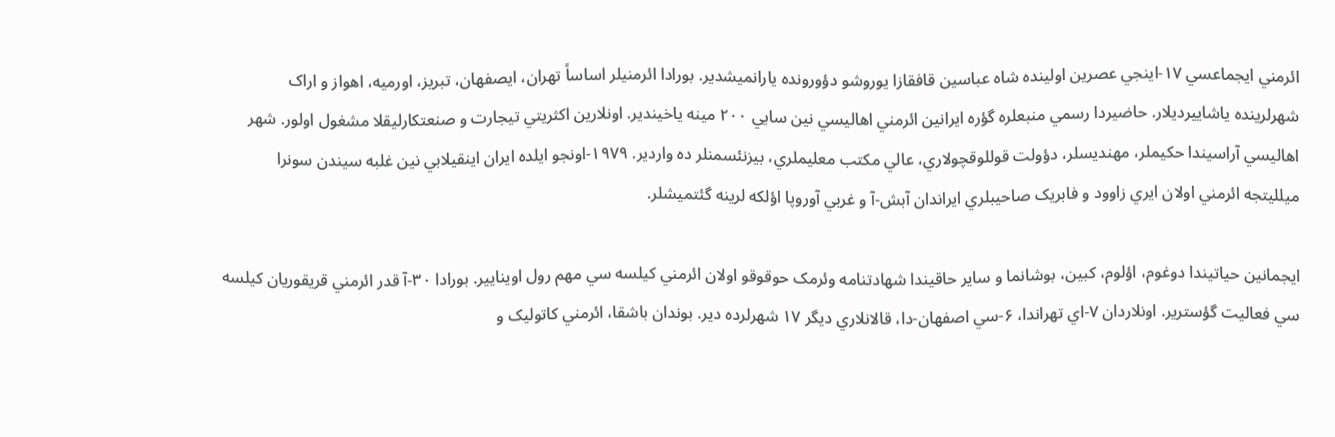ائرمني ايجماعسي ۱۷-اینجي عصرين اولينده شاه عباسين قافقازا يوروشو دؤورونده يارانميشدير. بورادا ائرمنيلر اساساً تهران، ايصفهان، تبريز، اورميه، اهواز و اراک شهرلرينده ياشاييرديلار. حاضيردا رسمي منبعلره گؤره ايرانين ائرمني اهاليسي نين سايي ۲۰۰ مينه ياخيندير. اونلارين اکثريتي تيجارت و صنعتکارليقلا مشغول اولور. شهر اهاليسي آراسيندا حکيملر، مهنديسلر، دؤولت قوللوقچولاري، عالي مکتب معليملري، بيزنئسمنلر ده واردير. ۱۹۷۹-اونجو ايلده ايران اينقيلابي نين غلبه سيندن سونرا ميلليتجه ائرمني اولان ايري زاوود و فابريک صاحیبلري ايراندان آبش-آ و غربي آوروپا اؤلکه لرينه گئتميشلر.

ايجمانين حياتيندا دوغوم، اؤلوم، کبين، بوشانما و ساير حاقيندا شهادتنامه وئرمک حوقوقو اولان ائرمني کيلسه سي مهم رول اوينايير. بورادا ۳۰-آ قدر ائرمني قريقوريان کيلسه سي فعاليت گؤسترير. اونلاردان ۷-اي تهراندا، ۶-سي اصفهان-دا، قالانلاري ديگر ۱۷ شهرلرده دير. بوندان باشقا، ائرمني کاتوليک و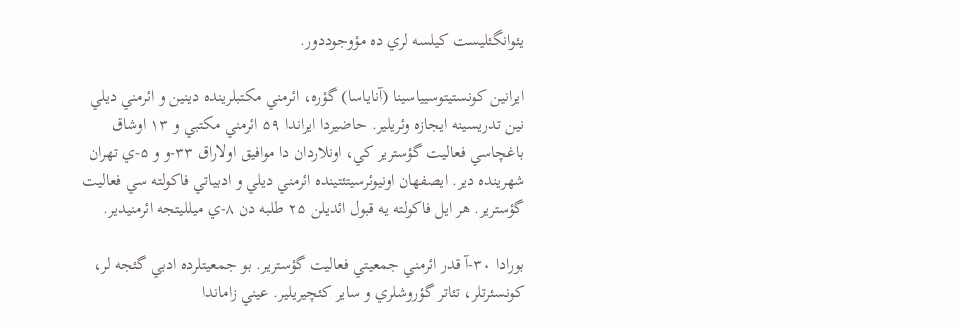يئوانگئليست کيلسه لري ده مؤوجوددور.

ايرانين کونستيتوسيياسينا (آناياسا) گؤره، ائرمني مکتبلرينده دينين و ائرمني ديلي نين تدريسينه ايجازه وئريلير. حاضيردا ايراندا ۵۹ ائرمني مکتبي و ۱۳ اوشاق باغچاسي فعاليت گؤسترير کي، اونلاردان دا موافيق اولاراق ۳۳-و و ۵-ي تهران شهرينده دير. ايصفهان اونيوئرسيتئتينده ائرمني ديلي و ادبياتي فاکولته سي فعاليت گؤسترير. هر ايل فاکولته يه قبول ائديلن ۲۵ طلبه دن ۸-ي ميلليتجه ائرمنيدير.

بورادا ۳۰-آ قدر ائرمني جمعيتي فعاليت گؤسترير. بو جمعيتلرده ادبي گئجه لر، کونسئرتلر، تئاتر گؤروشلري و ساير کئچيريلير. عيني زاماندا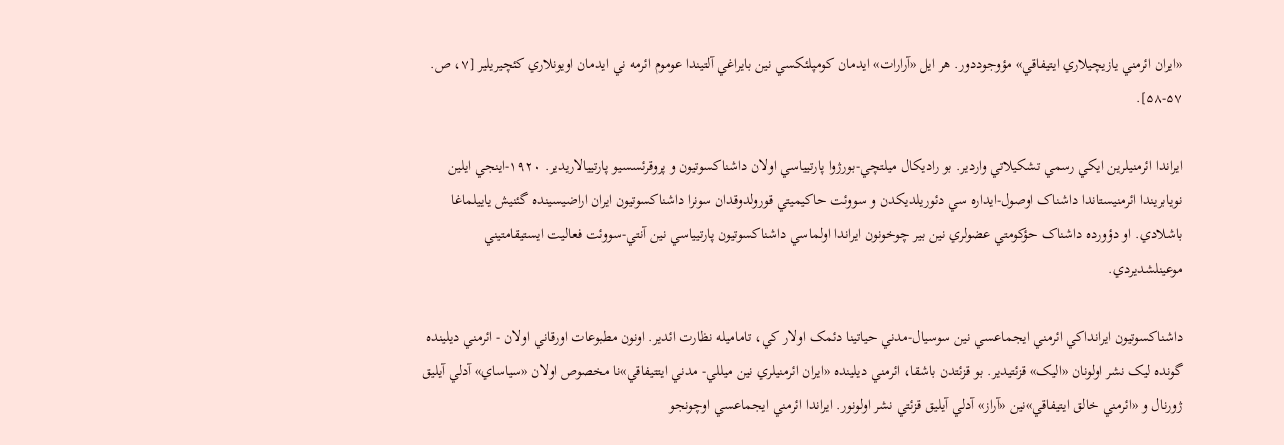«ايران ائرمني يازيچيلاري ايتيفاقي» مؤوجوددور. هر ايل «آرارات» ايدمان کومپلئکسي نين بايراغي آلتيندا عوموم ائرمه ني ايدمان اويونلاري کئچيريلير [۷، ص. ۵۷-۵۸].

ايراندا ائرمنيلرين ايکي رسمي تشکيلاتي واردير. بو راديکال ميلتچي-بورژوا پارتيياسي اولان داشناکسوتيون و پروقرئسسيو پارتييالاريدير. ۱۹۲۰-اینجي ايلين نويابريندا ائرمنيستاندا داشناک اوصول-ايداره سي دئوريلديکدن و سووئت حاکيميتي قورولدوقدان سونرا داشناکسوتيون ايران اراضيسينده گئنيش ياييلماغا باشلادي. او دؤورده داشناک حؤکومتي عضولري نين بير چوخونون ايراندا اولماسي داشناکسوتيون پارتيياسي نين آنتي-سووئت فعاليت ايستيقامتيني موعينلشديردي.

داشناکسوتيون ايرانداکي ائرمني ايجماعسي نين سوسيال-مدني حياتينا دئمک اولار کي، تاماميله نظارت ائدير. اونون مطبوعات اورقاني اولان - ائرمني ديلينده گونده ليک نشر اولونان «اليک» قزئتيدير. بو قزئتدن باشقا، ائرمني ديلينده «ايران ائرمنيلري نين ميللي- مدني ايتتيفاقي»نا مخصوص اولان «سياساي» آدلي آيليق ژورنال و «ائرمني خالق ايتيفاقي»نين «آراز» آدلي آيليق قزئتي نشر اولونور. ايراندا ائرمني ايجماعسي اوچونجو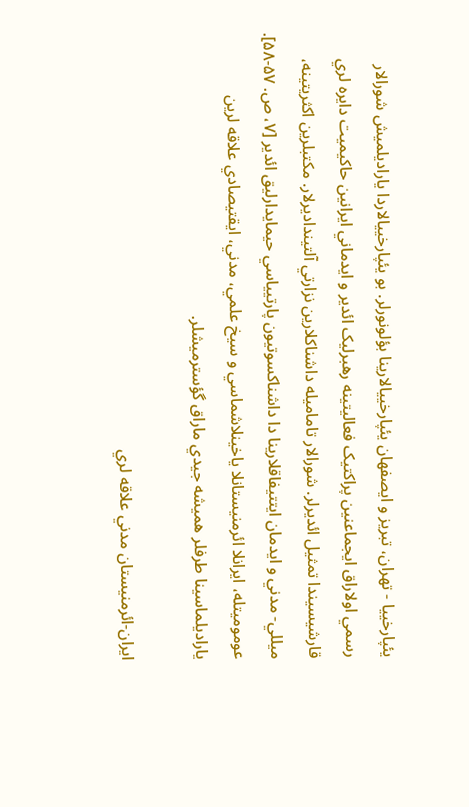يئپارخييا - تهران، تبريز و ايصفهان يئپارخييالارينا بؤلونورلر. بو يئپارخييالاردا ياراديلميش شورالار رسمي اولاراق ايجماعنين پراکتيک فعاليتينه رهبرليک ائدير و ايدماني ايرانين حاکيميت دايره لري قارشيسيندا تمثيل ائديرلر. شورالار تاماميله داشناکلارين نزارتي آلتينداديرلار. مکتبلرين اکثريتينه، ميللي- مدني و ايدمان ايتتيفاقلارينا دا داشناکسوتيون پارتيياسي حيمايدارليق ائدير [۷، ص. ۵۷-۵۸]. عوموميتله، ايرانلا ائرمنيستانلا ياخينلاشماسي و سيخ علمي، مدني، ايقتيصادي علاقه لرين ياراديلماسينا طرفلر هميشه جيدي ماراق گؤسترميشلر.

ايران-ائرمنيستان مدني علاقه لري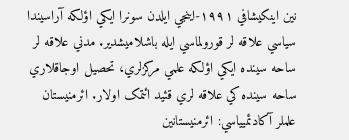نين اينکيشافي ۱۹۹۱-اینجي ايلدن سونرا ايکي اؤلکه آراسيندا سياسي علاقه لر قورولماسي ايله باشلاميشدير. مدني علاقه لر ساحه سينده ايکي اؤلکه علمي مرکزلري، تحصيل اوجاقلاري ساحه سينده کي علاقه لري قئيد ائتمک اولار. ائرمنيستان علملر آکادئميياسي: ائرمنيستانين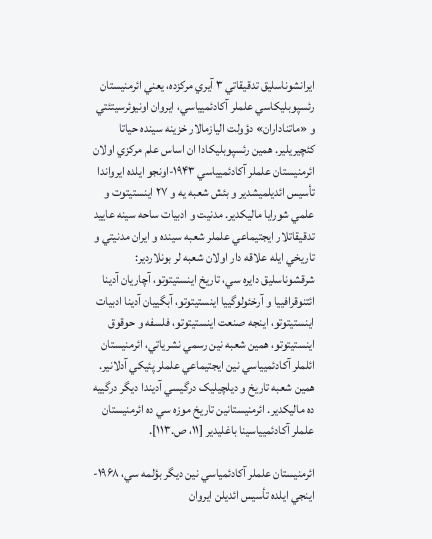ايرانشوناسليق تدقيقاتي ۳ آيري مرکزده، يعني ائرمنيستان رئسپوبليکاسي علملر آکادئميياسي، ايروان اونيوئرسيتئتي و «ماتناداران» دؤولت اليازمالار خزينه سينده حياتا کئچيريلير. همين رئسپوبليکادا ان اساس علم مرکزي اولان ائرمنيستان علملر آکادئميياسي ۱۹۴۳-اونجو ايلده ايرواندا تأسيس ائديلميشدير و بئش شعبه يه و ۲۷ اينستيتوت و علمي شورايا ماليکدير. مدنيت و ادبيات ساحه سينه عاييد تدقيقاتلار ايجتيماعي علملر شعبه سينده و ايران مدنيتي و تاريخي ايله علاقه دار اولان شعبه لر بونلاردير: شرقشوناسليق دايره سي، تاريخ اينستيتوتو، آچاريان آدينا ائتنوقرافييا و آرخئولوگييا اينستيتوتو، آبگييان آدينا ادبيات اينستيتوتو، اينجه صنعت اينستيتوتو، فلسفه و حوقوق اينستيتوتو، همين شعبه نين رسمي نشرياتي، ائرمنيستان ائلملر آکادئميياسي نين ايجتيماعي علملر پئيکي آدلانير. همين شعبه تاريخ و ديلچيليک درگيسي آديندا ديگر درگييه ده ماليکدير. ائرمنيستانين تاريخ موزه سي ده ائرمنيستان علملر آکادئميياسينا باغليدير [۱۱، ص.۱۱۳].

ائرمنيستان علملر آکادئمياسي نين ديگر بؤلمه سي، ۱۹۶۸-اینجي ايلده تأسيس ائديلن ايروان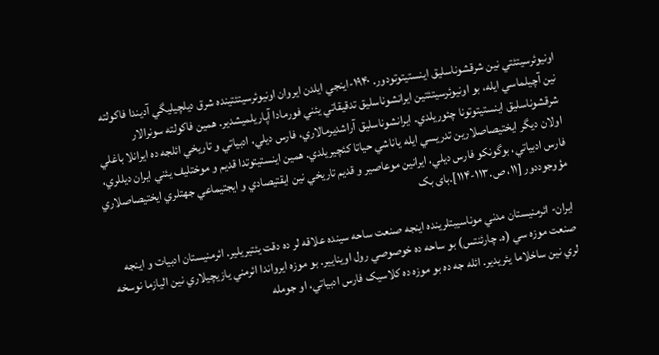اونيوئرسيتئتي نين شرقشوناسليق اينستيتوتودور. ۱۹۴۰-اینجي ايلدن ايروان اونيوئرسيتئتينده شرق ديلچيليگي آديندا فاکولته نين آچيلماسي ايله، بو اونيوئرسيتئتين ايرانشوناسليق تدقيقاتي يئني فورمادا آپاريلميشدير. همين فاکولته سونرالار شرقشوناسليق اينستيتوتونا چئوريلدي. ايرانشوناسليق آراشديرمالاري، فارس ديلي، ادبياتي و تاريخي ائلجه ده ايرانلا باغلي اولان ديگر ايختيصاصلارين تدريسي ايله ياناشي حياتا کئچيريلدي. همين اينستيتوتدا قديم و موختليف يئني ايران ديللري، فارس ادبياتي، بوگونکو فارس ديلي، ايرانين موعاصير و قديم تاريخي نين ايقتيصادي و ايجتيماعي جهتلري ايختيصاصلاري مؤوجوددور [۱۱، ص.۱۱۳-۱۱۴].بای بک

ايران- ائرمنيستان مدني موناسيبتلرينده اينجه صنعت ساحه سينده علاقه لر ده دقت يئتيريلير. ائرمنيستان ادبيات و اينجه صنعت موزه سي (ه. چارئنتس) بو ساحه ده خوصوصي رول اوينايير. بو موزه ايرواندا ائرمني يازيچيلاري نين اليازما نوسخه لري نين ساخلاما يئريدير. ائله جه ده بو موزه ده کلاسيک فارس ادبياتي، او جومله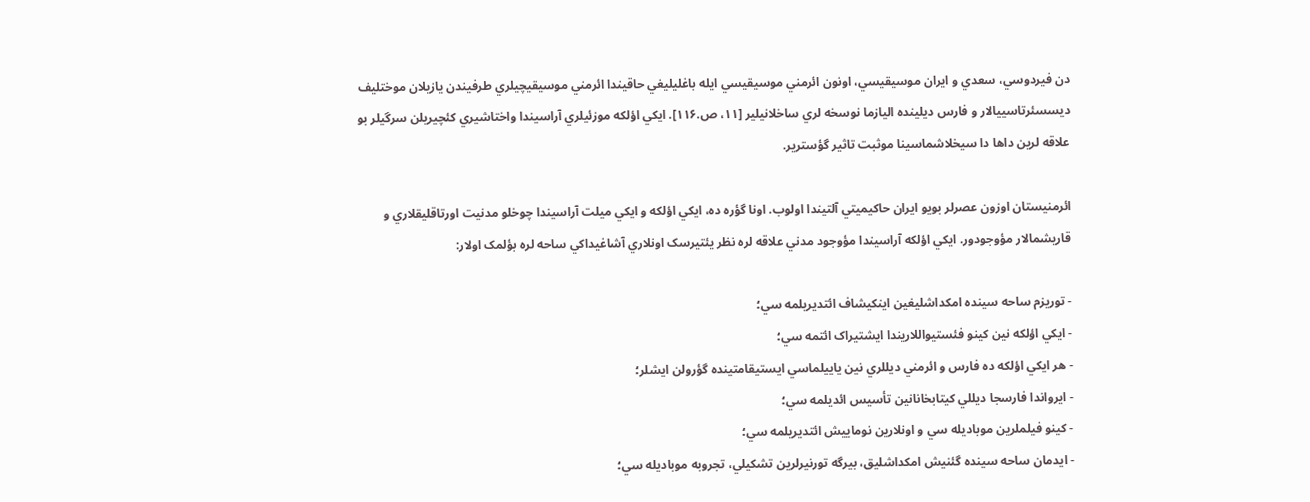دن فيردوسي، سعدي و ايران موسيقيسي، اونون ائرمني موسيقيسي ايله باغليليغي حاقيندا ائرمني موسيقيچيلري طرفيندن يازيلان موختليف ديسسئرتاسييالار و فارس ديلينده اليازما نوسخه لري ساخلانيلير [۱۱، ص.۱۱۶]. ايکي اؤلکه موزئيلري آراسيندا واختاشيري کئچيريلن سرگيلر بو علاقه لرين داها دا سيخلاشماسينا موثبت تاثير گؤسترير.

ائرمنيستان اوزون عصرلر بويو ايران حاکيميتي آلتيندا اولوب. اونا گؤره ده، ايکي اؤلکه و ايکي ميلت آراسيندا چوخلو مدنيت اورتاقليقلاري و قاريشمالار مؤوجودور. ايکي اؤلکه آراسيندا مؤوجود مدني علاقه لره نظر يئتيرسک اونلاري آشاغيداکي ساحه لره بؤلمک اولار:

- توريزم ساحه سينده امکداشليغين اينکيشاف ائتديريلمه سي؛
- ايکي اؤلکه نين کينو فئستيواللاريندا ايشتيراک ائتمه سي؛
- هر ايکي اؤلکه ده فارس و ائرمني ديللري نين ياييلماسي ايستيقامتينده گؤرولن ايشلر؛
- ايرواندا فارسجا ديللي کيتابخانانين تأسيس ائديلمه سي؛
- کينو فيلملرين موباديله سي و اونلارين نوماييش ائتديريلمه سي؛
- ايدمان ساحه سينده گئنيش امکداشليق، بيرگه تورنيرلرين تشکيلي، تجروبه موباديله سي؛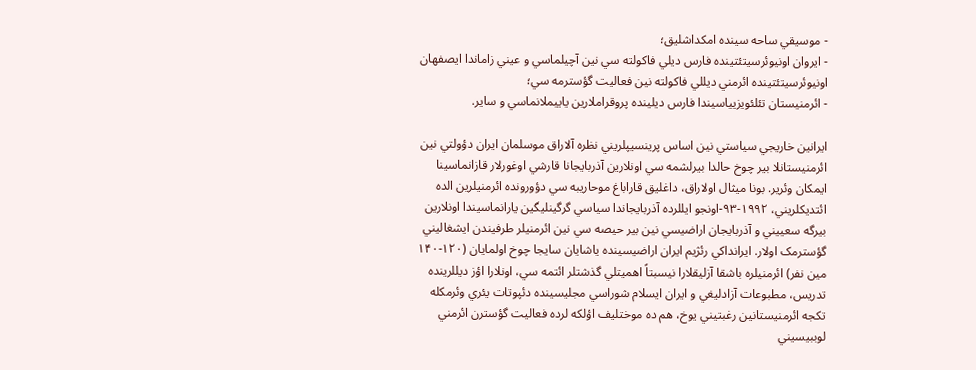- موسيقي ساحه سينده امکداشليق؛
- ايروان اونيوئرسيتئتينده فارس ديلي فاکولته سي نين آچيلماسي و عيني زاماندا ايصفهان اونيوئرسيتئتينده ائرمني ديللي فاکولته نين فعاليت گؤسترمه سي؛
- ائرمنيستان تئلئويزيياسيندا فارس ديلينده پروقراملارين ياييملانماسي و ساير.

ايرانين خاريجي سياستي نين اساس پرينسيپلريني نظره آلاراق موسلمان ايران دؤولتي نين ائرمنيستانلا بير چوخ حالدا بيرلشمه سي اونلارين آذربايجانا قارشي اوغورلار قازانماسينا ايمکان وئرير. بونا ميثال اولاراق، داغليق قاراباغ موحاريبه سي دؤورونده ائرمنيلرين الده ائتديکلريني، ۱۹۹۲-۹۳-اونجو ايللرده آذربايجاندا سياسي گرگينليگين يارانماسيندا اونلارين بيرگه سعييني و آذربايجان اراضيسي نين بير حيصه سي نين ائرمنيلر طرفيندن ايشغاليني گؤسترمک اولار. ايرانداکي رئژيم ايران اراضيسينده ياشايان سايجا چوخ اولمايان (۱۲۰-۱۴۰ مين نفر) ائرمنيلره باشقا آزليقلارا نيسبتاً اهميتلي گذشتلر ائتمه سي، اونلارا اؤز ديللرينده تدريس، مطبوعات آزادليغي و ايران ايسلام شوراسي مجليسينده دئپوتات يئري وئرمکله تکجه ائرمنيستانين رغبتيني يوخ، هم ده موختليف اؤلکه لرده فعاليت گؤسترن ائرمني لوببيسيني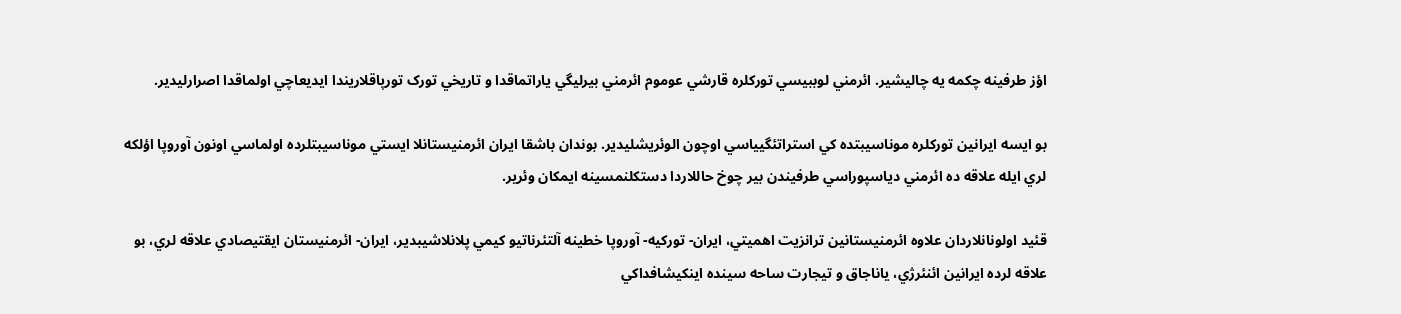اؤز طرفينه چکمه يه چاليشير. ائرمني لوببيسي تورکلره قارشي عوموم ائرمني بيرليگي ياراتماقدا و تاريخي تورک تورپاقلاريندا ايديعاچي اولماقدا اصرارليدير.

بو ايسه ايرانين تورکلره موناسيبتده کي استراتئگيياسي اوچون الوئريشليدير. بوندان باشقا ايران ائرمنيستانلا ايستي موناسيبتلرده اولماسي اونون آوروپا اؤلکه لري ايله علاقه ده ائرمني دياسپوراسي طرفيندن بير چوخ حاللاردا دستکلنمسينه ايمکان وئرير.

قئيد اولونانلاردان علاوه ائرمنيستانين ترانزيت اهميتي، ايران- تورکيه- آوروپا خطينه آلتئرناتيو کيمي پلانلاشيبدير، ايران- ائرمنيستان ايقتيصادي علاقه لري، بو علاقه لرده ايرانين ائنئرژي، ياناجاق و تيجارت ساحه سينده اينکيشافداکي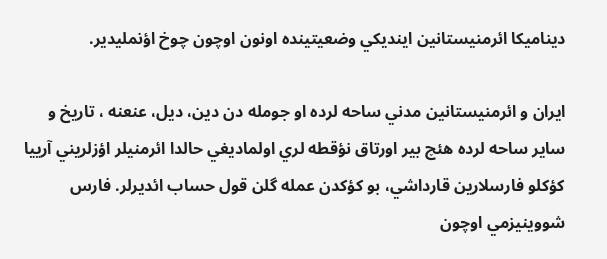ديناميکا ائرمنيستانين اينديکي وضعيتينده اونون اوچون چوخ اؤنمليدير.

ايران و ائرمنيستانين مدني ساحه لرده او جومله دن دين، ديل، عنعنه ، تاريخ و ساير ساحه لرده هئچ بير اورتاق نؤقطه لري اولماديغي حالدا ائرمنيلر اؤزلريني آرييا کؤکلو فارسلارين قارداشي، بو کؤکدن عمله گلن قول حساب ائديرلر. فارس شووينيزمي اوچون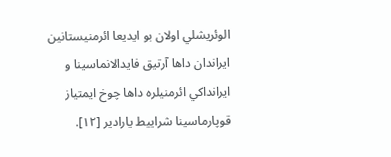الوئريشلي اولان بو ايديعا ائرمنيستانين ايراندان داها آرتيق فايدالانماسينا و ايرانداکي ائرمنيلره داها چوخ ايمتياز قوپارماسينا شراييط يارادير [۱۲].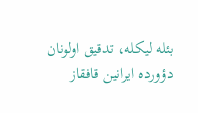بئله ليکله، تدقيق اولونان دؤورده ايرانين قافقاز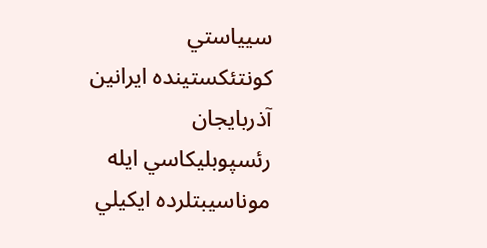سيياستي کونتئکستينده ايرانين آذربايجان رئسپوبليکاسي ايله موناسيبتلرده ايکيلي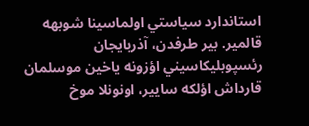استاندارد سياستي اولماسينا شوبهه قالمير. بير طرفدن، آذربايجان رئسپوبليکاسيني اؤزونه ياخين موسلمان قارداش اؤلکه سايير، اونونلا موخ